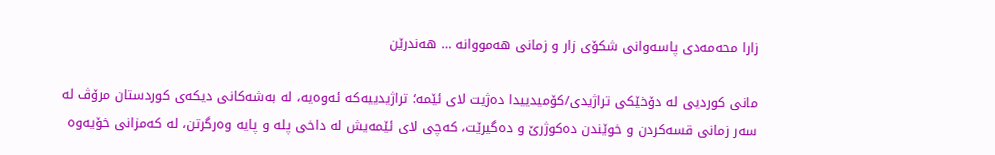زارا محەمەدی پاسەوانی شکۆی زار و زمانی هەمووانە … هەندرێن

مانی کوردیی لە دۆخێکی تراژیدی/کۆمیدییدا دەژیت لای ئێمە؛ تراژیدییەکە ئەوەیە، لە بەشەکانی دیکەی کوردستان مرۆڤ لە سەر زمانی قسەکردن و خوێندن دەکوژرێ و دەگیرێت، کەچی لای ئێمەیش لە داخی پلە و پایە وەرگرتن، لە کەمزانی خۆیەوە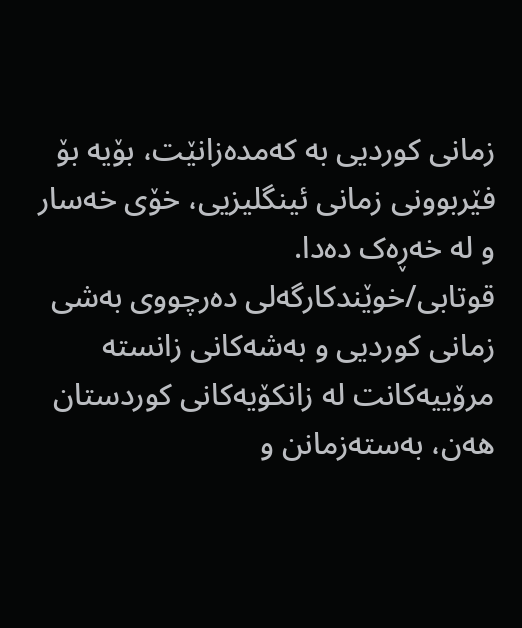زمانی کوردیی بە کەمدەزانێت، بۆیە بۆ فێربوونی زمانی ئینگلیزیی، خۆی خەسار و لە خەڕەک دەدا.
قوتابی/خوێندکارگەلی دەرچووی بەشی زمانی کوردیی و بەشەکانی زانستە مرۆییەکانت لە زانکۆیەکانی کوردستان هەن، بەستەزمانن و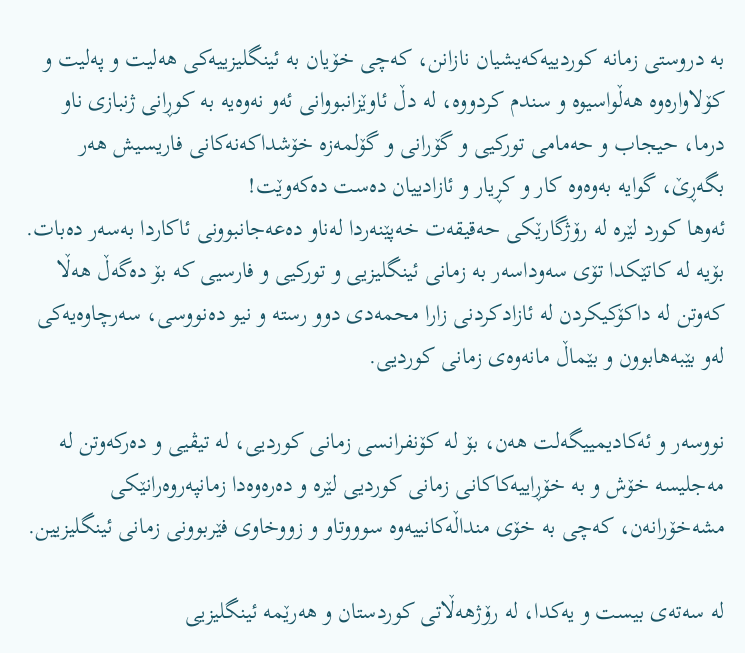بە دروستی زمانە کوردییەکەیشیان نازانن، کەچی خۆیان بە ئینگلیزییەکی هەلیت و پەلیت و کۆلاوارەوە هەڵواسیوە و سندم کردووە، لە دڵ ئاوێزانبووانی ئەو نەوەیە بە کوڕانی ژنبازی ناو درما، حیجاب و حەمامی تورکیی و گۆرانی و گۆلمەزە خۆشداکەنەکانی فاریسیش هەر بگەڕێ، گوایە بەوەوە کار و کڕیار و ئازادییان دەست دەکەوێت!
ئەوھا کورد لێرە لە رۆژگارێکی حەقیقەت خەپێنەردا لەناو دەعەجانبوونی ئاکاردا بەسەر دەبات.
بۆیە لە کاتێکدا تۆی سەوداسەر بە زمانی ئینگلیزیی و تورکیی و فارسیی کە بۆ دەگەڵ ھەڵا کەوتن لە داکۆکیکردن لە ئازادکردنی زارا محمەدی دوو رستە و نیو دەنووسی، سەرچاوەیەکی لەو بێبەھابوون و بێماڵ مانەوەی زمانی کوردیی.

نووسەر و ئەکادیمییگەلت هەن، بۆ لە کۆنفرانسی زمانی کوردیی، لە تیڤیی و دەرکەوتن لە مەجلیسە خۆش و بە خۆڕاییەکاکانی زمانی کوردیی لێرە و دەرەوەدا زمانپەروەرانێکی مشەخۆرانەن، کەچی بە خۆی منداڵەکانییەوە سوووتاو و زووخاوی فێربوونی زمانی ئینگلیزیین.

لە سەتەی بیست و یەکدا، لە رۆژهەڵاتی کوردستان و هەرێمە ئینگلیزیی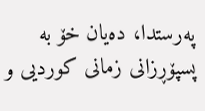پەرستدا، دەیان خۆ بە پسپۆڕزانی زمانی کوردیی و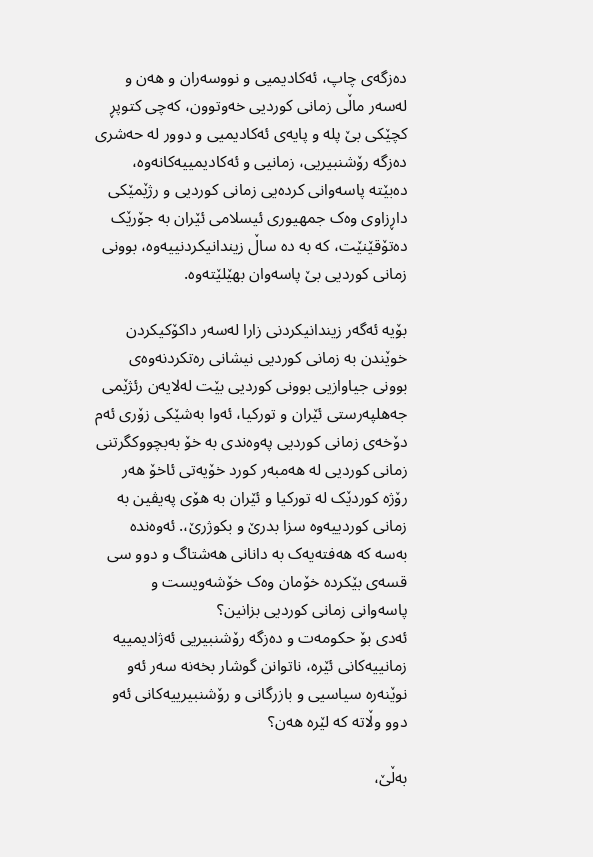دەزگەی چاپ، ئەکادیمیی و نووسەران و هەن و لەسەر ماڵی زمانی کوردیی خەوتوون، کەچی کتوپڕ کچێکی بێ پلە و پایەی ئەکادیمیی و دوور لە حەشری دەزگە رۆشنبیریی، زمانیی و ئەکادیمییەکانەوە، دەبێتە پاسەوانی کردەیی زمانی کوردیی و رژێمێکی داڕزاوی وەک جمهیوری ئیسلامی ئێران بە جۆرێک دەتۆقێنێت، کە بە دە ساڵ زیندانیکردنییەوە، بوونی زمانی کوردیی بێ پاسەوان بهێلێتەوە.

بۆیە ئەگەر زیندانیکردنی زارا لەسەر داکۆکیکردن خوێندن بە زمانی کوردیی نیشانی رەتکردنەوەی بوونی جیاوازیی بوونی کوردیی بێت لەلایەن رئژێمی جەھلپەرستی ئێران و تورکیا، ئەوا بەشێکی زۆری ئەم دۆخەی زمانی کوردیی پەوەندی بە خۆ بەبچووکگرتنی زمانی کوردیی لە ھەمبەر کورد خۆیەتی ئاخۆ ھەر رۆژە کوردێک لە تورکیا و ئێران بە ھۆی پەیڤین بە زمانی کوردییەوە سزا بدرێ و بکوژرێ،. ئەوەندە بەسە کە ھەفتەیەک بە دانانی ھەشتاگ و دوو سی قسەی بێکردە خۆمان وەک خۆشەویست و پاسەوانی زمانی کوردیی بزانین؟
ئەدی بۆ حکومەت و دەزگە رۆشنبیریی ئەژادیمییە زمانییەکانی ئێرە، ناتوانن گوشار بخەنە سەر ئەو نوێنەرە سیاسیی و بازرگانی و رۆشنبیرییەکانی ئەو دوو وڵاتە کە لێرە ھەن؟

بەڵێ،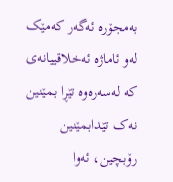بەمجۆرە ئەگەر کەمێک لەو ئاماژە ئەخلاقییانەی کە لەسەرەوە تێڕا بمێنین نەک تێدابمێنین رۆبچین، ئەوا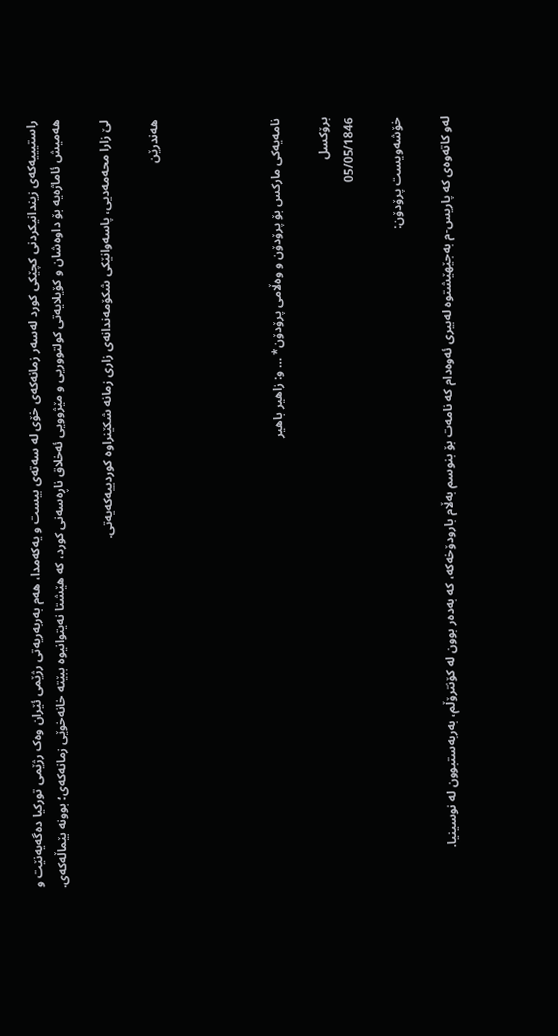راستیییەکەی زیندانیکردنی کچێکی کورد لەسەر زمانەکەی خۆی لە سەتەی بیست و یەکەمدا، هەم بەربەریەتی رژێمی ئێران وەک رژێمی تورکیا دەگەیەنێت و هەمیش ئاماژەیە بۆ داوەشان و کۆیلایەتی کولتووریی و مێژوویی ئەخلاق ناڕەسەنی کورد، کە هێشتا نەیتوانیوە ببێتە خانەخوێی زمانەکەی؛ بوونە بێماڵەکەی.

لێ زارا محەمەدیی، پاسەوانێکی شکۆمەندانەی زاری زمانە شکێنراوە کوردییەکەیەتی.

هەندرێن




نامەیەکی مارکس بۆ پرۆدۆن و وەڵامی پرۆدۆن* … و: زاهیر باهیر

برۆکسل
05/05/1846

خۆشەویست پرۆدۆن:

لەو کاتەوەی کە پاریس-م بەجێهێشتوە لەبیری ئەوەدام کە نامەت بۆ بنوسم بەڵام بارودۆخەکە، کە بەدەر بوون لە کۆنترۆڵم، بەربەستبوون لە نوسینیا.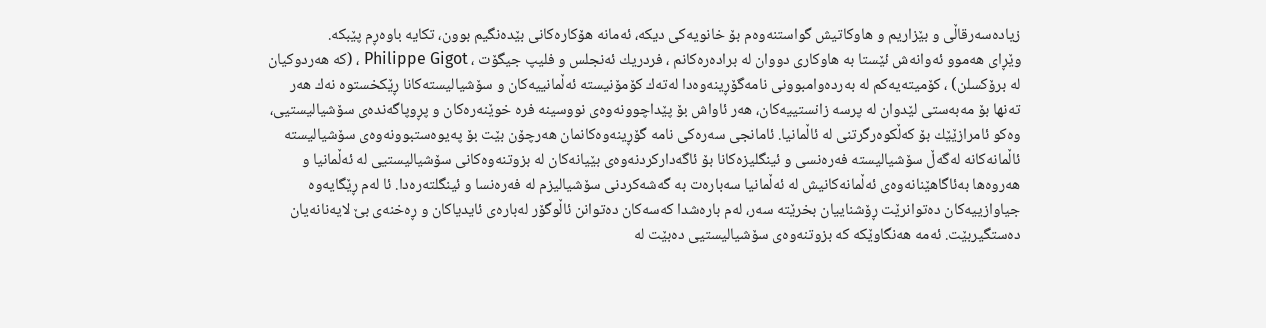زیادەسەرقاڵی و بێزاریم و هاوکاتیش گواستنەوەم بۆ خانویەکی دیکە، ئەمانە هۆکارەکانی بێدەنگیم بوون، تکایە باوەڕم پێبکە.
وێڕای هەموو ئەوانەش ئێستا بە هاوکاری دووان لە برادەرەکانم ، فردریك ئەنجلس و فلیپ جیگۆت ، Philippe Gigot ، (کە هەردوکیان لە برۆکسلن) ، کۆمیتەیەکم لە بەردەوامبوونی نامەگۆڕینەوەدا لەتەك کۆمۆنیستە ئەڵمانییەکان و سۆشیالیستەکانا ڕێکخستوە نەك هەر تەنها بۆ مەبەستی لێدوان لە پرسە زانستییەکان، هەر ئاواش بۆ پێداچوونەوەی نووسینە فرە خوێنەرەکان و پڕوپاگەندەی سۆشیالیستیی، وەکو ئامرازێێك بۆ کەڵکوەرگرتنی لە ئاڵمانیا. ئامانجی سەرەکی نامە گۆڕینەوەکانمان هەرچۆن بێت بۆ پەیوەستبوونەوەی سۆشیالیستە ئاڵمانەکانە لەگەڵ سۆشیالیستە فەرەنسی و ئینگلیزەکانا بۆ ئاگەدارکردنەوەی بێیانەکان لە بزوتنەوەکانی سۆشیالیستیی لە ئەڵمانیا و هەروەها بەئاگاهێنانەوەی ئەڵمانەکانیش لە ئەڵمانیا سەبارەت بە گەشەکردنی سۆشیالیزم لە فەرەنسا و ئینگلتەرەدا. ئا لەم ڕێگایەوە جیاوازییەکان دەتوانرێت ڕۆشناییان بخرێتە سەر، لەم بارەشدا کەسەکان دەتوانن ئاڵوگۆر لەبارەی ئایدیاکان و ڕەخنەی بێ لایەنانەیان دەستگیربێت. ئەمە هەنگاوێکە کە بزوتنەوەی سۆشیالیستیی دەبێت لە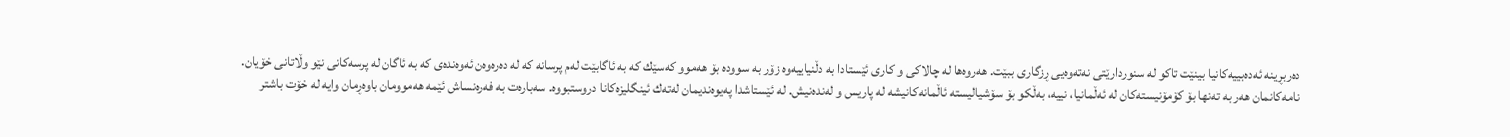دەربڕینە ئەدەبییەکانیا بینێت تاکو لە سنوردارێتی نەتەوەیی ڕزگاری ببێت. هەروەها لە چالاکی و کاری ئێستادا بە دڵنیاییەوە زۆر بە سوودە بۆ هەموو کەسێك کە بە ئاگابێت لەم پرسانە کە لە دەرەوەن ئەوەندەی کە بە ئاگان لە پرسەکانی نێو وڵاتانی خۆیان.
نامەکانمان هەر بە تەنها بۆ کۆمۆنیستەکان لە ئەڵمانیا، نییە، بەڵکو بۆ سۆشیالیستە ئاڵمانەکانیشە لە پاریس و لەندەنیش. لە ئێستاشدا پەیوەندیمان لەتەك ئینگلیزەکانا دروستبووە. سەبارەت بە فەرەنساش ئێمە هەموومان باوەڕمان وایە لە خۆت باشتر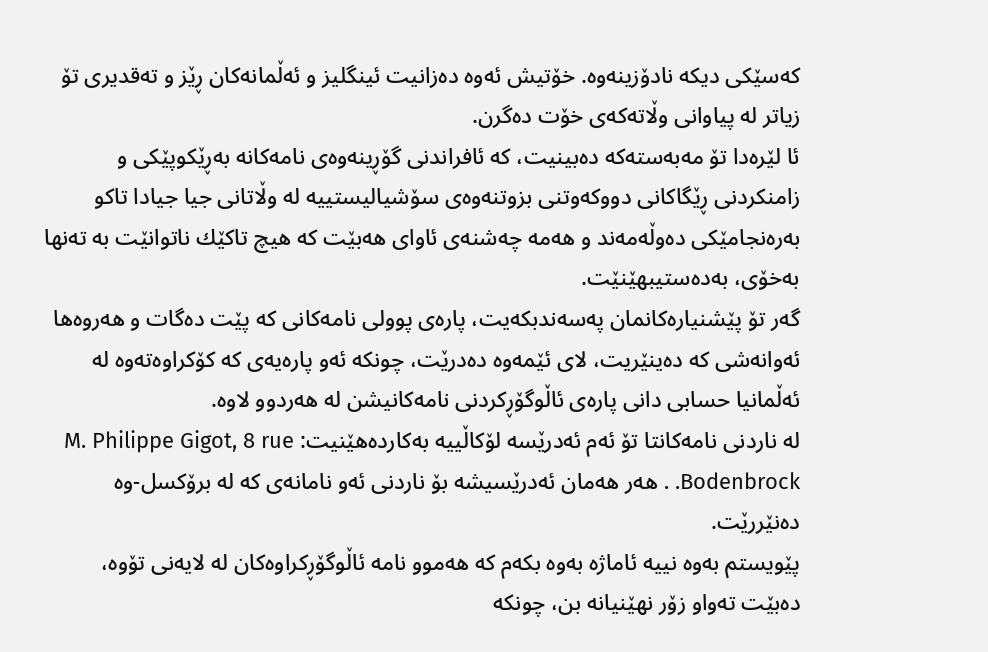کەسێکی دیکە نادۆزینەوە. خۆتیش ئەوە دەزانیت ئینگلیز و ئەڵمانەکان ڕێز و تەقدیری تۆ زیاتر لە پیاوانی وڵاتەکەی خۆت دەگرن.
ئا لێرەدا تۆ مەبەستەکە دەبینیت، کە ئافراندنی گۆڕینەوەی نامەکانە بەڕێكوپێکی و زامنکردنی ڕێگاکانی دووکەوتنی بزوتنەوەی سۆشیالیستییە لە وڵاتانی جیا جیادا تاکو بەرەنجامێکی دەوڵەمەند و هەمە چەشنەی ئاوای هەبێت کە هیچ تاكێك ناتوانێت بە تەنها بەخۆی، بەدەستیبهێنێت.
گەر تۆ پێشنیارەکانمان پەسەندبکەیت، پارەی پوولی نامەکانی کە پێت دەگات و هەروەها ئەوانەشی کە دەینێریت، لای ئێمەوە دەدرێت، چونکە ئەو پارەیەی کە کۆکراوەتەوە لە ئەڵمانیا حسابی دانی پارەی ئاڵوگۆڕکردنی نامەکانیشن لە هەردوو لاوە.
لە ناردنی نامەکانتا تۆ ئەم ئەدرێسە لۆکاڵییە بەکاردەهێنیت: M. Philippe Gigot, 8 rue Bodenbrock. . هەر هەمان ئەدرێسیشە بۆ ناردنی ئەو نامانەی کە لە برۆکسل-وە دەنێررێت.
پێویستم بەوە نییە ئاماژە بەوە بکەم کە هەموو نامە ئاڵوگۆڕکراوەکان لە لایەنی تۆوە، دەبێت تەواو زۆر نهێنیانە بن، چونکە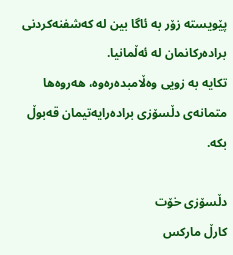پێویستە زۆر بە ئاگا بین لە کەشفنەکردنی برادەرکانمان لە ئەڵمانیا.
تکایە بە زویی وەڵامبدەرەوە، هەروەها متمانەی دڵسۆزی برادەرایەتیمان قەبوڵ بکە.

دڵسۆزی خۆت
کارڵ مارکس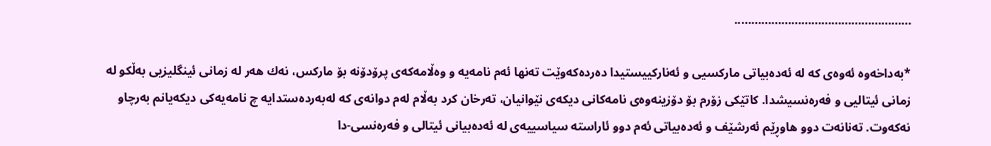……………………………………………..

*بەداخەوە ئەوەی کە لە ئەدەبیاتی مارکسیی و ئەنارکییستیدا دەردەکەوێت تەنها ئەم نامەیە و وەڵامەکەی پرۆدۆنە بۆ مارکس، نەك هەر لە زمانی ئینگلیزیی بەڵکو لە زمانی ئیتالیی و فەرەنسیشدا. کاتێکی زۆرم بۆ دۆزینەوەی نامەکانی دیکەی نێوانیان، تەرخان کرد بەڵام لەم دوانەی کە لەبەردەستدایە چ نامەیەکی دیکەیانم بەرچاو نەکەوت. تەنانەت دوو هاوڕێم ئەرشێف و ئەدەبیاتی ئەم دوو ئاراستە سیاسییەی لە ئەدەبیانی ئیتالی و فەرەنسی-دا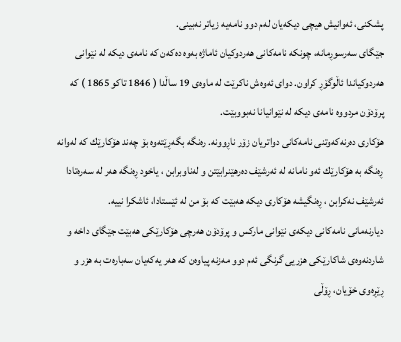پشکنی، ئەوانیش هیچی دیکەیان لەم دوو نامەیە زیاتر نەبینی.
جێگای سەرسوڕمانە، چونکە نامەکانی هەردوکیان ئاماژە بەوە دەکەن کە نامەی دیکە لە نێوانی هەردوکیاندا ئاڵوگۆڕ کراون. دوای ئەوەش ناکرێت لە ماوەی 19 ساڵدا ( 1846 تاکو 1865 ) کە پرۆدۆن مردووە نامەی دیکە لە نێوانیانا نەبووبێت.
هۆکاری دەرنەکەوتنی نامەکانی دواتریان زۆر ناڕوونە. رەنگە بگەڕێتەوە بۆ چەند هۆکارێك کە لەوانە ڕەنگە بە هۆکارێك ئەو نامانە لە ئەرشێف دەرهێنرابێتن و لەناوبرابن ، یاخود ڕەنگە هەر لە سەرەتادا ئەرشێف نەکرابن ، ڕەنگیشە هۆکاری دیکە هەبێت کە بۆ من لە ئێستادا، ئاشکرا نییە.
دیارنەمانی نامەکانی دیکەی نێوانی مارکس و پرۆدۆن هەرچی هۆکارێکی هەبێت جێگای داخە و شاردنەوەی شاکارێکی هزریی گرنگی ئەم دوو مەزنە پیاوەن کە هەر یەکەیان سەبارەت بە هزر و ڕێڕەوی خۆیان، ڕۆڵی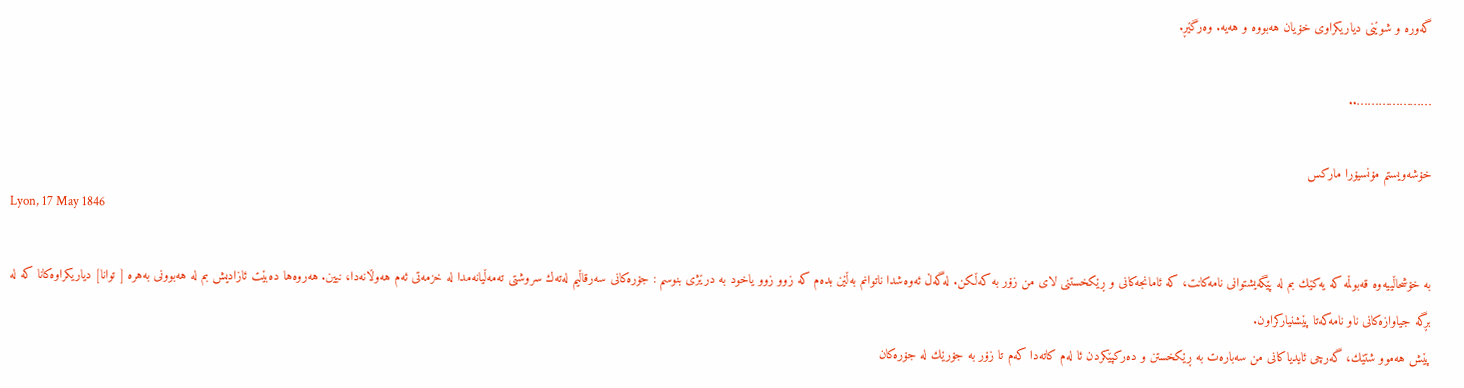گەورە و شوێنی دیاریکراوی خۆیان هەبووە و هەیە. وەرگێڕ.

…………………..

خۆشەویستم مۆنسیۆرا مارکس
Lyon, 17 May 1846

بە خۆشحاڵییەوە قەبوڵمە کە یەکێك بم لە پێگەیشتوانی نامەکانت، کە ئامانجەکانی و ڕێکخستنی لای من زۆر بە کەڵکن. لەگەڵ ئەوەشدا ناتوانم بەڵێن بدەم کە زوو زوو یاخود بە درێژی بنوسم : جۆرەکانی سەرقاڵیم لەتەك سروشتی تەمەڵیانەمدا لە خزمەتی ئەم هەوڵانەدا، نیین. هەروەها دەبێت ئازادیش بم لە هەبوونی بەهرە [ توانا] دیاریکراوەکانا کە لە بڕگە جیاوازەکانی ناو نامەکەتا پێشنیارکراون.
پێش هەموو شتێك، گەرچی ئایدیاکانی من سەبارەت بە ڕێکخستن و دەرکپێکردن ئا لەم کاتەدا کەم تا زۆر بە جۆرێك لە جۆرەکان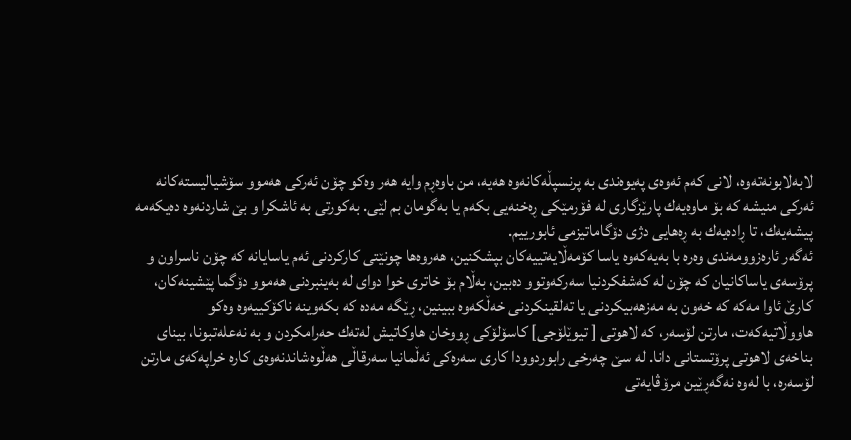لابەلابونەتەوە، لانی کەم ئەوەی پەیوەندی بە پرنسپڵەکانەوە هەیە، من باوەڕم وایە هەر وەکو چۆن ئەرکی هەموو سۆشیالیستەکانە ئەرکی منیشە کە بۆ ماوەیەك پارێزگاری لە فۆرمێکی ڕەخنەیی بکەم یا بەگومان بم لێی. بەکورتی بە ئاشکرا و بێ شاردنەوە دەیکەمە پیشەیەك، تا ڕادەیەك بە ڕەهایی دژی دۆگاماتیزمی ئابورییم.
ئەگەر ئارەزوومەندی وەرە با بەیەکەوە یاسا کۆمەڵایەتییەکان بپشکنین، هەروەها چونێتی کارکردنی ئەم یاسایانە کە چۆن ناسراون و پرۆسەی یاساکانیان کە چۆن لە کەشفکردنیا سەرکەوتوو دەبین، بەڵام بۆ خاتری خوا دوای لە بەینبردنی هەموو دۆگما پێشینەکان، کارێ ئاوا مەکە کە خەون بە مەزهەبیکردنی یا تەلقینکردنی خەڵکەوە ببینین، ڕێگە مەدە کە بکەوینە ناکۆکییەوە وەکو هاووڵاتیەکەت، مارتن لۆسەر، کە لاهوتی [ تیوێلۆجی] کاسۆلۆکی ڕووخان هاوکاتیش لەتەك حەرامکردن و بە نەعلەتبونا، بینای بناخەی لاهوتی پرۆتستانی دانا. لە سێ چەرخی رابوردوودا کاری سەرەکی ئەڵمانیا سەرقاڵی هەڵوەشاندنەوەی کارە خراپەکەی مارتن لۆسەرە، با لەوە نەگەڕێین مرۆڤایەتی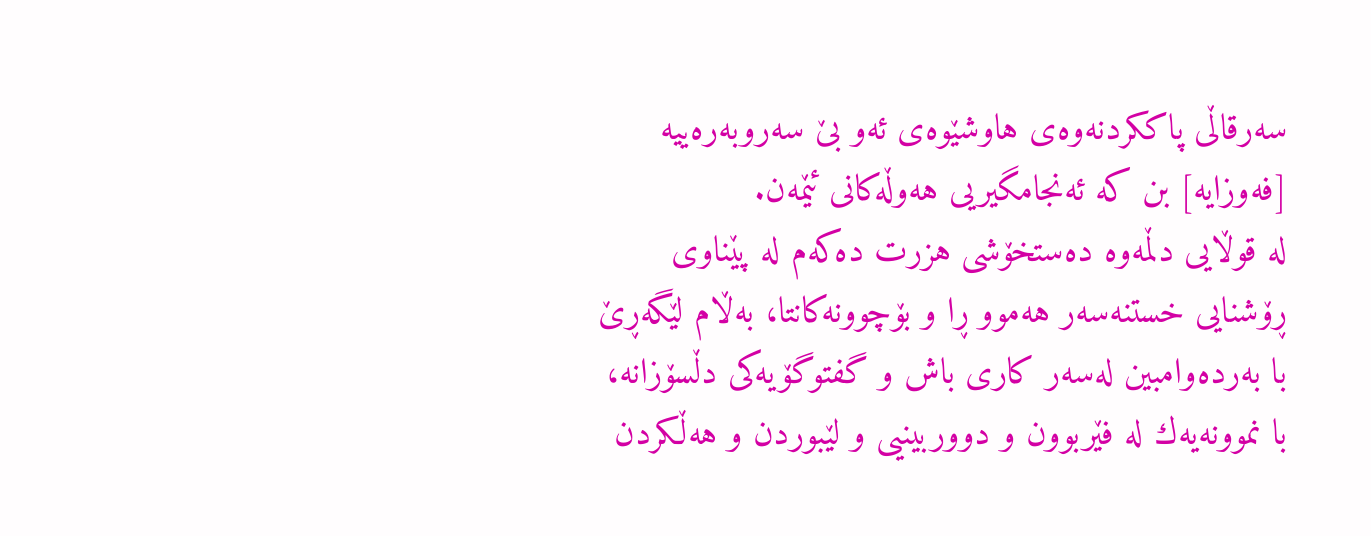سەرقاڵی پاککردنەوەی هاوشێوەی ئەو بێ سەروبەرەییە [فەوزایە] بن کە ئەنجامگیریی هەوڵەکانی ئێمەن.
لە قوڵایی دڵمەوە دەستخۆشی هزرت دەکەم لە پێناوی ڕۆشنایی خستنەسەر هەموو ڕا و بۆچوونەکانتا، بەڵام لێگەڕێ با بەردەوامبین لەسەر کاری باش و گفتوگۆیەکی دڵسۆزانە، با نموونەیەك لە فێربوون و دووربینیی و لێبوردن و هەڵکردن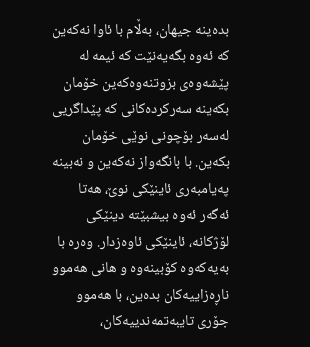بدەینە جیهان، بەڵام با ئاوا نەکەین کە ئەوە بگەیەنێت کە ئیمە لە پێشەوەی بزوتنەوەکەین خۆمان بکەینە سەرکردەکانی کە پێداگریی لەسەر بۆچونی نوێی خۆمان بکەین. با بانگەواز نەکەین و نەبینە پەیامبەری ئاینێکی نوێ، هەتا ئەگەر ئەوە بیشبێتە دینێکی لۆژکانە، ئاینێكی ئاوەزدار. وەرە با بەیەکەوە کۆبینەوە و هانی هەموو ناڕەزاییەکان بدەین، با هەموو جۆری تایبەتمەندییەکان،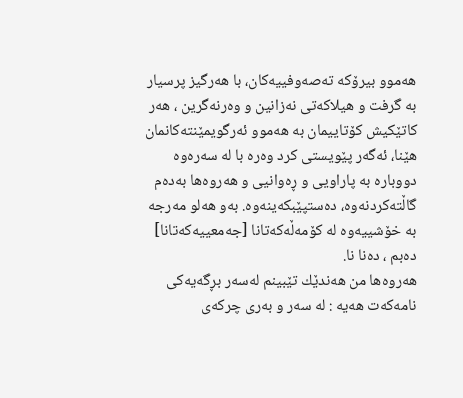هەموو بیرۆکە تەصەوفییەکان، با هەرگیز پرسیار بە گرفت و هیلاکەتی نەزانین و وەرنەگرین ، هەر کاتێکیش کۆتاییمان بە هەموو ئەرگویمێنتەکانمان هێنا، ئەگەر پێویستی کرد وەرە با لە سەرەوە دووبارە بە پاراویی و ڕەوانیی و هەروەها بەدەم گاڵتەکردنەوە، دەستپێبکەینەوە. بەو هەلو مەرجە بە خۆشییەوە لە کۆمەڵەکەتانا [جەمعییەکەتانا] دەبم ، دەنا نا.
هەروەها من هەندێك تێبینم لەسەر بڕگەیەکی نامەکەت هەیە : لە سەر و بەری چرکەی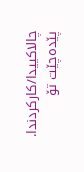چالاکییدا/کارکردندا. پێدەچێت تۆ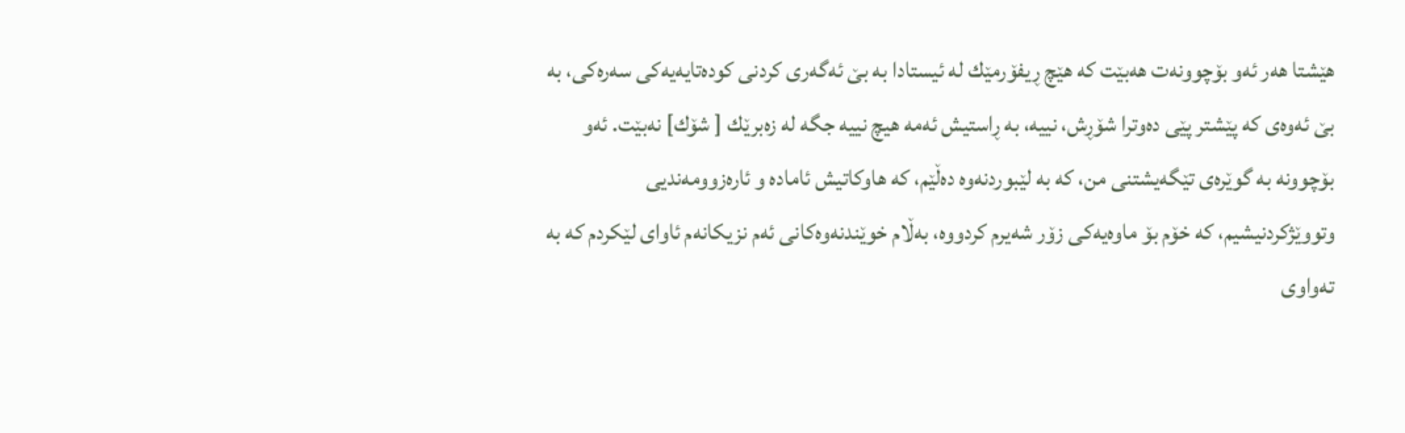هێشتا هەر ئەو بۆچوونەت هەبێت کە هێچ ڕیفۆرمێك لە ئیستادا بە بێ ئەگەری کردنی کودەتایەیەکی سەرەکی، بە بێ ئەوەی کە پێشتر پێی دەوترا شۆڕش، نییە، بە ڕاستیش ئەمە هیچ نییە جگە لە زەبرێك [ شۆك] نەبێت. ئەو بۆچوونە بە گوێرەی تێگەیشتنی من، کە بە لێبوردنەوە دەڵێم، کە هاوکاتیش ئامادە و ئارەزوومەندیی وتووێژکردنیشیم، کە خۆم بۆ ماوەیەکی زۆر شەیرم کردووە، بەڵام خوێندنەوەکانی ئەم نزیکانەم ئاوای لێکردم کە بە تەواوی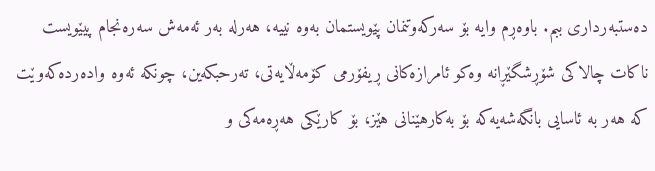دەستبەرداری ببم. باوەڕم وایە بۆ سەرکەوتنمان پێویستمان بەوە نییە، هەرلە بەر ئەمەش سەرەنجام پیێویست ناکات چالاکی شۆڕشگێڕانە وەکو ئامرازەکانی ڕیفۆرمی کۆمەڵایەتی، تەرحبکەین، چونکە ئەوە وادەردەکەوێت کە هەر بە ئاسایی بانگەشەیەکە بۆ بەکارهێنانی هێز، بۆ کارێکی هەڕەمەکی و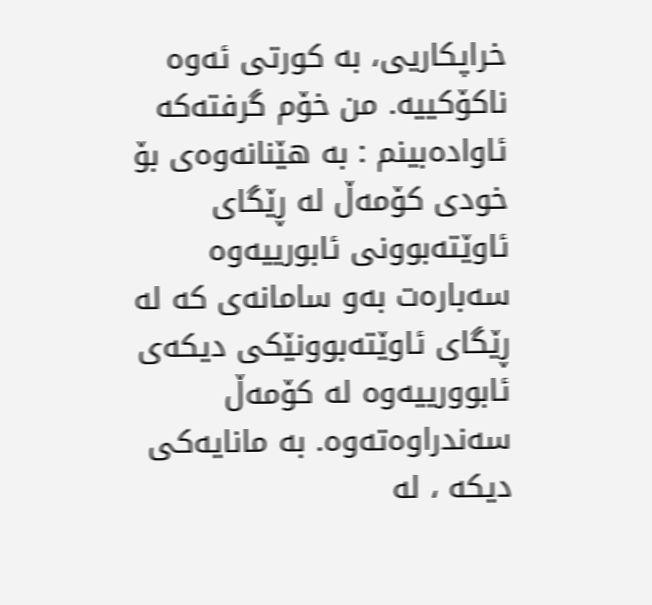خراپکاریی، بە کورتی ئەوە ناکۆکییە. من خۆم گرفتەکە ئاوادەبینم : بە هێنانەوەی بۆ خودی کۆمەڵ لە ڕێگای ئاوێتەبوونی ئابورییەوە سەبارەت بەو سامانەی کە لە ڕێگای ئاوێتەبوونێکی دیکەی ئابوورییەوە لە کۆمەڵ سەندراوەتەوە. بە مانایەکی دیکە ، لە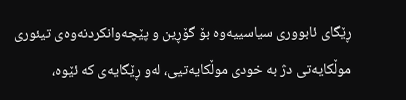ڕێگای ئابووری سیاسییەوە بۆ گۆڕین و پێچەوانکردنەوەی تیئوری موڵکایەتی دژ بە خودی موڵکایەتیی، لەو ڕێگایەی کە ئێوە،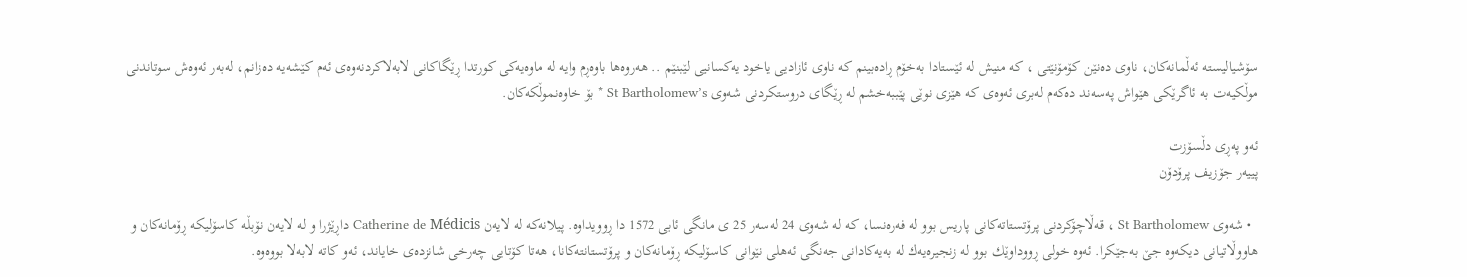سۆشیالیستە ئەڵمانەکان، ناوی دەنێن کۆمۆنێتی ، کە منیش لە ئێستادا بەخۆم ڕادەبینم کە ناوی ئازادیی یاخود یەکسانیی لێبنێم .. هەروەها باوەڕم وایە لە ماوەیەکی کورتدا ڕێگاکانی لابەلاکردنەوەی ئەم کێشەیە دەزانم، لەبەر ئەوەش سوتاندنی موڵکیەت بە ئاگرێکی هێواش پەسەند دەکەم لەبری ئەوەی کە هێزی نوێی پێببەخشم لە ڕێگای دروستکردنی شەوی St Bartholomew’s * بۆ خاوەنموڵکەکان.

ئەو پەڕی دڵسۆزت
پییەر جۆزیف پرۆدۆن

  • شەوی St Bartholomew ، قەڵاچۆکردنی پرۆتستاتەکانی پاریس بوو لە فەرەنسا، کە لە شەوی 24 لەسەر 25 ی مانگی ئابی 1572 دا ڕوویداوە. پیلانەکە لە لایەن Catherine de Médicis داڕێژرا و لە لایەن نۆبڵە کاسۆلیکە ڕۆمانەکان و هاووڵاتیانی دیکەوە جێ بەجێکرا. ئەوە خولی ڕووداوێك بوو لە زنجیرەیەك لە بەیەکادانی جەنگی ئەهلی نێوانی کاسۆلیکە ڕۆمانەکان و پرۆتستانتەکانا، هەتا کۆتایی چەرخی شانزدەی خایاند، ئەو کاتە لابەلا بووەوە.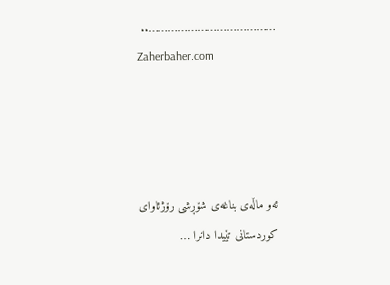…………………………………..
Zaherbaher.com




ئەو ماڵەی بناغەی شۆڕشی رۆژئاوای کوردستانی تێیدا دانرا …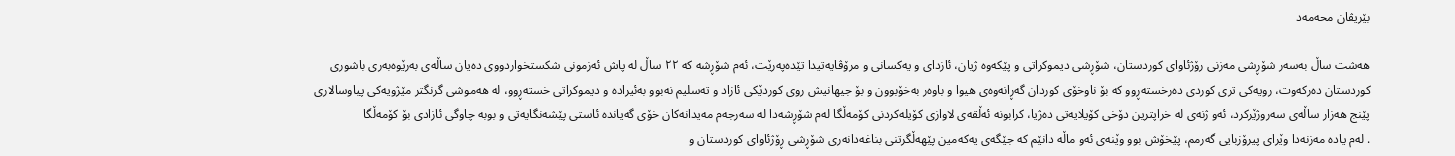بێریڤان محەمەد

هەشت ساڵ بەسەر شۆڕشی مەزنی رۆژئاوای کوردستان، شۆڕشی دیموکراتی و پێکەوە ژیان، ئازدای و یەکسانی و مرۆڤایەتیدا تێدەپەرێت، ئەم شۆڕشە کە ٢٢ ساڵ لە پاش ئەزمونی شکستخواردووی دەیان ساڵەی بەرێوەبەری باشوری کوردستان دەرکەوت، رویەکی تری کوردی دەرخستەڕوو کە بۆ ناوخۆی کوردان گەڕانەوەی هیوا و باوەر بەخۆبوون و بۆ جیهانیش روی کوردێکی ئازاد و تەسلیم نەبوو بەئیرادە و دیموکراتی خستەڕوو، لە هەموشی گرنگتر مێژویەکی پیاوسالاری پێنج هەزار ساڵەی سەروژێرکرد، ئەو ژنەی لە خراپترین دۆخی کۆیلایەتی دەژیا، کرابونە ئەڵقەی لاوازی کۆیلەکردنی کۆمەڵگا لەم شۆڕشەدا لە سەرجەم مەیدانەکان خۆی گەیاندە ئاستی پێشەنگایەتی و بوبە چاوگی ئازادی بۆ کۆمەڵگا
. لەم یادە مەزنەدا وێرای پیرۆزبایی گەرمم، پێخۆش بوو وێنەی ئەو ماڵە دانێم کە جێگەی یەکەمین پێهەڵگرتنی بناغەدانەری شۆڕشی ڕۆژئاوای کوردستان و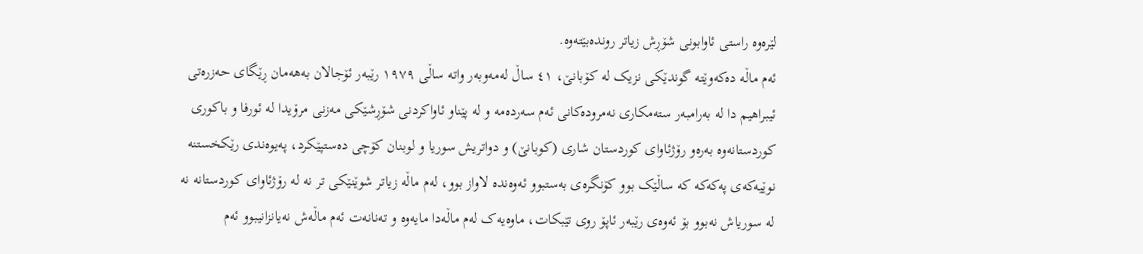لێرەوە راستی ئاوابونی شۆڕش زیاتر روندەبێتەوە.
ئەم ماڵە دەکەوێتە گوندێکی نزیک لە کۆبانێ، ٤١ ساڵ لەمەوبەر واتە ساڵی ١٩٧٩ رێبەر ئۆجالان بەهەمان ڕێگای حەزرەتی ئیبراهیم دا لە بەرامبەر ستەمکاری نەمرودەکانی ئەم سەردەمە و لە پێناو ئاواکردنی شۆڕشێکی مەزنی مرۆیدا لە ئورفا و باکوری کوردستانەوە بەرەو رۆژئاوای کوردستان شاری (کوبانێ) و دواتریش سوریا و لوبنان کۆچی دەستپێکرد، پەیوەندی رێکخستنە نوێیەکەی پەکەکە کە ساڵێک بوو کۆنگرەی بەستبوو ئەوەندە لاواز بوو، لەم ماڵە زیاتر شوێنێکی تر نە لە رۆژئاوای کوردستانە نە لە سوریاش نەبوو بۆ ئەوەی رێبەر ئاپۆ روی تێبکات، ماوەیەک لەم ماڵەدا مایەوە و تەنانەت ئەم ماڵەش نەیانزانیبوو ئەم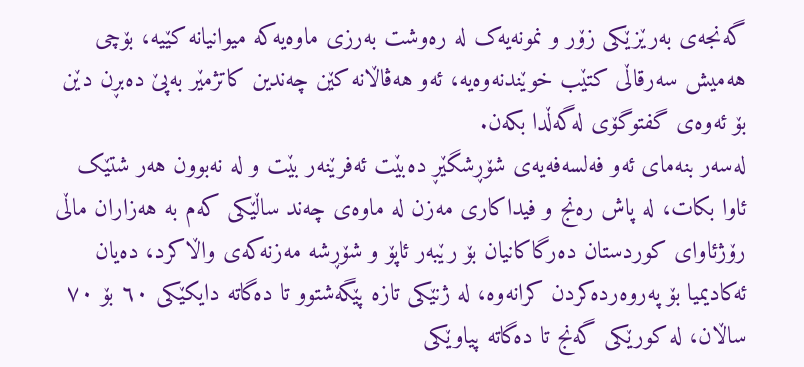گەنجەی بەرێزێکی زۆر و نمونەیەک لە رەوشت بەرزی ماوەیەکە میوانیانە کێیە، بۆچی هەمیش سەرقاڵی کتێب خوێندنەوەیە، ئەو هەڤاڵانە کێن چەندین کاتژمێر بەپێ دەبڕن دێن بۆ ئەوەی گفتوگۆی لەگەڵدا بکەن.
لەسەر بنەمای ئەو فەلسەفەیەی شۆڕشگێڕ دەبێت ئەفرێنەر بێت و لە نەبوون هەر شتێک ئاوا بکات، لە پاش رەنج و فیداکاری مەزن لە ماوەی چەند ساڵێکی کەم بە هەزاران ماڵی رۆژئاوای کوردستان دەرگاکانیان بۆ رێبەر ئاپۆ و شۆڕشە مەزنەکەی واڵاکرد، دەیان ئەکادیمیا بۆ پەروەردەکردن کرانەوە، لە ژنێکی تازە پێگەشتوو تا دەگاتە دایکێکی ٦٠ بۆ ٧٠ ساڵان، لە کورێکی گەنج تا دەگاتە پیاوێکی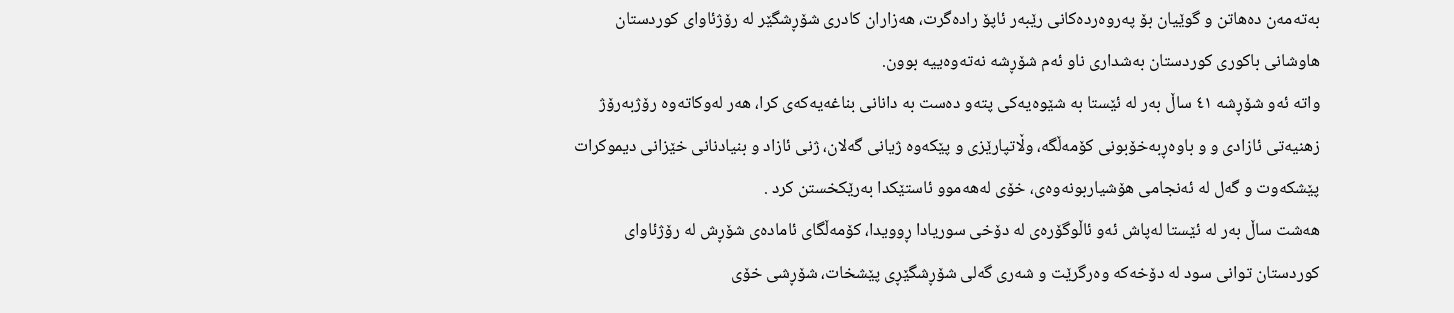بەتەمەن دەهاتن و گوێیان بۆ پەروەردەکانی رێبەر ئاپۆ رادەگرت، هەزاران کادری شۆڕشگێر لە رۆژئاوای کوردستان هاوشانی باکوری کوردستان بەشداری ناو ئەم شۆڕشە نەتەوەییە بوون.
واتە ئەو شۆڕشە ٤١ ساڵ بەر لە ئێستا بە شێوەیەکی پتەو دەست بە دانانی بناغەیەکەی کرا، هەر لەوکاتەوە رۆژبەرۆژ زهنیەتی ئازادی و و باوەڕبەخۆبونی کۆمەڵگە، وڵاتپارێزی و پێکەوە ژیانی گەلان، ژنی ئازاد و بنیادنانی خێزانی دیموکرات پێشکەوت و گەل لە ئەنجامی هۆشیاربونەوەی، خۆی لەهەموو ئاستێکدا بەرێکخستن کرد .
هەشت ساڵ بەر لە ئێستا لەپاش ئەو ئاڵوگۆرەی لە دۆخی سوریادا ڕوویدا، کۆمەڵگای ئامادەی شۆڕش لە رۆژئاوای کوردستان توانی سود لە دۆخەکە وەرگرێت و شەری گەلی شۆڕشگێڕی پێشخات، شۆڕشی خۆی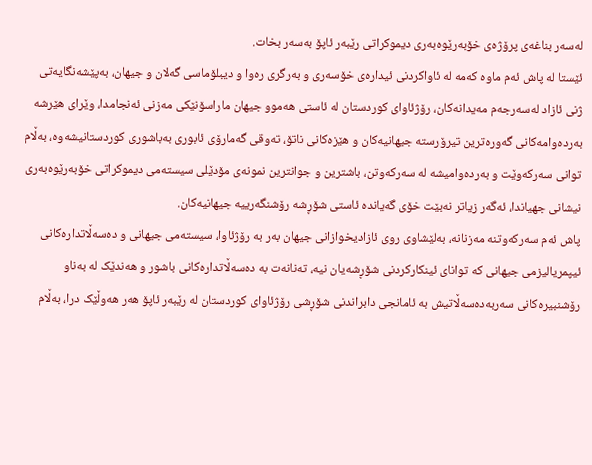لەسەر بناغەی پرۆژەی خۆبەرێوەبەری دیموکراتی رێبەر ئاپۆ بەسەر بخات.
ئێستا لە پاش ئەم ماوە کەمە لە ئاواکردنی ئیدارەی خۆسەری و بەرگری رەوا و دیبلۆماسی گەلان و جیهان، بەپێشەنگایەتی ژنی ئازاد لەسەرجەم مەیدانەکان، رۆژئاوای کوردستان لە ئاستی هەموو جیهان ماراسۆنێکی مەزنی ئەنجامدا، وێرای هێرشە بەردەوامەکانی گەورەترین تیرۆرستە جیهانیەکان و هێزەکانی ناتۆ، تەوقی گەمارۆی ئابوری بەباشوری کوردستانیشەوە، بەڵام توانی سەرکەوێت و بەردەوامیشە لە سەرکەوتن، باشترین و جوانترین نمونەی مۆدێلی سیستەمی دیموکراتی خۆبەرێوەبەری نیشانی جهیاندا، ئەگەر زیاتر نەبێت خۆی گەیاندە ئاستی شۆڕشە رۆشنگەرییە جیهانیەکان.
پاش ئەم سەرکەوتنە مەزنانە، بەلێشاوی روی ئازادیخوازانی جیهان بەر بە رۆژئاوا، سیستەمی جیهانی و دەسەڵاتدارەکانی ئیپمریالیزمی جیهانی کە توانای ئینکارکردنی شۆڕشەیان نیە، تەنانەت بە دەسەڵاتدارەکانی باشور و هەندێک لە بەناو رۆشنبیرەکانی سەربەدەسەڵاتیش بە ئامانجی دابراندنی شۆڕشی رۆژئاوای کوردستان لە رێبەر ئاپۆ هەر هەوڵێک درا، بەڵام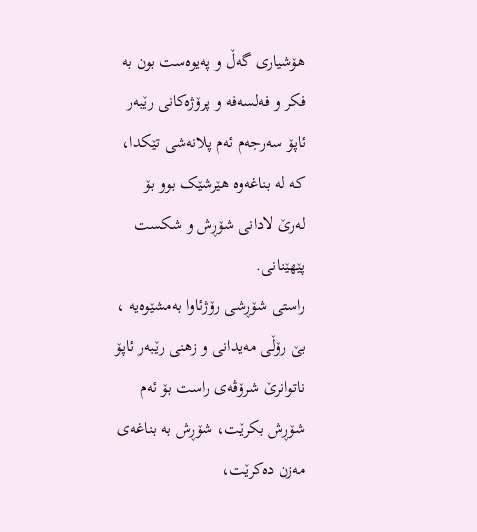هۆشیاری گەڵ و پەیوەست بون بە فکر و فەلسەفە و پرۆژەکانی رێبەر ئاپۆ سەرجەم ئەم پلانەشی تێکدا، کە لە بناغەوە هێرشێک بوو بۆ لەرێ لادانی شۆڕش و شکست پێهێنانی.
راستی شۆڕشی رۆژئاوا بەمشێوەیە ، بێ رۆڵی مەیدانی و زهنی رێبەر ئاپۆ ناتوانرێ شرۆڤەی راست بۆ ئەم شۆڕش بکرێت، شۆڕش بە بناغەی مەزن دەکرێت،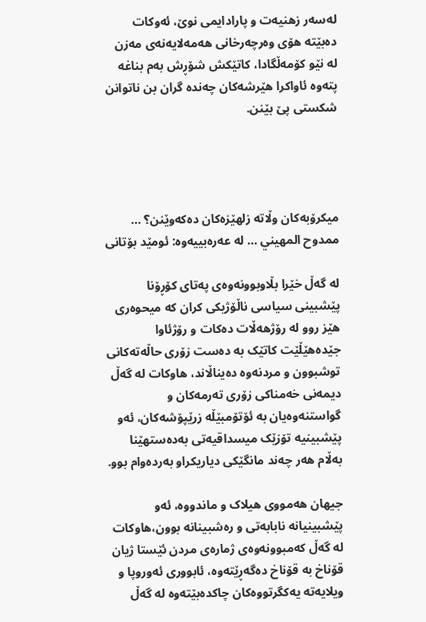لەسەر زهنیەت و پارادایمی نوێ، ئەوکات دەبێتە هۆی وەرچەرخانی هەمەلایەنەی مەزن لە نێو کۆمەڵگادا، کاتێکش شۆڕش بەم بناغە پتەوە ئاواکرا هێرشەکان چەندە گران بن ناتوانن شکستی پێ بێنن.




میکرۆبەکان وڵاتە زلهێزەکان دەکەوێنن؟ … ممدوح المهیني … لە عەرەبییەوە: ئومێد بۆتانی

لە گەڵ خێرا بڵاوبوونەوەی پەتای کۆڕۆنا پێشبینی سیاسی ناڵۆژیکی کران کە میحوەری هێز روو لە رۆژهەڵات دەکات و رۆژئاوا جێدەهێڵێت کاتێک بە دەست زۆری حاڵەتەکانی توشبوون و مردنەوە دەیناڵاند، هاوکات لە گەڵ دیمەنی خەمناکی زۆری تەرمەکان و گواستنەوەیان بە ئۆتۆمبێڵە زرێپۆشەکان، ئەو پێشبینیە تۆزێک میسداقیەتی بەدەستهێنا بەڵام هەر چەند مانگێکی دیاریکراو بەردەوام بوو.

جیهان هەمووی هیلاک و ماندووە، ئەو پێشبینیانە نابابەتی و رەشبینانە بوون،هاوکات لە گەڵ کەمبوونەوەی ژمارەی مردن ئێستا ژیان قۆناخ بە قۆناخ دەگەڕێتەوە، ئابووری ئەوروپا و ویلایەتە یەکگرتووەکان چاکدەبێتەوە لە گەڵ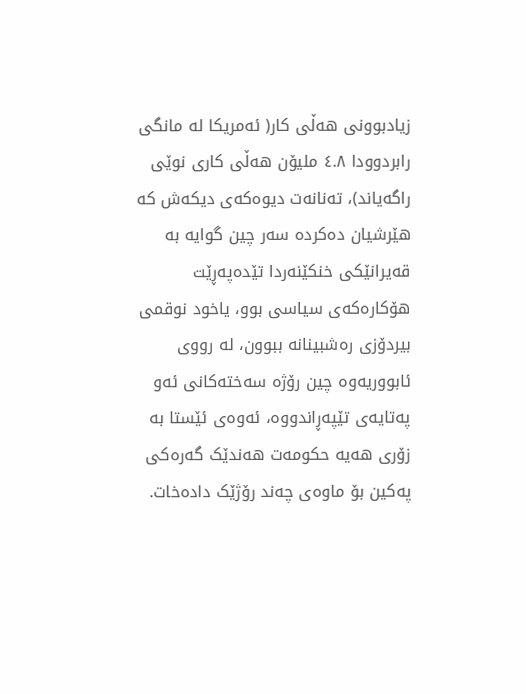زیادبوونی هەڵی کار( ئەمریکا لە مانگی رابردوودا ٤.٨ ملیۆن هەڵی کاری نوێی راگەیاند)، تەنانەت دیوەکەی دیکەش کە هێرشیان دەکردە سەر چین گوایە بە قەیرانێکی خنکێنەردا تێدەپەڕێت هۆکارەکەی سیاسی بوو، یاخود نوقمی بیردۆزی رەشبینانە ببوون، لە رووی ئابووریەوە چین رۆژە سەختەکانی ئەو پەتایەی تێپەڕاندووە، ئەوەی ئێستا بە زۆری هەیە حکومەت هەندێک گەرەکی پەکین بۆ ماوەی چەند رۆژێک دادەخات.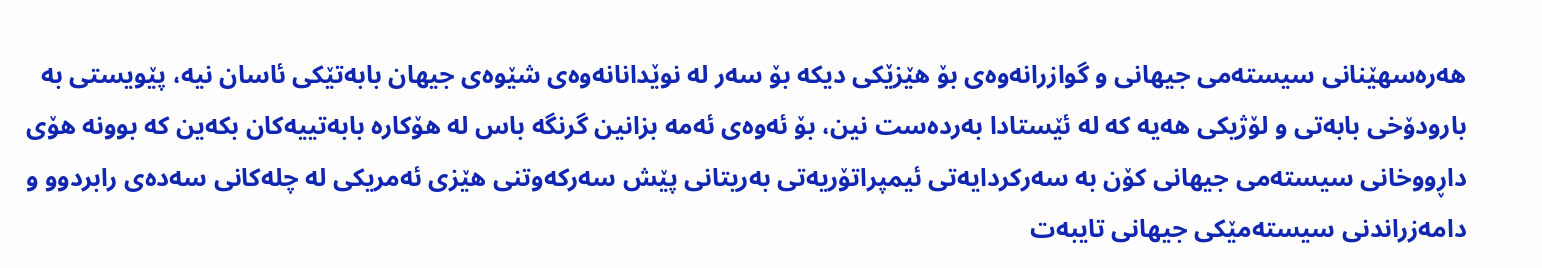هەرەسهێنانی سیستەمی جیهانی و گوازرانەوەی بۆ ‌هێزێکی دیکە بۆ سەر لە نوێدانانەوەی شێوەی جیهان بابەتێکی ئاسان نیە، پێویستی بە بارودۆخی بابەتی و لۆژیکی هەیە کە لە ئێستادا بەردەست نین، بۆ ئەوەی ئەمە بزانین گرنگە باس لە هۆکارە بابەتییەکان بکەین کە بوونە هۆی داڕووخانی سیستەمی جیهانی کۆن بە سەرکردایەتی ئیمپراتۆریەتی بەریتانی پێش سەرکەوتنی ‌‌هێزی ئەمریکی لە چلەکانی سەدەی رابردوو و دامەزراندنی سیستەمێکی جیهانی تایبەت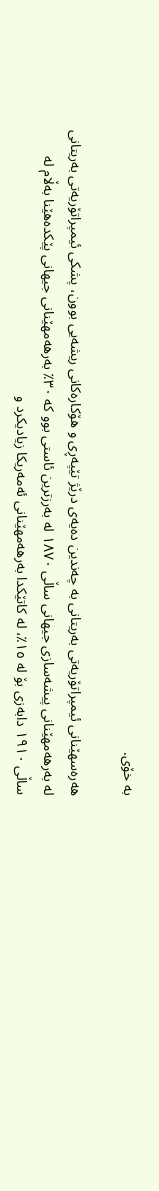بە خۆی.

هەرەسهێنانی ئیمپراتۆریەتی بەریتانی بە چەندین دەیەی درێژ تێپەڕی و هۆکارەکانی ریشەیی بوون، پشکی ئیمپراتۆریەتی بەریتانی لە بەرهەمهێنانی پیشەسازی جیهانی ساڵی ١٨٧٠ لە بەرزترین ئاستی بوو کە ٣٠٪ بەرهەمهێنانی جیهانی پێکدەهێنا بەڵام لە ساڵی ١٩١٠ دابەزی بۆ لە ١٥٪، لە کاتێکدا بەرهەمهێنانی ئەمەریکا زیادیکرد و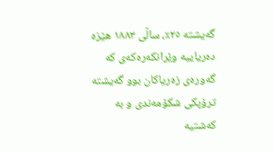گەیشتە ٢٥٪، ساڵی ١٨٨٣ هێزە دەریاییە وێرانکەرەکەی کە گەورەی زەریاکان بوو گەیشتە ترۆپکی شکۆمەندی و بە کەشتیە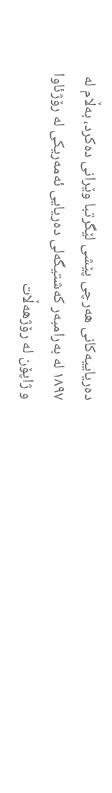دەریاییەکانی هەرچی پێشی لێگرتبا وێرانی دەکرد، بەڵام لە ١٨٩٧ لە بەرامبەر کەشتیگەلی دەریایی ئەمەریکی لە رۆژئاوا و ژاپۆن لە رۆژهەڵات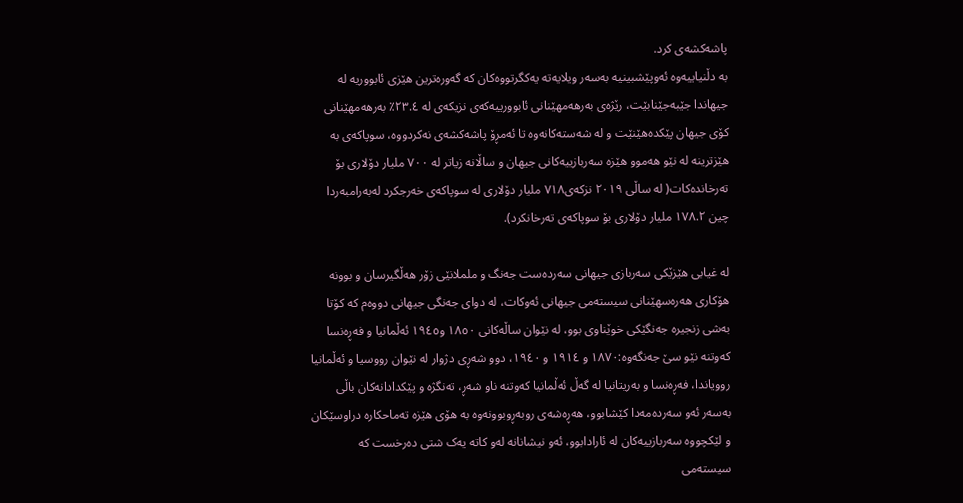پاشەکشەی کرد.
بە دڵنیاییەوە ئەوپێشبینیە بەسەر ویلایەتە یەکگرتووەکان کە گەورەترین هێزی ئابووریە لە جیهاندا جێبەجێنابێت، رێژەی بەرهەمهێنانی ئابوورییەکەی نزیکەی لە ٢٣.٤٪ بەرهەمهێنانی کۆی جیهان پێکدەهێنێت و لە شەستەکانەوە تا ئەمڕۆ پاشەکشەی نەکردووە، سوپاکەی بە هێزترینە لە نێو هەموو هێزە سەربازییەکانی جیهان و ساڵانە زیاتر لە ٧٠٠ ملیار دۆلاری بۆ تەرخاندەکات( لە ساڵی ٢٠١٩ نزکەی٧١٨ ملیار دۆلاری لە سوپاکەی خەرجکرد لەبەرامبەردا چین ١٧٨.٢ ملیار دۆلاری بۆ سوپاکەی تەرخانکرد).

لە غیابی ‌‌هێزێکی سەربازی جیهانی سەردەست جەنگ و ململانێی زۆر هەڵگیرسان و بوونە هۆکاری هەرەسهێنانی سیستەمی جیهانی ئەوکات، لە دوای جەنگی جیهانی دووەم کە کۆتا بەشی زنجیرە جەنگێکی خوێناوی بوو، لە نێوان ساڵەکانی ١٨٥٠ و١٩٤٥ ئەڵمانیا و فەڕەنسا کەوتنە نێو سێ جەنگەوە:١٨٧٠ و ١٩١٤ و ١٩٤٠، دوو شەڕی دژوار لە نێوان رووسیا و ئەڵمانیا روویاندا، فەڕەنسا و بەریتانیا لە گەڵ ئەڵمانیا کەوتنە ناو شەڕ، تەنگژە و پێکدادانەکان باڵی بەسەر ئەو سەردەمەدا کێشابوو، هەڕەشەی روبەڕوبوونەوە بە هۆی هێزە تەماحکارە دراوسێکان و لێکچووە سەربازییەکان لە ئارادابوو، ئەو نیشانانە لەو کاتە یەک شتی دەرخست کە سیستەمی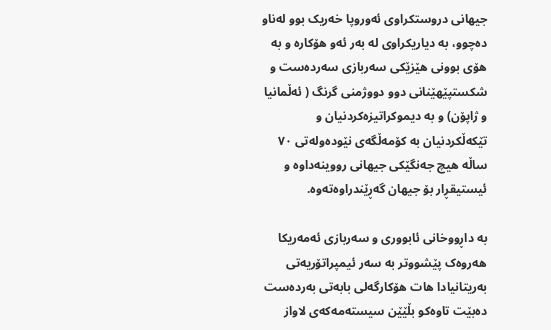جیهانی دروستکراوی ئەوروپا خەریک بوو لەناو دەچوو، بە دیاریکراوی لە بەر ئەو هۆکارە و بە هۆی بوونی هێزێکی سەربازی سەردەست و شکستپێهێنانی دوو دووژمنی گرنگ ( ئەڵمانیا و ژاپۆن) و بە دیموکراتیزەکردنیان و تێکەڵکردنیان بە کۆمەڵگەی نێودەولەتی ٧٠ ساڵە هیچ جەنگێکی جیهانی رووینەداوە و ئیستیقڕار بۆ جیهان گەڕێندراوەتەوە.

بە داڕووخانی ئابووری و سەربازی ئەمەریکا هەروەک پێشووتر بە سەر ئیمپراتۆریەتی بەریتانیادا هات هۆکارگەلی بابەتی بەردەست دەبێت تاوەکو بڵێێن سیستەمەکەی لاواز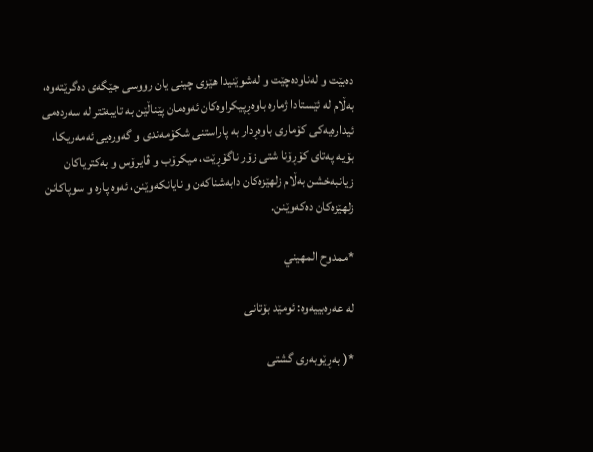دەبێت و لەناودەچێت و لەشوێنیدا هێزی چینی یان رووسی جێگەی دەگرێتەوە، بەڵام لە ئێستادا ژمارە باوەڕپیکراوەکان ئەوەمان پێناڵێن بە تایبەتتر لە سەردەمی ئیدارەیەکی کۆماری باوەڕدار بە پاراستنی شکۆمەندی و گەورەیی ئەمەریکا، بۆیە پەتای کۆڕۆنا شتی زۆر ناگۆڕێت، میکرۆب و ڤایرۆس و بەکتریاکان زیانبەخشن بەڵام زلهێزەکان دابەشناکەن و نایانکەوێنن، ئەوە پارە و سوپاکانن زلهێزەکان دەکەوێنن.

*ممدوح المهیني

لە عەرەبییەوە: ئومێد بۆتانی

*( بەڕێوبەری گشتی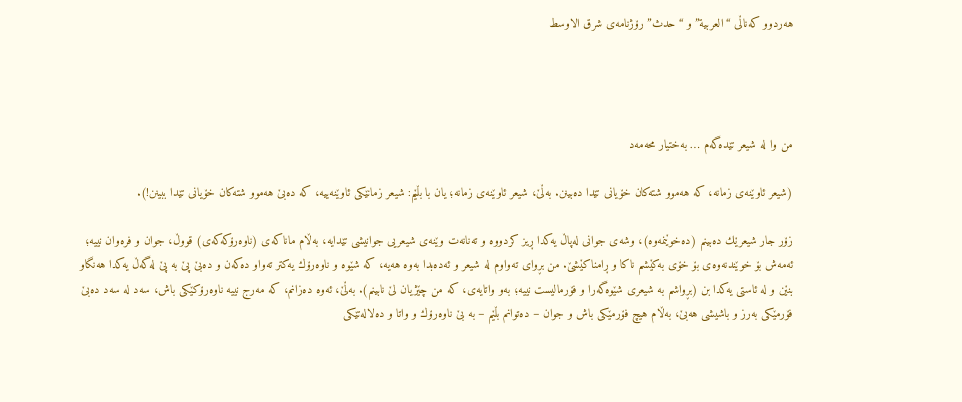هەردوو کەناڵی “العربیة” و “حدث” رۆژنامەی شرق الاوسط




من وا له‌ شیعر تێده‌گه‌م … به‌ختیار محه‌مه‌د

(شیعر ئاوێنه‌ی زمانه‌، كه‌ هه‌موو شته‌كان خۆیانی تێدا ده‌بینن. به‌ڵێ، شیعر ئاوێنه‌ی زمانه‌؛ یان با بڵێم: شیعر زمانێكی ئاوێنه‌ییه، كه‌ ده‌بێ هه‌موو شته‌كان خۆیانی تێدا ببینن!).

زۆر جار شیعرێك ده‌بینم (ده‌خوێنمه‌وه‌)، وشه‌ی جوانی له‌پاڵ یه‌كدا ڕیز كردووه‌ و ته‌نانه‌ت وێنه‌ی شیعریی جوانیشی تێدایه‌، به‌ڵام ماناكه‌ی (ناوه‌رۆكه‌كه‌ی) قووڵ، جوان و فره‌وان نییه‌؛ ئه‌مه‌ش بۆ خوێندنه‌وه‌ی بۆ خۆی به‌كێشم ناكا و ڕامناكێشێ. من بڕوای ته‌واوم له‌ شیعر و ئه‌ده‌بدا به‌وه‌ هه‌یه‌، كه‌ شێوه‌ و ناوه‌رۆك یه‌كتر ته‌واو ده‌كه‌ن و ده‌بێ پێ به‌ پێ له‌گه‌ڵ یه‌كدا هه‌نگاو بنێن و له‌ ئاستی یه‌كدا بن (بڕواشم به‌ شیعری شێوه‌گه‌را و فۆرمالیست نییه‌؛ به‌و واتایه‌ی، كه‌ من چێژیان لێ نابینم). به‌ڵێ، ئه‌وه‌ ده‌زانم، كه‌ مه‌رج نییه‌ ناوه‌رۆكێكی باش، سه‌د له‌ سه‌د ده‌بێ فۆرمێكی به‌رز و باشیشی هه‌بێ، به‌ڵام هیچ فۆرمێكی باش و جوان – ده‌توانم بڵێم – به ‌بێ ناوه‌رۆك و واتا و ده‌لاله‌تێكی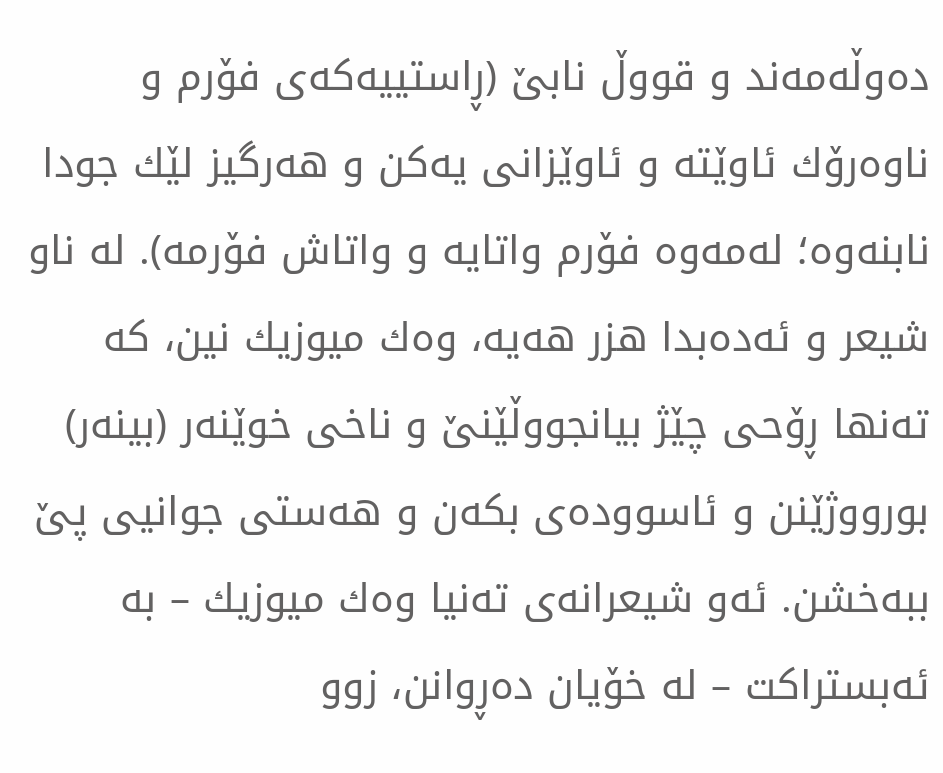ده‌وڵه‌مه‌ند و قووڵ نابێ (ڕاستییه‌كه‌ی فۆرم و ناوه‌رۆك ئاوێته‌ و ئاوێزانی یه‌كن و هه‌رگیز لێك جودا نابنه‌وه‌؛ له‌مه‌وه‌ فۆرم واتایه‌ و واتاش فۆرمه‌). له‌ ناو شیعر و ئه‌ده‌بدا هزر هه‌یه‌، وه‌ك میوزیك نین، كه‌ ته‌نها ڕۆحی چێژ بیانجووڵێنێ و ناخی خوێنه‌ر (بینه‌ر) بورووژێنن و ئاسووده‌ی بكه‌ن و هه‌ستی جوانیی پێ ببه‌خشن. ئه‌و شیعرانه‌ی ته‌نیا وه‌ك میوزیك – به‌ ئه‌بستراكت – له‌ خۆیان ده‌ڕوانن، زوو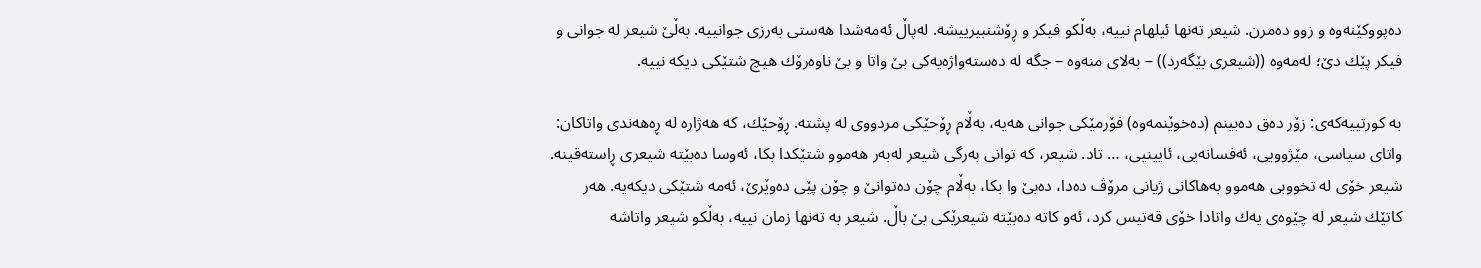ده‌پووكێنه‌وه‌ و زوو ده‌مرن. شیعر ته‌نها ئیلهام نییه‌، به‌ڵكو فیكر و ڕۆشنبیرییشه‌. له‌پاڵ ئه‌مه‌شدا هه‌ستی به‌رزی جوانییه‌. به‌ڵێ شیعر له‌ جوانی و فیكر پێك دێ؛ له‌مه‌وه‌ ((شیعری بێگه‌رد)) – به‌لای منه‌وه‌ – جگه‌ له‌ ده‌سته‌واژه‌یه‌كی بێ واتا و بێ ناوه‌رۆك هیچ شتێكی دیكه‌ نییه‌.

به‌ كورتییه‌كه‌ی: زۆر ده‌ق ده‌بینم (ده‌خوێنمه‌وه‌) فۆرمێكی جوانی هه‌یه‌، به‌ڵام ڕۆحێكی مردووی له‌ پشته‌. ڕۆحێك، كه‌ هه‌ژاره‌ له‌ ڕه‌هه‌ندی واتاكان: واتای سیاسی، مێژوویی، ئه‌فسانه‌یی، ئایینیی، … تاد. شیعر، كه‌ توانی به‌رگی شیعر له‌به‌ر هه‌موو شتێكدا بكا، ئه‌وسا ده‌بێته‌ شیعری ڕاسته‌قینه‌. شیعر خۆی له‌ تخووبی هه‌موو به‌هاكانی ژیانی مرۆڤ ده‌دا، ده‌بێ وا بكا، به‌ڵام چۆن ده‌توانێ و چۆن پێی ده‌وێرێ، ئه‌مه‌ شتێكی دیكه‌یه‌. هه‌ر كاتێك شیعر له‌ چێوه‌ی یه‌ك واتادا خۆی قه‌تیس كرد، ئه‌و كاته‌ ده‌بێته‌ شیعرێكی بێ باڵ. شیعر به‌ ته‌نها زمان نییه‌، به‌ڵكو شیعر واتاشه‌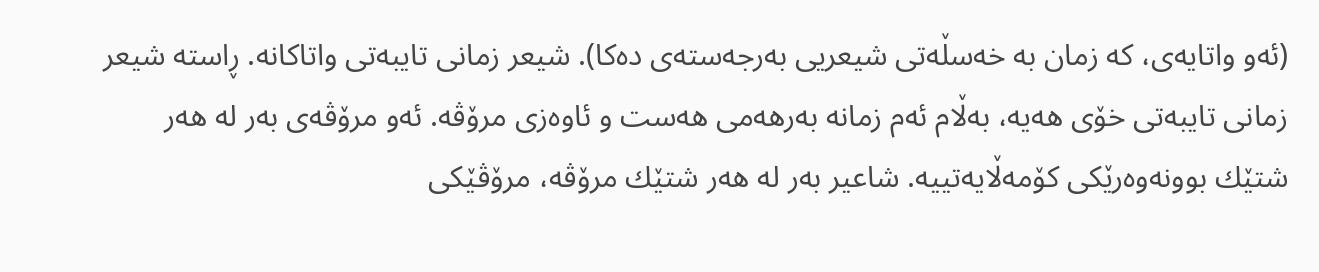(ئه‌و واتایه‌ی، كه‌ زمان به‌ خه‌سڵه‌تی شیعریی به‌رجه‌سته‌ی ده‌كا). شیعر زمانی تایبه‌تی واتاكانه‌. ڕاسته‌ شیعر زمانی تایبه‌تی خۆی هه‌یه‌، به‌ڵام ئه‌م زمانه به‌رهه‌می هه‌ست و ئاوه‌زی مرۆڤه‌. ئه‌و مرۆڤه‌ی به‌ر له‌ هه‌ر شتێك بوونه‌وه‌رێكی كۆمه‌ڵایه‌تییه‌. شاعیر به‌ر له ‌هه‌ر شتێك مرۆڤه‌، مرۆڤێكی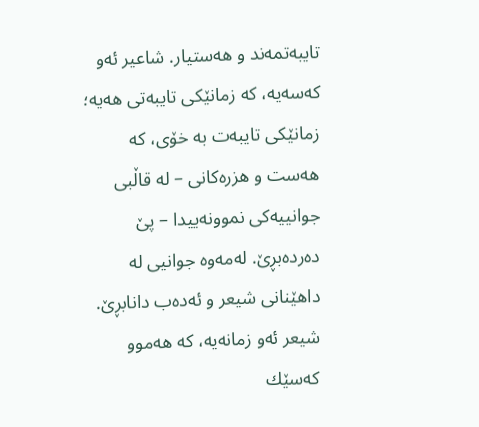تایبه‌تمه‌ند و هه‌ستیار. شاعیر ئه‌و كه‌سه‌یه‌، كه‌ زمانێكی تایبه‌تی هه‌یه‌؛ زمانێكی تایبه‌ت به‌ خۆی، كه‌ هه‌ست و هزره‌كانی – له‌ قاڵبی جوانییه‌كی نموونه‌ییدا – پێ ده‌رده‌بڕێ. له‌مه‌وه‌ جوانیی له‌ داهێنانی شیعر و ئه‌ده‌ب دانابڕێ. شیعر ئه‌و زمانه‌یه‌، كه‌ هه‌موو كه‌سێك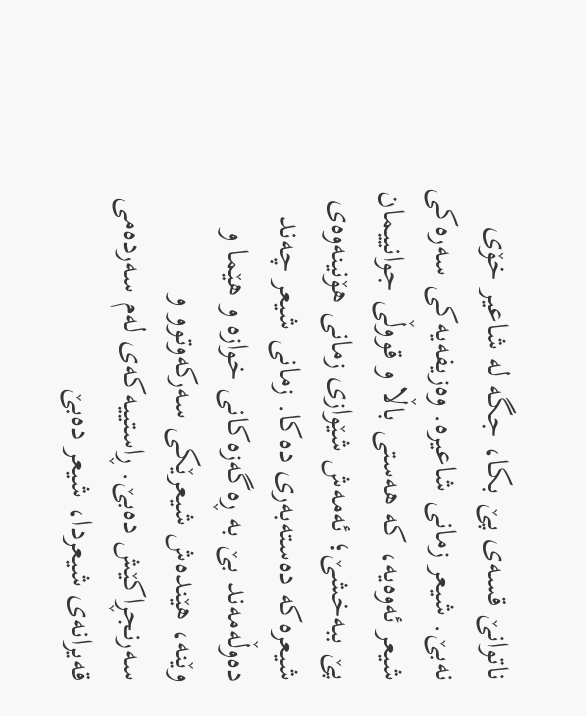ناتوانێ قسه‌ی پێ بكا، جگه‌ له‌ شاعیر خۆی نه‌بێ. شیعر زمانی شاعیره‌. وه‌زیفه‌یه‌كی سه‌ره‌كی شیعر ئه‌وه‌یه‌، كه هه‌ستی باڵا و قووڵی جوانییمان پێ ببه‌خشێ؛ ئه‌مه‌ش شێوازی زمانی هۆنینه‌وه‌ی شیعره‌كه‌ ده‌سته‌به‌ری ده‌كا. زمانی شیعر چه‌ند ده‌وڵه‌مه‌ند بێ به ڕه‌گه‌زه‌كانی‌ خوازه‌ و هێما و وێنه‌، هێنده‌ش‌ شیعرێكی سه‌ركه‌وتوو و سه‌رنجڕاكێش ده‌بێ. ڕاستییه‌كه‌ی له‌م سه‌رده‌می قه‌یرانه‌ی شیعردا، شیعر ده‌بێ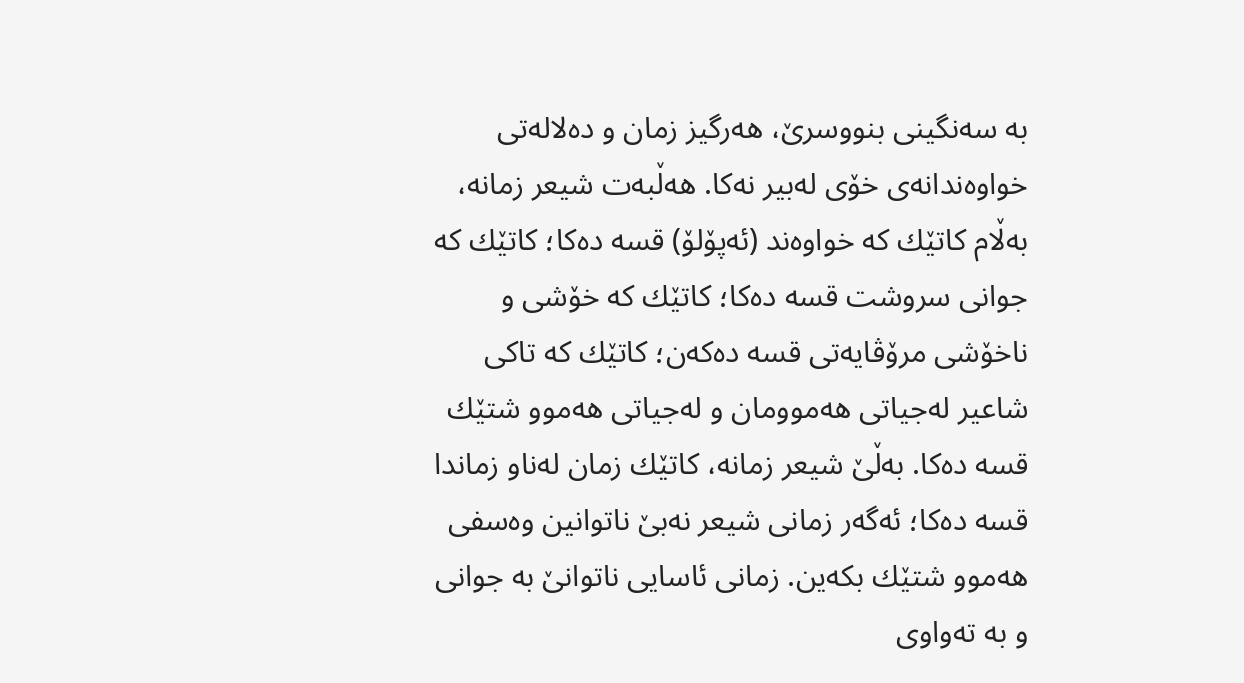به‌ سه‌نگینی بنووسرێ، هه‌رگیز زمان و ده‌لاله‌تی خواوه‌ندانه‌ی خۆی له‌بیر نه‌كا. هه‌ڵبه‌ت شیعر زمانه‌، به‌ڵام كاتێك كه‌ خواوه‌ند (ئه‌پۆلۆ) قسه‌ ده‌كا؛ كاتێك كه‌ جوانی سروشت قسه‌ ده‌كا؛ كاتێك كه‌ خۆشی و ناخۆشی مرۆڤایه‌تی قسه‌ ده‌كه‌ن؛ كاتێك كه‌ تاكی شاعیر له‌جیاتی هه‌موومان و له‌جیاتی هه‌موو شتێك قسه‌ ده‌كا. به‌ڵێ شیعر زمانه‌، كاتێك زمان له‌ناو زماندا قسه‌ ده‌كا؛ ئه‌گه‌ر زمانی شیعر نه‌بێ ناتوانین وه‌سفی هه‌موو شتێك بكه‌ین. زمانی ئاسایی ناتوانێ به‌ جوانی و به‌ ته‌واوی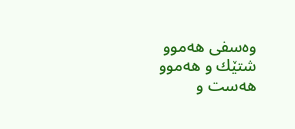وه‌سفی هه‌موو شتێك و هه‌موو هه‌ست و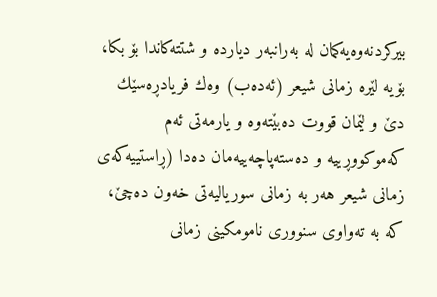بیركردنه‌وه‌یه‌كمان له‌ به‌رانبه‌ر دیارده‌ و شتته‌كاندا بۆ بكا، بۆیه‌ لێره‌ زمانی شیعر (ئه‌ده‌ب) وه‌ك فریادڕه‌سێك دێ و لێمان قووت ده‌بێته‌وه‌ و یارمه‌تی ئه‌م كه‌موكووڕییه‌ و ده‌سته‌پاچه‌ییه‌مان ده‌دا (ڕاستییه‌كه‌ی زمانی شیعر هه‌ر به‌ زمانی سوریالیه‌تی خه‌ون ده‌چێ، كه‌ به ‌ته‌واوی سنووری نامومكینی زمانی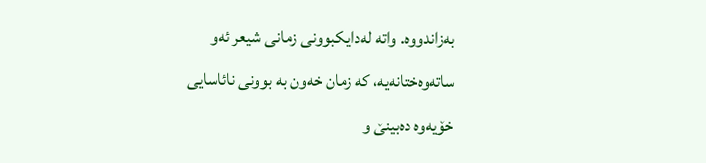به‌زاندووه‌. واته‌ له‌دایكبوونی زمانی شیعر ئه‌و ساته‌وه‌ختانه‌یه‌، كه‌ زمان خه‌ون به‌ بوونی نائاسایی خۆیه‌وه‌ ده‌بینێ و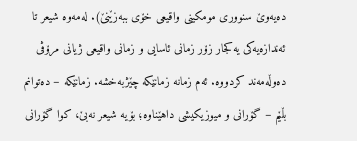ده‌یه‌وێ سنووری مومكینی واقیعی خۆی ببه‌زێنێ). له‌مه‌وه‌ شیعر تا ئه‌ندازه‌یه‌كی یه‌كجار زۆر زمانی ئاسایی و زمانی واقیعی ژیانی مرۆڤی ده‌وڵه‌مه‌ند كردووه‌. ئه‌م زمانه‌ زمانێكه‌ چێژبه‌خشه‌. زمانێكه‌ – ده‌توانم بڵێم – گۆرانی و میوزیكیشی داهێناوه‌؛ بۆیه‌‌ شیعر نه‌بێ، كوا گۆرانی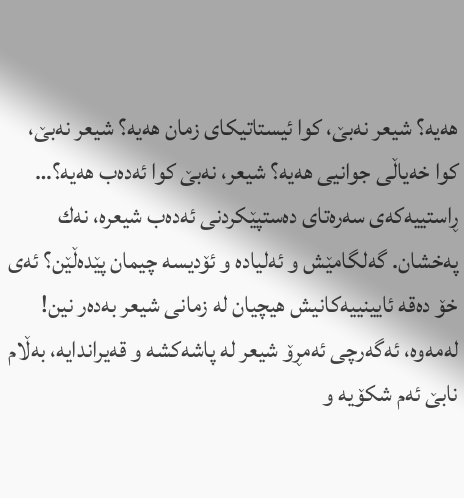هه‌یه‌؟ شیعر نه‌بێ، كوا ئیستاتیكای زمان هه‌یه‌؟ شیعر نه‌بێ، كوا خه‌یاڵی جوانیی هه‌یه‌؟ شیعر، نه‌بێ كوا ئه‌ده‌ب هه‌یه‌؟… ڕاستییه‌كه‌ی سه‌ره‌تای ده‌ستپێكردنی ئه‌ده‌ب شیعره،‌ نه‌ك په‌خشان. گه‌لگامێش و ئه‌لیاده‌ و ئۆدیسه‌ چیمان پێده‌ڵێن؟ ئه‌ی خۆ ده‌قه‌ ئایینییه‌كانیش هیچیان له‌ زمانی شیعر به‌ده‌ر نین! له‌مه‌وه‌، ئه‌گه‌رچی ئه‌مڕۆ شیعر له‌ پاشه‌كشه‌ و‌ قه‌یراندایه‌، به‌ڵام نابێ ئه‌م شكۆیه‌ و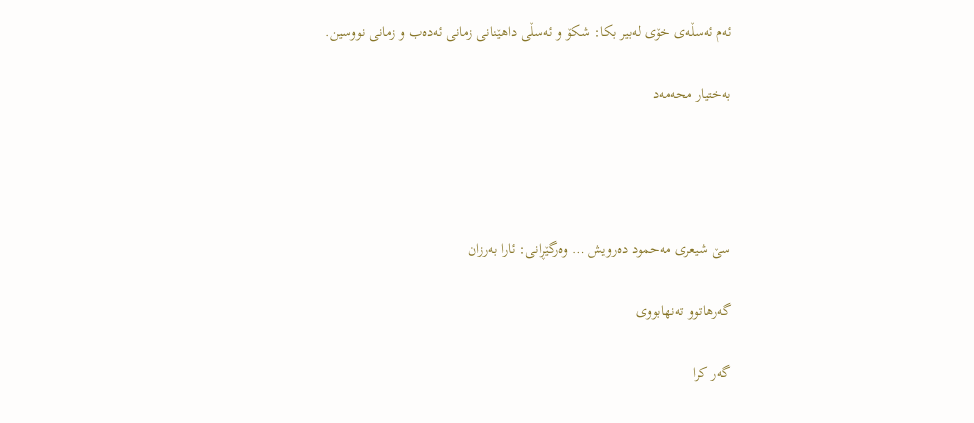ئه‌م ئه‌سڵه‌ی خۆی له‌بیر بكا: شكۆ و ئه‌سڵی داهێنانی زمانی ئه‌ده‌ب و زمانی نووسین.

به‌ختیار محه‌مه‌د




سێ شیعری مەحمود دەرویش … وەرگێڕانی: ئارا بەرزان

گەرهاتوو تەنهابووی

گەر کرا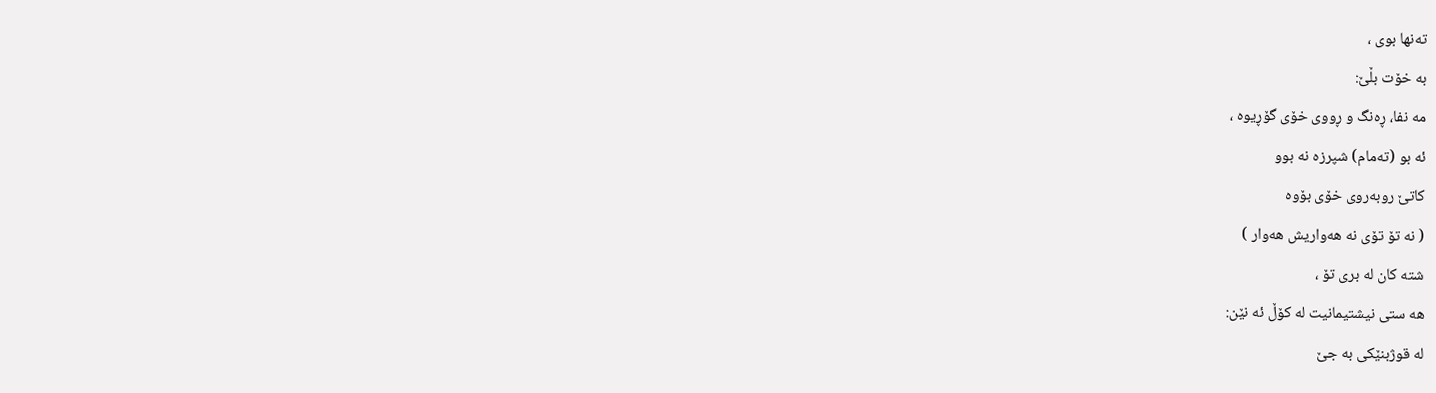تەنها بوی ،
بە خۆت بڵێ:
مە نفا، ڕەنگ و ڕووی خۆی گۆڕیوە ،
ئە بو (تەمام) شپرزە نە بوو
کاتێ روبەروی خۆی بۆوە
( نە تۆ تۆی نە هەواریش هەوار )
شتە کان لە بری تۆ ،
هە ستی نیشتیمانیت لە کۆڵ ئە نێن:
لە قوژبنێکی بە جێ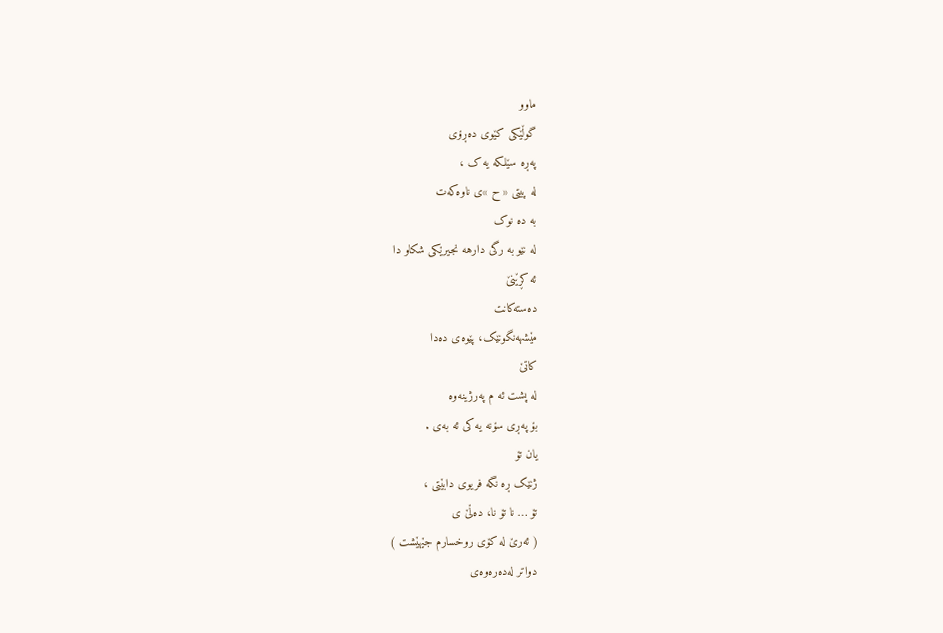ماوو
گوڵێکی کێوی دەڕۆی
پەڕە سێلکە یە ک ،
لە پیتی « ح »ی ناوەکەت
بە دە نوک
لە نێو بە رگی دارهە نجیرێکی شکاو دا
ئە کڕێنێ
دەستەکانت
مێشهەنگونێک، پێوەی دەدا
کاتێ
لە پشت ئە م پەرژینەوە
بۆ پەڕی سۆنە یە کی ئە بەی .
یان تۆ
ژنێک ڕە نگە فریوی دابێتی ،
تۆ … نا تۆ نا، دەڵێ ی
( ئەرێ لە کۆی روخسارم جێهێشت )
دواتر لەدەرەوەی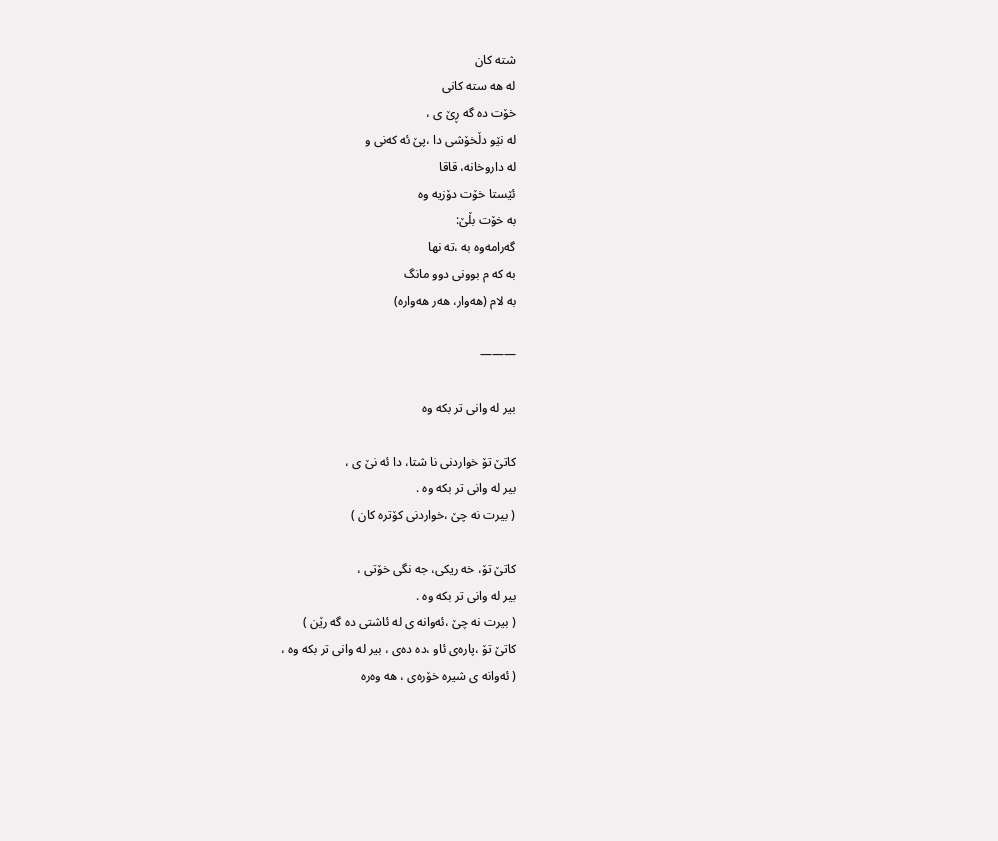شتە کان
لە هە ستە کانی
خۆت دە گە ڕێ ی ،
لە نێو دڵخۆشی دا ،پێ ئە کەنی و
لە داروخانە، قاقا
ئێستا خۆت دۆزیە وە
بە خۆت بڵێ:
گەرامەوە بە ،تە نها
بە کە م بوونی دوو مانگ
بە لام (هەوار، هەر هەوارە)

———

بیر لە وانی تر بکە وە

کاتێ تۆ خواردنی نا شتا، دا ئە نێ ی ،
بیر لە وانی تر بکە وە .
( بیرت نە چێ ،خواردنی کۆترە کان )

کاتێ تۆ، خە ریکی، جە نگی خۆتی ،
بیر لە وانی تر بکە وە .
( بیرت نە چێ ،ئەوانە ی لە ئاشتی دە گە رێن )
کاتێ تۆ ،پارەی ئاو ،دە دەی ، بیر لە وانی تر بکە وە ،
( ئەوانە ی شیره خۆرەی ، هە وەرە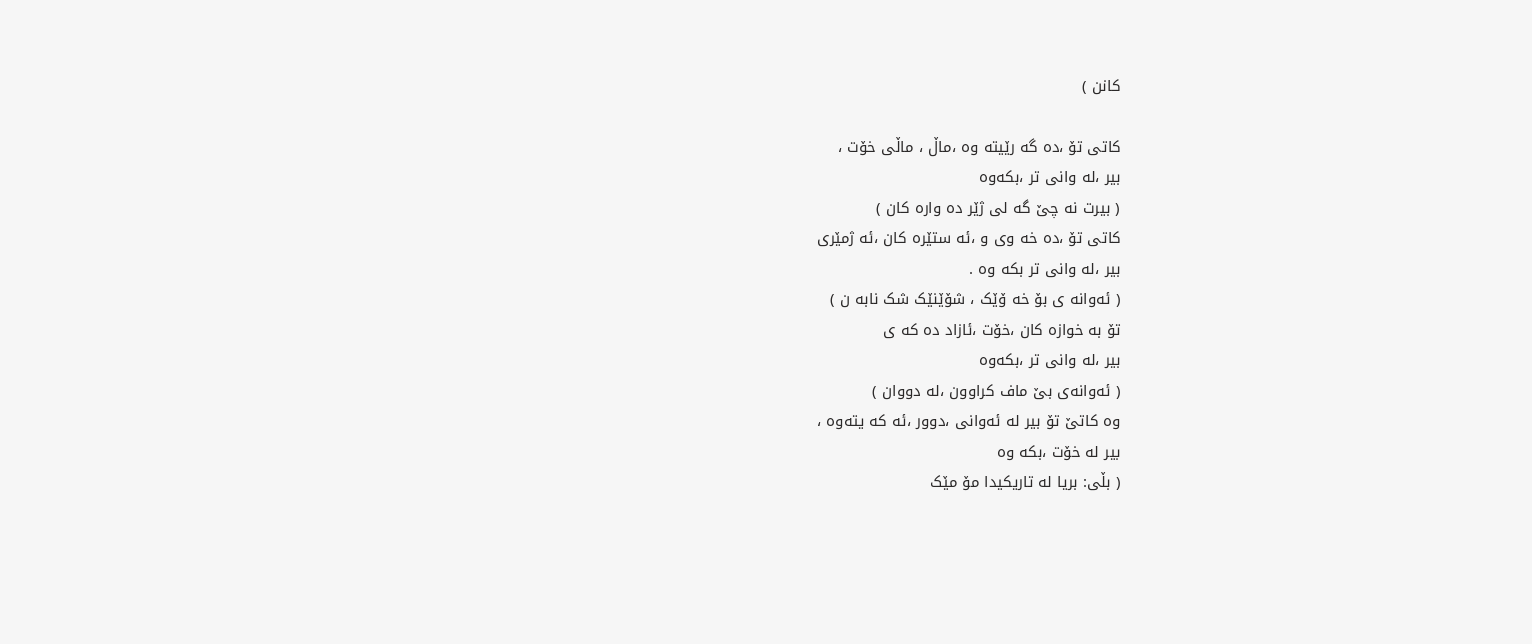کانن )

کاتی تۆ ،دە گە رێیتە وە ،ماڵ ، ماڵی خۆت ،
بیر ،لە وانی تر ،بکەوە
( بیرت نە چێ گە لی ژێر دە وارە کان )
کاتی تۆ ،دە خە وی و ،ئە ستێرە کان ،ئە ژمێری
بیر ،لە وانی تر بکە وە .
( ئەوانە ی بۆ خە ۆێک ، شۆێنێک شک نابە ن )
تۆ بە خوازە کان ،خۆت ،ئازاد دە کە ی
بیر ،لە وانی تر ،بکەوە
( ئەوانەی بێ ماف کراوون ،لە دووان )
وە کاتێ تۆ بیر لە ئەوانی ،دوور ،ئە کە یتەوە ،
بیر لە خۆت ،بکە وە
( بڵی: بریا لە تاریکیدا مۆ مێک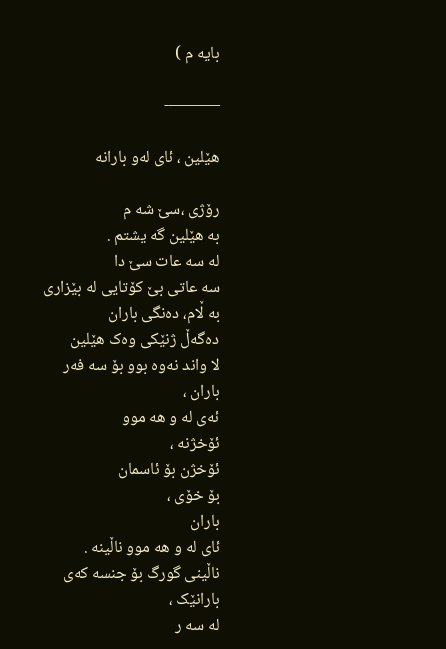بایە م )

———-

هێلین ، ئای لەو بارانە

رۆژی ،سێ شە م
بە هێلین گە یشتم .
لە سە عات سێ دا
سە عاتی بێ کۆتایی لە بێزاری
بە ڵام، دەنگی باران
دەگەڵ ژنێکی وەک هێلین
لا واند نه‌وه بوو بۆ سە فەر
باران ،
ئەی لە و هە موو
ئۆخژنە ،
ئۆخژن بۆ ئاسمان
بۆ خۆی ،
باران
ئای لە و هە موو ناڵینە .
ناڵینی گورگ بۆ جنسە کەی
بارانێک ،
لە سە ر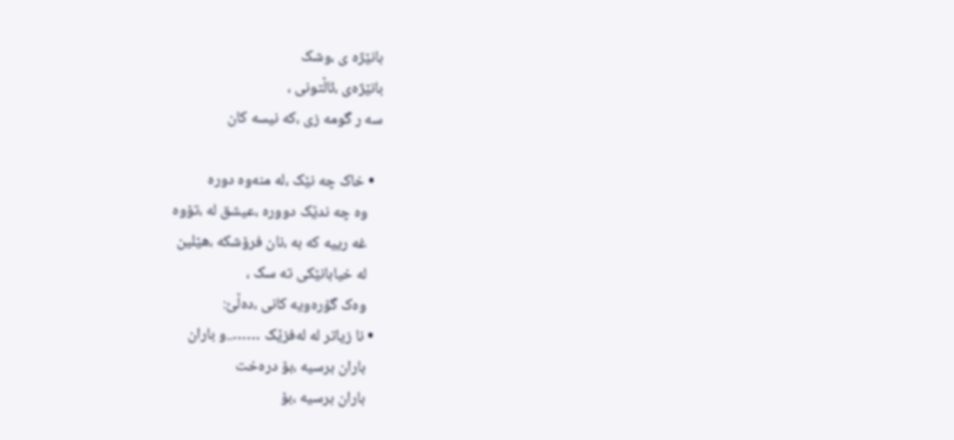بانێژە ی ،وشک
بانێژەی ،ئاڵتونی ،
سە ر گومە زی ،کە نیسە کان

  • خاک چە نێک ،لە منەوە دورە
    وە چە ندێک دوورە ،عیشق لە ،تۆوە
    غه رییه كه به ،نان فرۆشکە ،هێلین
    لە خیابانێکی تە سک ،
    وەک گۆرەویە کانی ،دەڵێ:
  • نا زیاتر لە لەفزێک ……..و باران
    باران برسیە ،بۆ درەخت
    باران برسیە ،بۆ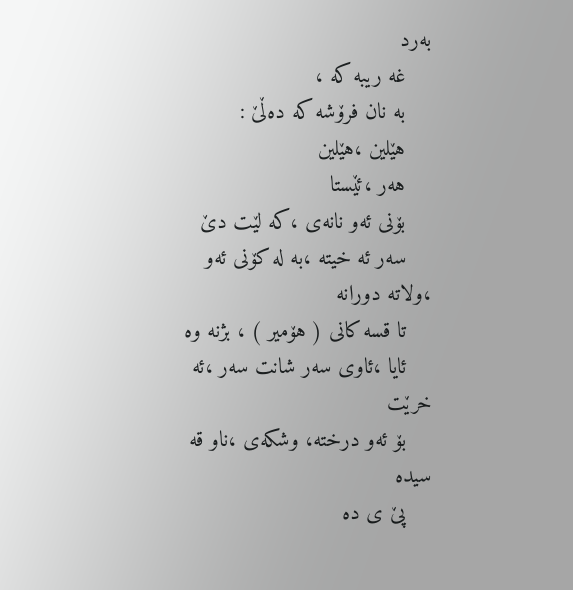بەرد
    غە ریبە کە ،
    بە نان فرۆشە کە دەڵێ :
    هێلین ،هێلین
    هەر ،ئێستا
    بۆنی ئەو نانەی ،کە لێت دێ
    سەر ئە خیتە ،بە لە کۆنی ئەو ،ولاتە دورانە
    تا قسە کانی ( هۆمیر ) ، بژنە وە
    ئایا ،ئاوی سەر شانت سەر ،ئە خرێت
    بۆ ئەو درختە، وشکەی ،ناو قە سیدە
    پێ ی دە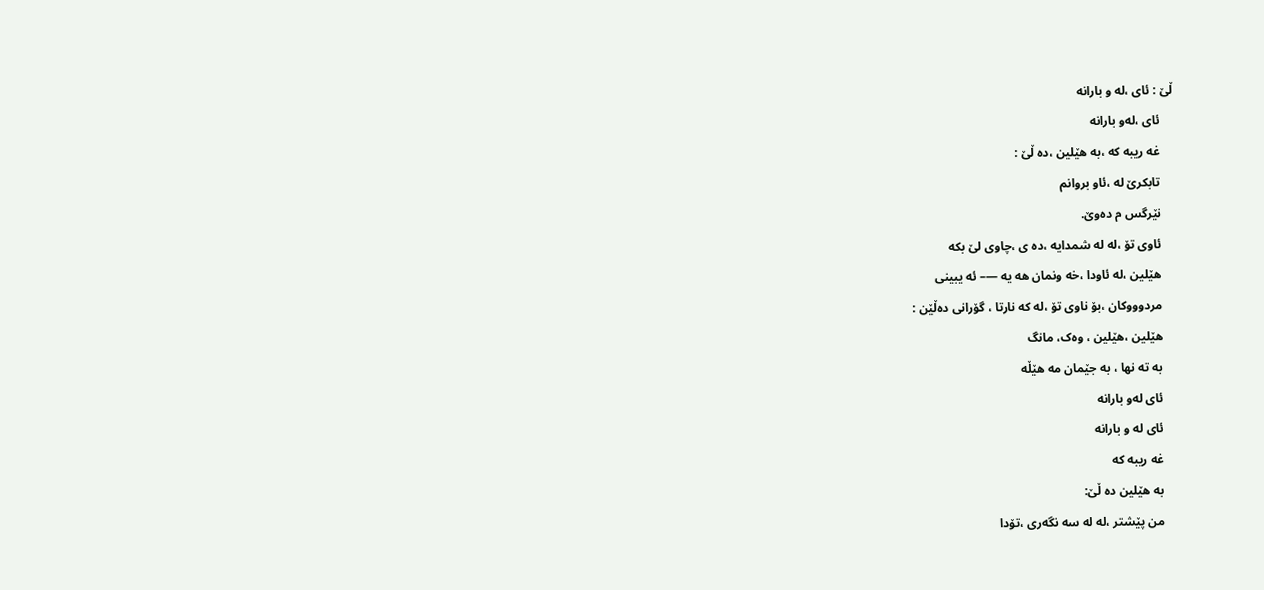ڵێ : ئای ،لە و بارانە
    ئای ،لەو بارانە
    غە ریبە کە ،بە هێلین ،دە ڵێ :
    تابکرێ لە ،ئاو بروانم
    نێرگس م دەوێ.
    ئاوی تۆ ،لە لە شمدایه ،دە ی ،چاوی لێ بکە
    هێلین ،لە ئاودا ،خە ونمان هە یە —– ئە یبینی
    مردوووکان ،بۆ ناوی تۆ ،لە کە نارتا ، گۆرانی دەڵێن :
    هێلین ،هێلین ، وەک، مانگ
    بە تە نها ، بە جێمان مە هێڵە
    ئای لەو بارانە
    ئای لە و بارانە
    غە ریبە کە
    بە هێلین دە ڵێ:
    من پێشتر ،لە لە سە نگەری ،تۆدا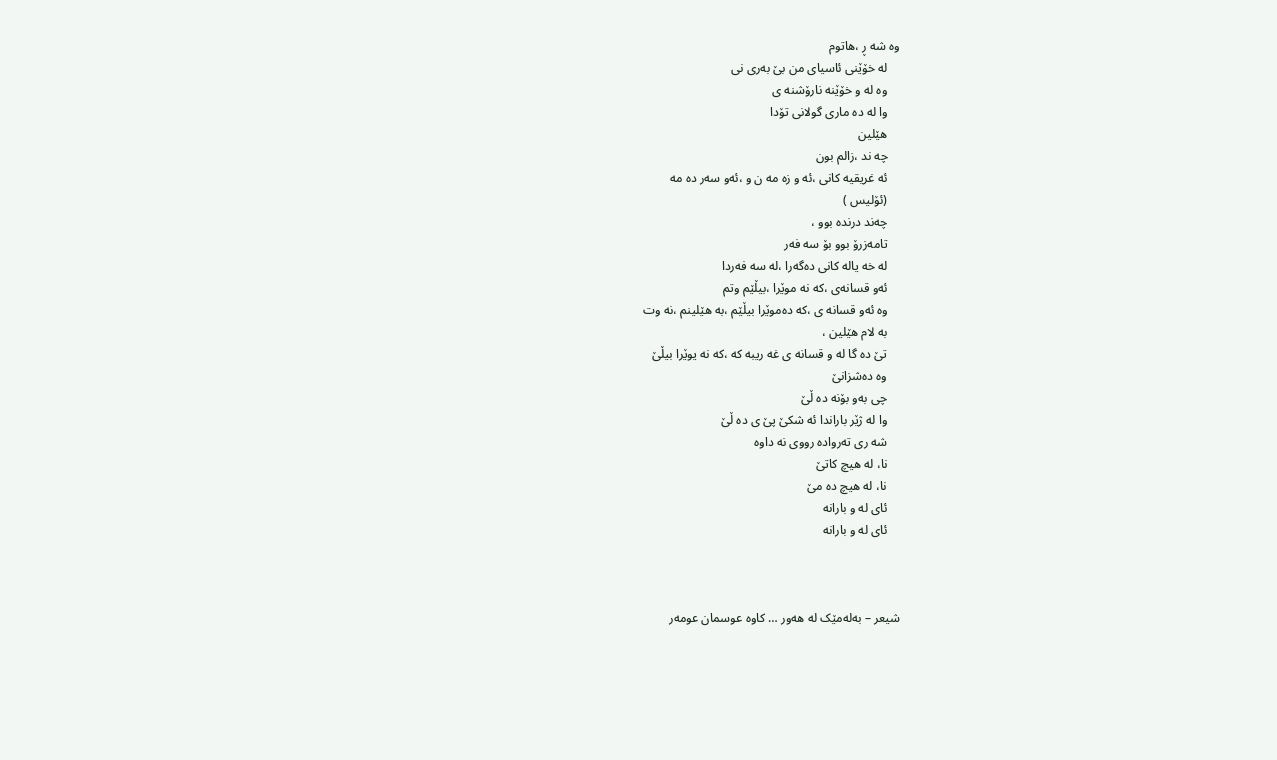وە شە ڕ ،هاتوم
    لە خۆێنی ئاسیای من بێ بەری نی
    وە لە و خۆێنە نارۆشنە ی
    وا لە دە ماری گولانی تۆدا
    هێلین
    چە ند ،زالم بون
    ئە غریقیە کانی ،ئە و زە مە ن و ،ئەو سەر دە مە
    (ئۆلیس )
    چەند درندە بوو ،
    تامەزرۆ بوو بۆ سە فەر
    له خه یاله کانی دەگەرا ،لە سە فەردا
    ئەو قسانەی ،کە نە موێرا ،بیڵێم وتم
    وە ئەو قسانە ی ،کە دەموێرا بیڵێم ،بە هێلینم ،نە وت
    بە لام هێلین ،
    تێ دە گا لە و قسانە ی غە ریبە کە ،کە نە یوێرا بیڵێ
    وە دەشزانێ
    چی بەو بۆنە دە ڵێ
    وا لە ژێر باراندا ئە شکێ پێ ی دە ڵێ
    شە ری تەروادە رووی نە داوە
    نا، لە هیچ کاتێ
    نا، لە هیچ دە مێ
    ئای لە و بارانە
    ئای لە و بارانە



شیعر – بەلەمێک لە هەور … کاوە عوسمان عومەر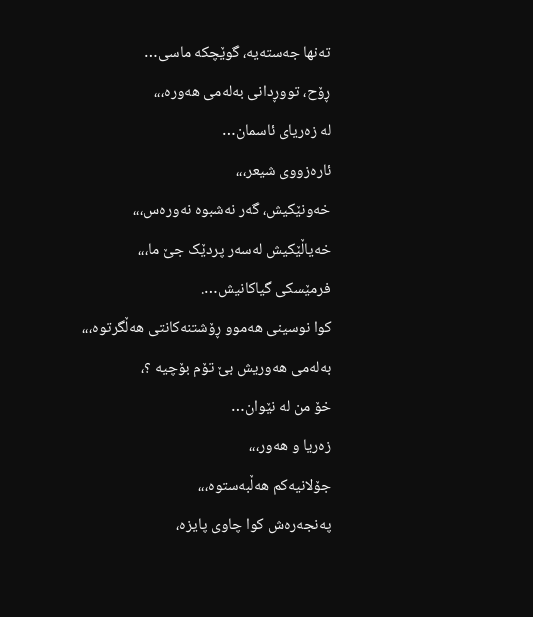تەنها جەستەیە، گوێچکە ماسی…
ڕۆح، تووڕدانی بەلەمی هەورە،،،
لە زەریای ئاسمان…
ئارەزووی شیعر،،،
خەونێکیش، گەر نەشبوە نەورەس،،،
خەیاڵێکیش لەسەر پردێک جێ ما،،،
فرمێسکی گیاکانیش….
کوا نوسینی هەموو ڕۆشتنەکانتی هەڵگرتوە،،،
بەلەمی هەوریش بێ تۆم بۆچیە ؟،
خۆ من لە نێوان…
زەریا و هەور،،،
جۆلانیەکم هەڵبەستوە،،،
پەنجەرەش کوا چاوی پایزە،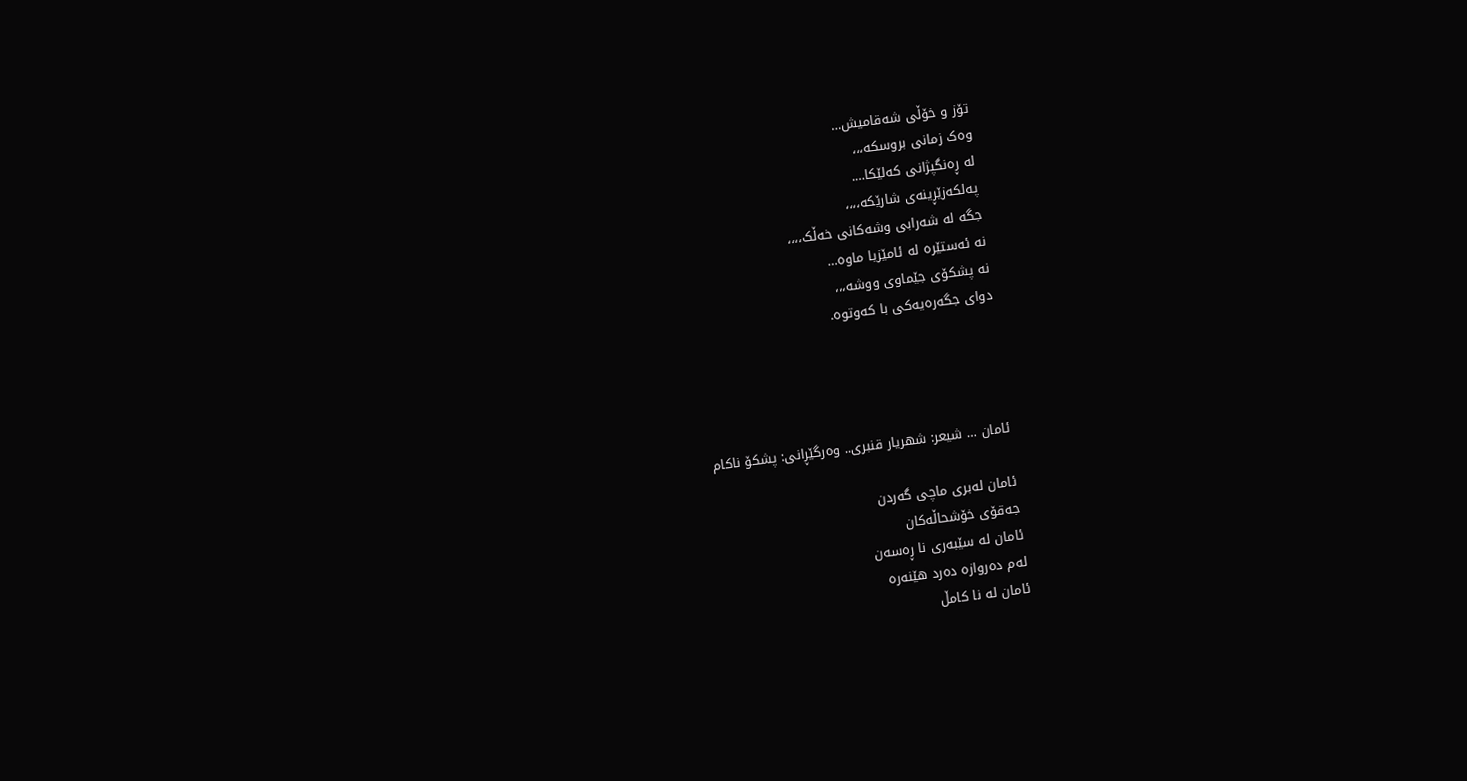تۆز و خۆڵی شەقامیش…
وەک زمانی بروسکە،،،
لە ڕەنگپژانی کەلێکا….
پەلکەزێڕینەی شارێکە،،،،
جگە لە شەرابی وشەکانی خەڵک،،،،
نە ئەستێرە لە ئامێزیا ماوە…
نە پشکۆی جێماوی ووشە،،،
دوای جگەرەیەکی با کەوتوە.




ئامان … شیعر: شهریار قنبری.. وەرگێڕانی: پشکۆ ناکام

ئامان لەبری ماچی گەردن
جەقۆی خۆشحاڵەکان
ئامان لە سێبەری نا ڕەسەن
لەم دەروازە دەرد هێنەرە
ئامان لە نا کامڵ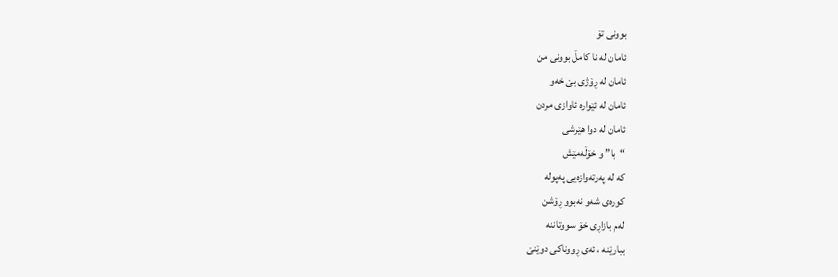بوونی تۆ
ئامان لە نا کامڵ بوونی من
ئامان لە ڕۆژی بێ خەو
ئامان لە ئێوارە ئاوازی مردن
ئامان لە دوا هێرشی
“با” و خۆڵەمێش
كە لە پەرتەوازەیی پەپولە
كورەی شەو نەبوو ڕۆشن
لەم بازاڕی خۆ سووتاننە
ببارێنە ، ئەی ڕووناکی دوێنێ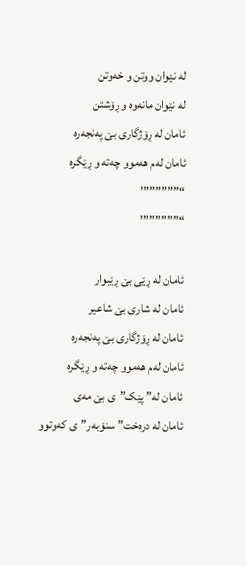لە نێوان ووتن و خەوتن
لە نێوان مانەوە و ڕۆشتن
ئامان لە ڕۆژگاری بێ پەنجەرە
ئامان لەم هەموو چەتە و ڕێگرە
“””””””’
“””””””’

ئامان لە ڕێی بێ ڕێبوار
ئامان لە شاری بێ شاعیر
ئامان لە ڕۆژگاری بێ پەنجەرە
ئامان لەم هەموو چەتە و ڕێگرە
ئامان لە” پێک”ی بێ مەی
ئامان لە درەخت” سنۆبەر”ی کەوتوو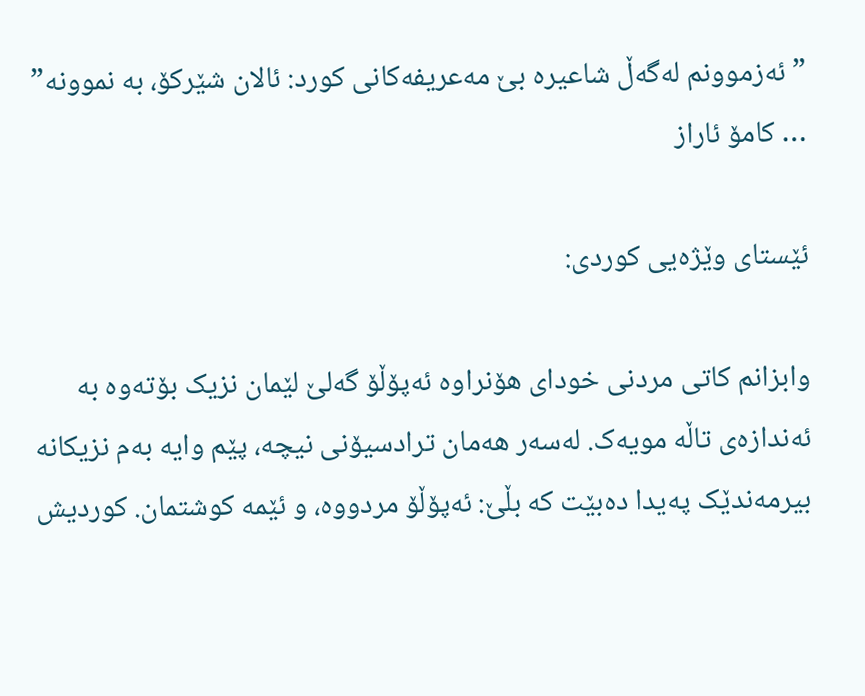” ئەزموونم لەگەڵ شاعیرە بێ مەعریفەکانی کورد: ئالان شێرکۆ، بە نموونە” … کامۆ ئاراز

ئێستای وێژەیی کوردی:

وابزانم کاتی مردنی خودای هۆنراوە ئەپۆڵۆ گەلێ لێمان نزیک بۆتەوە بە ئەندازەی تاڵە مویەک. لەسەر هەمان ترادسیۆنی نیچە، پێم وایە بەم نزیکانە بیرمەندێک پەیدا دەبێت کە بڵێ: ئەپۆڵۆ مردووە، و ئێمە کوشتمان. کوردیش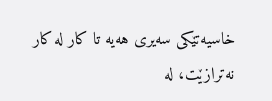خاسیەتێکی سەیری هەیە تا کار لە کار نەترازێت، لە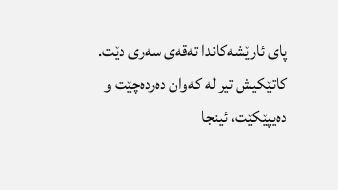پای ئارێشەکاندا تەقەی سەری دێت. کاتێکیش تیر لە کەوان دەردەچێت و دەیپێکێت، ئینجا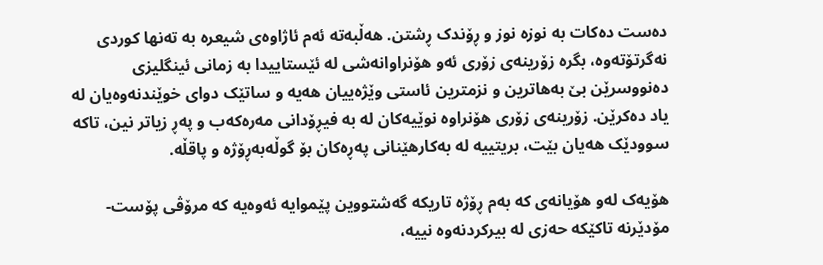دەست دەکات بە نوزە نوز و ڕۆندک ڕشتن. هەڵبەتە ئەم ئاژاوەی شیعرە بە تەنها کوردی نەگرتۆتەوە، بگرە زۆرینەی زۆری ئەو هۆنراوانەشی لە ئێستاییدا بە زمانی ئینگلیزی دەنووسرێن بێ بەهاترین و نزمترین ئاستی وێژەییان هەیە و ساتێک دوای خوێندنەوەیان لە یاد دەکرێن. زۆرینەی زۆری هۆنراوە نوێیەکان لە بە فیڕۆدانی مەرەکەب و پەڕ زیاتر نین، تاکە سوودێک هەیان بێت، بریتییە لە بەکارهێنانی پەڕەکان بۆ گوڵەبەڕۆژە و پاقڵە.

هۆیەک لەو هۆیانەی کە بەم ڕۆژە تاریکە گەشتووین پێموایە ئەوەیە کە مرۆڤی پۆست-مۆدێرنە تاکێکە حەزی لە بیرکردنەوە نییە،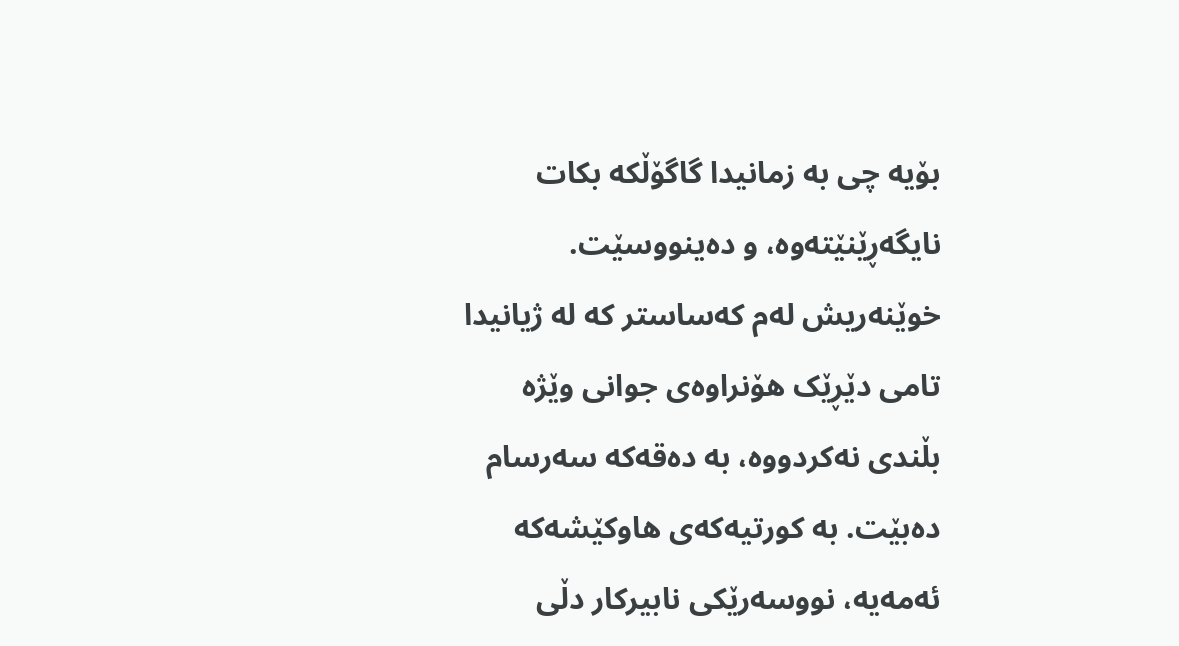بۆیە چی بە زمانیدا گاگۆڵکە بکات نایگەڕێنێتەوە، و دەینووسێت. خوێنەریش لەم کەساستر کە لە ژیانیدا تامی دێڕێک هۆنراوەی جوانی وێژە بڵندی نەکردووە، بە دەقەکە سەرسام دەبێت. بە کورتیەکەی هاوکێشەکە ئەمەیە، نووسەرێکی نابیرکار دڵی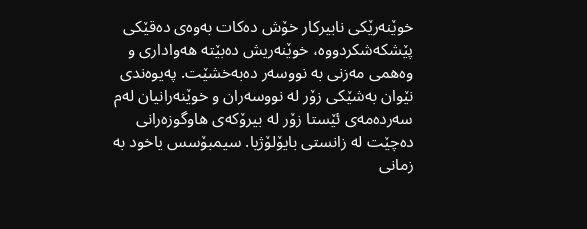خوێنەرێکی نابیرکار خۆش دەکات بەوەی دەقێکی پێشکەشکردووە، خوێنەریش دەبێتە هەواداری و وەهمی مەزنی بە نووسەر دەبەخشێت. پەیوەندی نێوان بەشێکی زۆر لە نووسەران و خوێنەرانیان لەم سەردەمەی ئێستا زۆر لە بیرۆکەی هاوگوزەرانی دەچێت لە زانستی بایۆلۆژیا. سیمبۆسس یاخود بە زمانی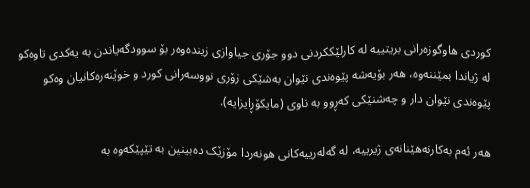کوردی هاوگوزەرانی بریتییە لە کارلێککردنی دوو جۆری جیاوازی زیندەوەر بۆ سوودگەیاندن بە یەکدی تاوەکو لە ژیاندا بمێننەوە، هەر بۆیەشە پێوەندی نێوان بەشێکی زۆری نووسەرانی کورد و خوێنەرەکانیان وەکو پێوەندی نێوان دار و چەشنێکی کەڕوو بە ناوی (مایکۆڕایزایە).

هەر ئەم بەکارنەهێنانەی ژیرییە، لە گەلەرییەکانی هونەردا مۆزێک دەبینین بە تێپێکەوە بە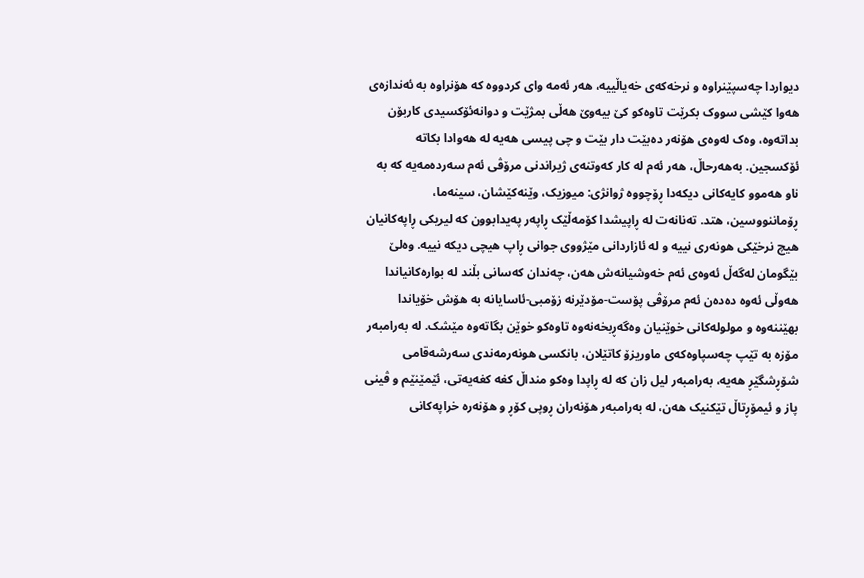دیواردا چەسپێنراوە و نرخەکەی خەیاڵییە، هەر ئەمە وای کردووە کە هۆنراوە بە ئەندازەی هەوا کێشی سووک بکرێت تاوەکو کێ بیەوێ هەڵی بمژێت و دوانەئۆکسیدی کاربۆن بداتەوە، وەک لەوەی هۆنەر دەبێت دار بێت و چی پیسی هەیە لە هەوادا بکاتە ئۆکسجین. بەهەرحاڵ، هەر ئەم لە کار کەوتنەی ژیراندنی مرۆڤی ئەم سەردەمەیە کە بە ناو هەموو کایەکانی دیکەدا ڕۆچووە ژوانژی: میوزیک، وێنەکێشان، سینەما، ڕۆماننووسین، هتد. تەنانەت لە ڕاپیشدا کۆمەڵێک ڕاپەر پەیدابوون کە لیریکی ڕاپەکانیان هیچ نرخێکی هونەری نییە و لە ئازاردانی مێژووی جوانی ڕاپ هیچی دیکە نییە. وەلێ بێگومان لەگەڵ ئەوەی ئەم خەوشیانەش هەن، چەندان کەسانی بڵند لە بوارەکانیاندا هەوڵی ئەوە دەدەن ئەم مرۆڤی پۆست-مۆدێرنە زۆمبی-ئاسایانە بە هۆش خۆیاندا بهێننەوە و مولولەکانی خوێنیان وەگەڕبخەنەوە تاوەکو خوێن بگاتەوە مێشک. لە بەرامبەر مۆزە بە تێپ چەسپاوەکەی ماوریزۆ کاتێلان، بانکسی هونەرمەندی سەرشەقامی شۆڕشگێڕ هەیە، بەرامبەر لیل زان کە لە ڕاپدا وەکو منداڵ کغە کغەیەتی، ئێمێنێم و ڤینی پاز و ئیمۆڕتاڵ تێکنیک هەن، لە بەرامبەر هۆنەران ڕوپی کۆڕ و هۆنەرە خراپەکانی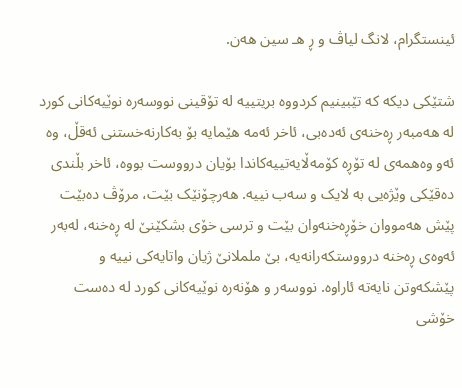ئینستگرام، لانگ لیاڤ و ڕ هـ سین هەن.

شتێکی دیکە کە تێبینیم کردووە بریتییە لە تۆقینی نووسەرە نوێیەکانی کورد لە هەمبەر ڕەخنەی ئەدەبی، ئاخر ئەمە هێمایە بۆ بەکارنەخستنی ئەقڵ، وە ئەو وەهمەی لە تۆڕە کۆمەڵایەتییەکاندا بۆیان درووست بووە، ئاخر بڵندی دەقێکی وێژەیی بە لایک و سەب نییە. هەرچۆنێک بێت، مرۆڤ دەبێت پێش هەمووان خۆڕەخنەوان بێت و ترسی خۆی بشکێنێ لە ڕەخنە، لەبەر ئەوەی ڕەخنە درووستکەرانەیە، بێ ململانێ ژیان واتایەکی نییە و پێشکەوتن نایەتە ئاراوە. نووسەر و هۆنەرە نوێیەکانی کورد لە دەست خۆشی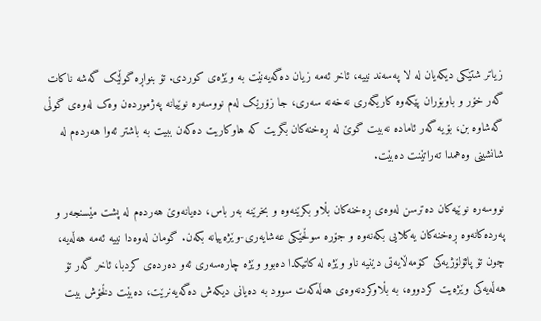زیاتر شتێکی دیکەیان لە لا پەسەند نییە، ئاخر ئەمە زیان دەگەیەنێت بە وێژەی کوردی. تۆ بنواڕە گوڵێک گەشە ناکات گەر خۆر و باوبۆران پێکەوە کاریگەری نەخەنە سەری، جا زۆرێک لەم نووسەرە نوێیانە پەژموردەن وەک لەوەی گوڵی گەشاوە بن، بۆیە گەر ئامادە نەبیت گوێ لە ڕەخنەکان بگریت کە هاوکاریت دەکەن ببیت بە باشتر ئەوا هەردەم لە شانشینی وەهمدا تەراتێنت دەبێت.

نووسەرە نوێیەکان دەترسن لەوەی ڕەخنەکان بڵاو بکرێنەوە و بخرێنە بەر باس، دەیانەوێ هەردەم لە پشت مێسنجەر و پەردەکانەوە ڕەخنەکان یەکلایی بکەنەوە و جۆرە سوڵحێکی عەشایەری-وێژەییانە بکەن. گومان لەوەدا نییە ئەمە هەڵەیە، چون تۆ پاثۆلۆژیەکی کۆمەڵایەتی دێنیە ناو وێژە لە کاتیکدا دەبوو وێژە چارەسەری ئەو دەردەی کردبا، ئاخر گەر تۆ هەڵەیەکی وێژەیت کردووە، بە بڵاوکردنەوەی هەڵەکەت سوود بە دەیانی دیکەش دەگەیەنرێت، دەبێت دڵخۆش بیت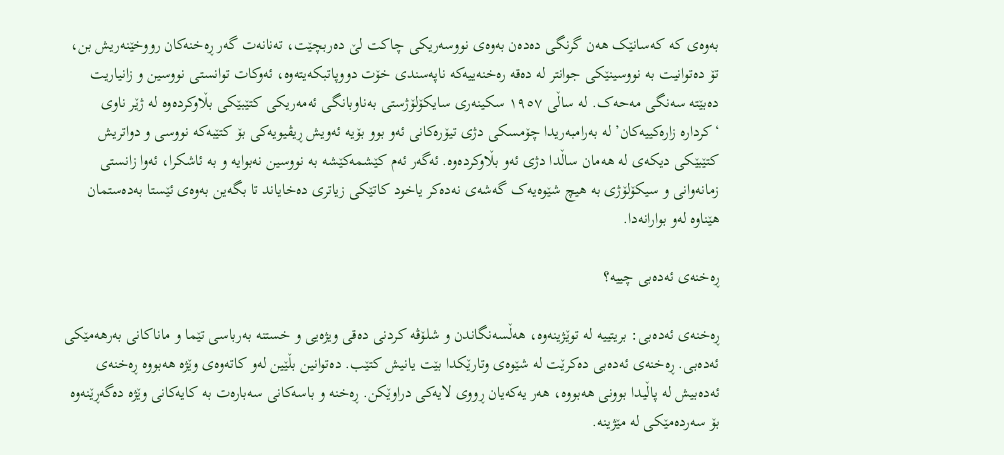بەوەی کە کەسانێک هەن گرنگی دەدەن بەوەی نووسەریکی چاکت لێ دەربچێت، تەنانەت گەر ڕەخنەکان رووخێنەریش بن، تۆ دەتوانیت بە نووسینێکی جوانتر لە دەقە رەخنەییەکە ناپەسندی خۆت دووپاتبکەیتەوە، ئەوکات توانستی نووسین و زانیاریت دەبێتە سەنگی مەحەک. لە ساڵی ١٩٥٧ سکینەری سایکۆلۆژستی بەناوبانگی ئەمەریکی کتێبێکی بڵاوکردەوە لە ژێر ناوی ‘کردارە زارەکییەکان’ لە بەرامبەریدا چۆمسکی دژی تیۆرەکانی ئەو بوو بۆیە ئەویش ڕیڤیویەکی بۆ کتێبەکە نووسی و دواتریش کتێبێکی دیکەی لە هەمان ساڵدا دژی ئەو بڵاوکردەوە. ئەگەر ئەم کێشمەکێشە بە نووسین نەبوایە و بە ئاشکرا، ئەوا زانستی زمانەوانی و سیکۆلۆژی بە هیچ شێوەیەک گەشەی نەدەکر یاخود کاتێکی زیاتری دەخایاند تا بگەین بەوەی ئێستا بەدەستمان هێناوە لەو بوارانەدا.

ڕەخنەی ئەدەبی چییە؟

ڕەخنەی ئەدەبی: بریتییە لە توێژینەوە، هەڵسەنگاندن و شلۆڤە کردنی دەقی ویژەیی و خستنە بەرباسی تێما و ماناکانی بەرهەمێکی ئەدەبی. ڕەخنەی ئەدەبی دەکرێت لە شێوەی وتارێکدا بێت یانیش کتێب. دەتوانین بڵێین لەو کاتەوەی وێژە هەبووە ڕەخنەی ئەدەبیش لە پاڵیدا بوونی هەبووە، هەر یەکەیان ڕووی لایەکی دراوێکن. ڕەخنە و باسەکانی سەبارەت بە کایەکانی وێژە دەگەڕێنەوە بۆ سەردەمێکی لە مێژینە.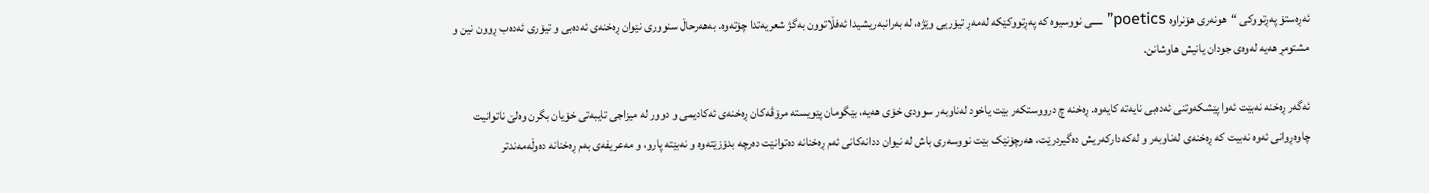ئەڕەستۆ پەڕتووکی “هونەری هۆنراوە poetics”ـــــی نووسیوە کە پەڕتووکێکە لەمەڕ تیۆریی وێژە، لە بەرانبەریشیدا ئەفڵاتوون بەگژ شعریەتدا چۆتەوە. بەهەرحاڵ سنووری نێوان ڕەخنەی ئەدەبی و تیۆری ئەدەب ڕوون نین و مشتومڕ هەیە لەوەی جودان یانیش هاوشانن.

ئەگەر ڕەخنە نەبێت ئەوا پێشکەوتنی ئەدەبی نایەتە کایەوە. ڕەخنە چ درووستکەر بێت یاخود لەناوبەر سوودی خۆی هەیە، بێگومان پێویستە مرۆڤەکان ڕەخنەی ئەکادیمی و دوور لە میزاجی تایبەتی خۆیان بگرن وەلێ ناتوانیت چاوەڕوانی ئەوە نەبیت کە ڕەخنەی لەناوبەر و لەکەدارکەریش دەگیردرێت، هەرچۆنێک بێت نووسەری باش لە نیوان ددانەکانی ئەم ڕەخنانە دەتوانێت دەرچە بدۆزێتەوە و نەبێتە پارو، و مەعریفەی بەم ڕەخنانە دەوڵەمەندتر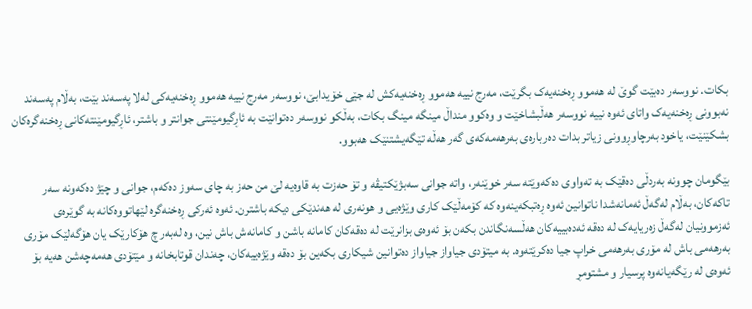بکات. نووسەر دەبێت گوێ لە هەموو ڕەخنەیەک بگرێت، مەرج نییە هەموو ڕەخنەیەکش لە جێی خۆیدابێ، نووسەر مەرج نییە هەموو ڕەخنەیەکی لەلا پەسەند بێت، بەڵام پەسەند نەبوونی ڕەخنەیەک واتای ئەوە نییە نووسەر هەڵبشاخێت و وەکوو منداڵ مینگە مینگ بکات، بەڵکو نووسەر دەتوانێت بە ئاڕگیومێنتی جوانتر و باشتر، ئاڕگیومێنتەکانی ڕەخنەگرەکان بشکێنێت، یاخود بەرچاوڕوونی زیاتر بدات دەربارەی بەرهەمەکەی گەر هەڵە تێگەیشتنێک هەبوو.

بێگومان چوونە بەردڵی دەقێک بە تەواوی دەکەوێتە سەر خوێنەر، واتە جوانی سەبژێکتیڤە و تۆ حەزت بە قاوەیە لێ من حەز بە چای سەوز دەکەم، جوانی و چێژ دەکەونە سەر تاکەکان، بەڵام لەگەڵ ئەمانەشدا ناتوانین ئەوە ڕەتبکەینەوە کە کۆمەڵێک کاری وێژەیی و هونەری لە هەندێکی دیکە باشترن. ئەوە ئەرکی ڕەخنەگرە لێهاتووەکانە بە گوێرەی ئەزموونیان لەگەڵ زەریایەک لە دەقە ئەدەبییەکان هەڵسەنگاندن بکەن بۆ ئەوەی بزانرێت لە دەقەکان کامانە باشن و کامانەش باش نین، وە لەبەر چ هۆکارێک یان هۆگەلێک مۆری بەرهەمی باش لە مۆری بەرهەمی خراپ جیا دەکرێتەوە. بە میتۆدی جیاواز جیاواز دەتوانین شیکاری بکەین بۆ دەقە وێژەییەکان، چەندان قوتابخانە و مێتۆدی هەمەچەشن هەیە بۆ ئەوەی لە رێگەیانەوە پرسیار و مشتومڕ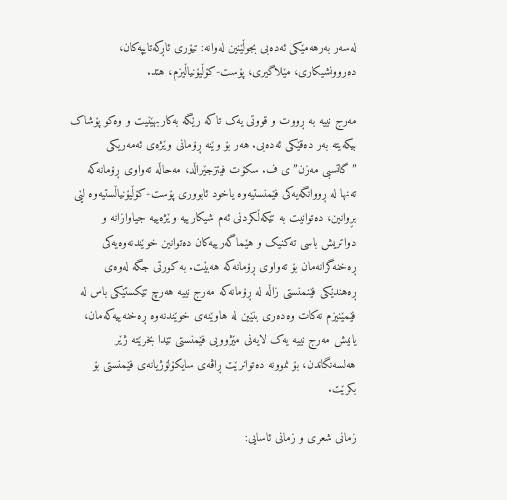لەسەر بەرهەمێکی ئەدەبی بجوڵێنین لەوانە: تیۆری ئاڕکەتایپەکان، دەروونشیکاری، مێلاگیری، پۆست-کۆڵیۆنیاڵیزم، هتد.

مەرج نییە بە ڕووت و قووتی یەک تاکە رێگە بەکاربهێنیت و وەکو پۆشاک بیکەیتە بەر دەقێکی ئەدەبی. هەر بۆ وێنە ڕۆمانی وێژەی ئەمەریکی ”گاتسبی مەزن”ی ف. سکۆت فیتزجێراڵد، مەحاڵە تەواوی ڕۆمانەکە تەنها لە ڕووانگەیەکی فێمنستیەوە یاخود ئابووری پۆست-کۆڵیۆنیاڵستیەوە لێی بڕوانین، دەتوانیت بە تێکەڵکردنی ئەم شیکارییە وێژەییە جیاوازانە و دواتریش باسی تەکنیک و هێماگەرییەکان دەتوانین خوێندنەوەیەکی ڕەخنەگرانەمان بۆ تەواوی ڕۆمانەکە هەبێت. بە کورتی جگە لەوەی ڕەهندێکی فێنمنستی زاڵە لە ڕۆمانەکە مەرج نییە هەرچ تێکستێکی باس لە فێمێنیزم نەکات وەدەری بنێین لە هاوێنەی خوێندنەوە ڕەخنەییەکەمان، یانیش مەرج نییە یەک لایەنی مێژوویی فێمنستی تێدا بخرێتە ژێر هەلسەنگاندن، بۆ نموونە دەتوانرێت ڕاڤەی سایکۆلۆژیانەی فێمنستی بۆ بکرێت.

زمانی شعری و زمانی ئاسایی: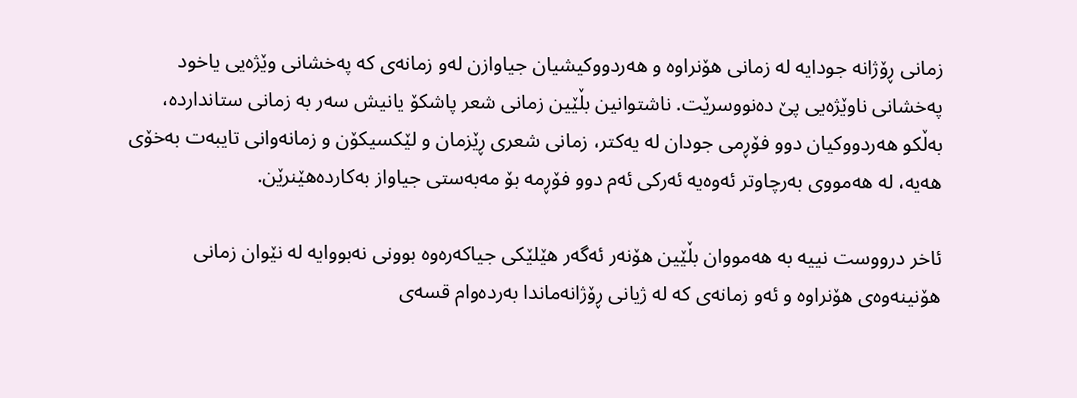زمانی ڕۆژانە جودایە لە زمانی هۆنراوە و هەردووکیشیان جیاوازن لەو زمانەی کە پەخشانی وێژەیی یاخود پەخشانی ناوێژەیی پێ دەنووسرێت. ناشتوانین بڵێین زمانی شعر پاشکۆ یانیش سەر بە زمانی ستانداردە، بەڵکو هەردووکیان دوو فۆڕمی جودان لە یەکتر، زمانی شعری ڕێزمان و لێکسیکۆن و زمانەوانی تایبەت بەخۆی هەیە، لە هەمووی بەرچاوتر ئەوەیە ئەرکی ئەم دوو فۆڕمە بۆ مەبەستی جیاواز بەکاردەهێنرێن.

ئاخر درووست نییە بە هەمووان بڵێین هۆنەر ئەگەر هێلێکی جیاکەرەوە بوونی نەبووایە لە نێوان زمانی هۆنینەوەی هۆنراوە و ئەو زمانەی کە لە ژیانی ڕۆژانەماندا بەردەوام قسەی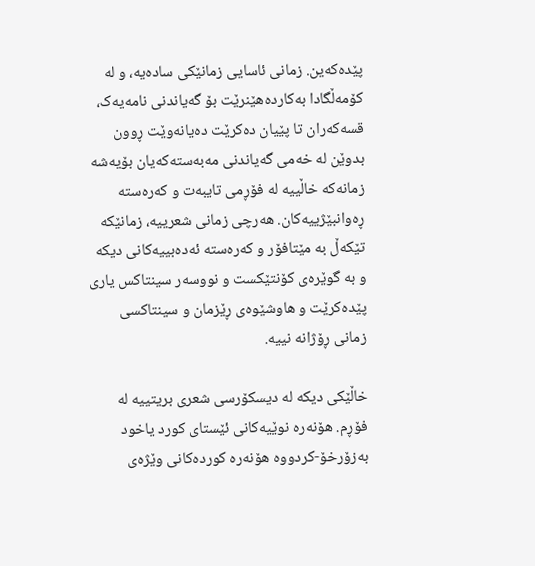پێدەکەین. زمانی ئاسایی زمانێکی سادەیە، و لە کۆمەڵگادا بەکاردەهێنرێت بۆ گەیاندنی نامەیەک، قسەکەران تا پێیان دەکرێت دەیانەوێت ڕوون بدوێن لە خەمی گەیاندنی مەبەستەکەیان بۆیەشە زمانەکە خاڵییە لە فۆڕمی تایبەت و کەرەستە ڕەوانبێژییەکان. هەرچی زمانی شعرییە، زمانێکە تێکەڵ بە مێتافۆر و کەرەستە ئەدەبییەکانی دیکە و بە گوێرەی کۆنتێکست و نووسەر سینتاکس یاری پێدەکرێت و هاوشێوەی ڕێزمان و سینتاکسی زمانی ڕۆژانە نییە.

خاڵێکی دیکە لە دیسکۆرسی شعری بریتییە لە فۆڕم. هۆنەرە نوێیەکانی ئێستای کورد یاخود بەزۆرخۆ-کردووە هۆنەرە کوردەکانی وێژەی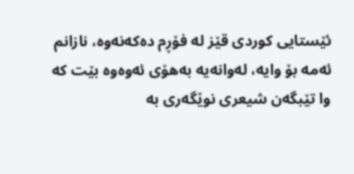ئێستایی کوردی قێز لە فۆڕم دەکەنەوە، نازانم ئەمە بۆ وایە، لەوانەیە بەهۆی ئەوەوە بێت کە وا تێبگەن شیعری نوێگەری بە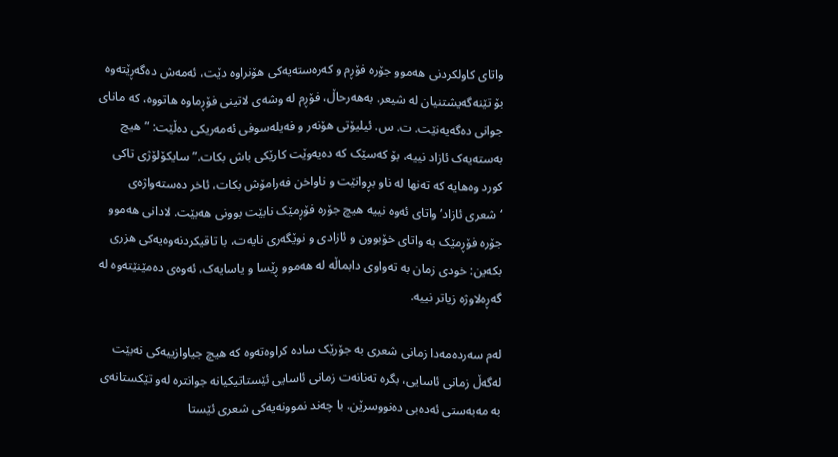واتای کاولکردنی هەموو جۆرە فۆڕم و کەرەستەیەکی هۆنراوە دێت، ئەمەش دەگەڕێتەوە بۆ تێنەگەیشتنیان لە شیعر. بەهەرحاڵ، فۆڕم لە وشەی لاتینی فۆڕماوە هاتووە، کە مانای جوانی دەگەیەنێت. ت. س. ئیلیۆتی هۆنەر و فەیلەسوفی ئەمەریکی دەڵێت: ”هیچ بەستەیەک ئازاد نییە، بۆ کەسێک کە دەیەوێت کارێکی باش بکات.” سایکۆلۆژی تاکی کورد وەهایە کە تەنها لە ناو بڕوانێت و ناواخن فەرامۆش بکات، ئاخر دەستەواژەی ‘شعری ئازاد’ واتای ئەوە نییە هیچ جۆرە فۆڕمێک نابێت بوونی هەبێت. لادانی هەموو جۆرە فۆڕمێک بە واتای خۆبوون و ئازادی و نوێگەری نایەت، با تاقیکردنەوەیەکی هزری بکەین: خودی زمان بە تەواوی دابماڵە لە هەموو ڕێسا و یاسایەک، ئەوەی دەمێنێتەوە لە گەڕەلاوژە زیاتر نییە.

لەم سەردەمەدا زمانی شعری بە جۆرێک سادە کراوەتەوە کە هیچ جیاوازییەکی نەبێت لەگەڵ زمانی ئاسایی، بگرە تەنانەت زمانی ئاسایی ئێستاتیکیانە جوانترە لەو تێکستانەی بە مەبەستی ئەدەبی دەنووسرێن. با چەند نموونەیەکی شعری ئێستا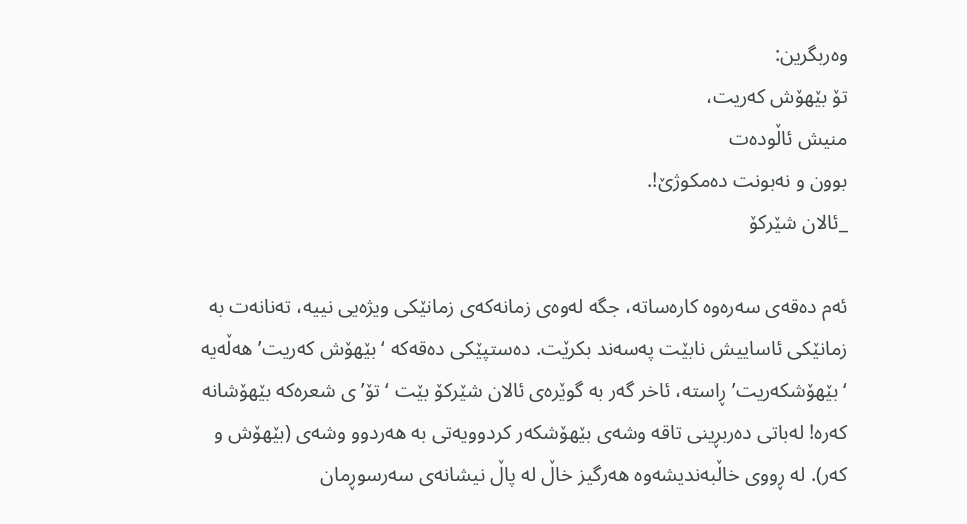وەربگرین:
تۆ بێهۆش کەریت،
منیش ئاڵودەت
بوون و نەبونت دەمکوژێ!.
_ئالان شێرکۆ

ئەم دەقەی سەرەوە کارەساتە، جگە لەوەی زمانەکەی زمانێکی ویژەیی نییە، تەنانەت بە زمانێکی ئاساییش نابێت پەسەند بکرێت. دەستپێکی دەقەکە ‘بێهۆش کەریت’ هەڵەیە ‘بێهۆشکەریت’ ڕاستە، ئاخر گەر بە گوێرەی ئالان شێرکۆ بێت ‘تۆ’ی شعرەکە بێهۆشانە کەرە! لەباتی دەربڕینی تاقە وشەی بێهۆشکەر کردوویەتی بە هەردوو وشەی (بێهۆش و کەر). لە ڕووی خاڵبەندیشەوە هەرگیز خاڵ لە پاڵ نیشانەی سەرسوڕمان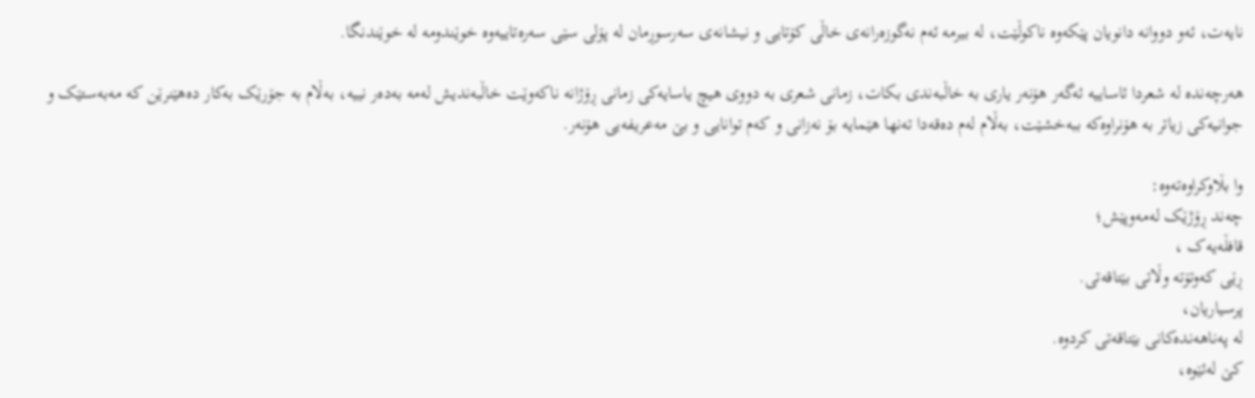نایەت، ئەو دووانە دانویان پێکەوە ناکوڵێت، لە بیرمە ئەم نەگوزەرانەی خاڵی کۆتایی و نیشانەی سەرسوڕمان لە پۆلی سێی سەرەتاییەوە خوێندومە لە خوێندنگا.

هەرچەندە لە شعردا ئاساییە ئەگەر هۆنەر یاری بە خاڵبەندی بکات، زمانی شعری بە دووی هیچ یاسایەکی زمانی ڕۆژانە ناکەوێت خاڵبەندیش لەمە بەدەر نییە، بەڵام بە جۆرێک بەکار دەهێنرێن کە مەبەستێک و جوانیەکی زیاتر بە هۆنراوەکە ببەخشێت، بەڵام لەم دەقەدا تەنها هێمایە بۆ نەزانی و کەم توانایی و بێ مەعریفەیی هۆنەر.

وا بڵاوکراوەتەوە:
چەند ڕۆژێک لەمەوپێش؛
قافڵەیەک ،
ڕێی کەوتۆتە وڵاتی بێتاقەتی.
پرسیاریان،
لە پەناهەندەکانی بێتاقەتی کردوە.
کێ لەئێوە،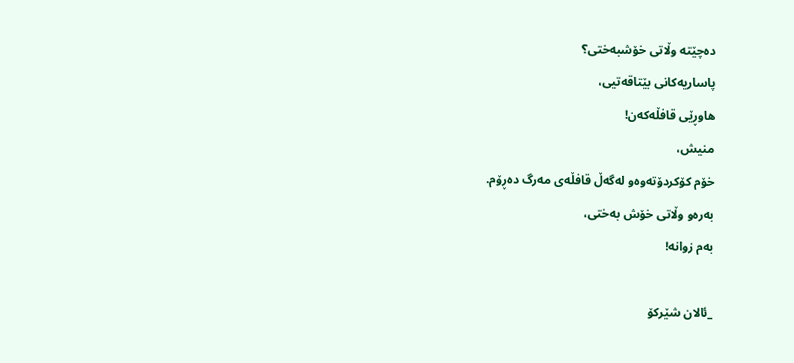دەچێتە وڵاتی خۆشبەختی؟
پاساریەکانی بێتاقەتیی،
هاوڕێی قافڵەکەن!
منیش،
خۆم کۆکردۆتەوەو لەگەڵ قافڵەی مەرگ دەڕۆم.
بەرەو وڵاتی خۆش بەختی،
بەم زوانە!

_ئالان شێرکۆ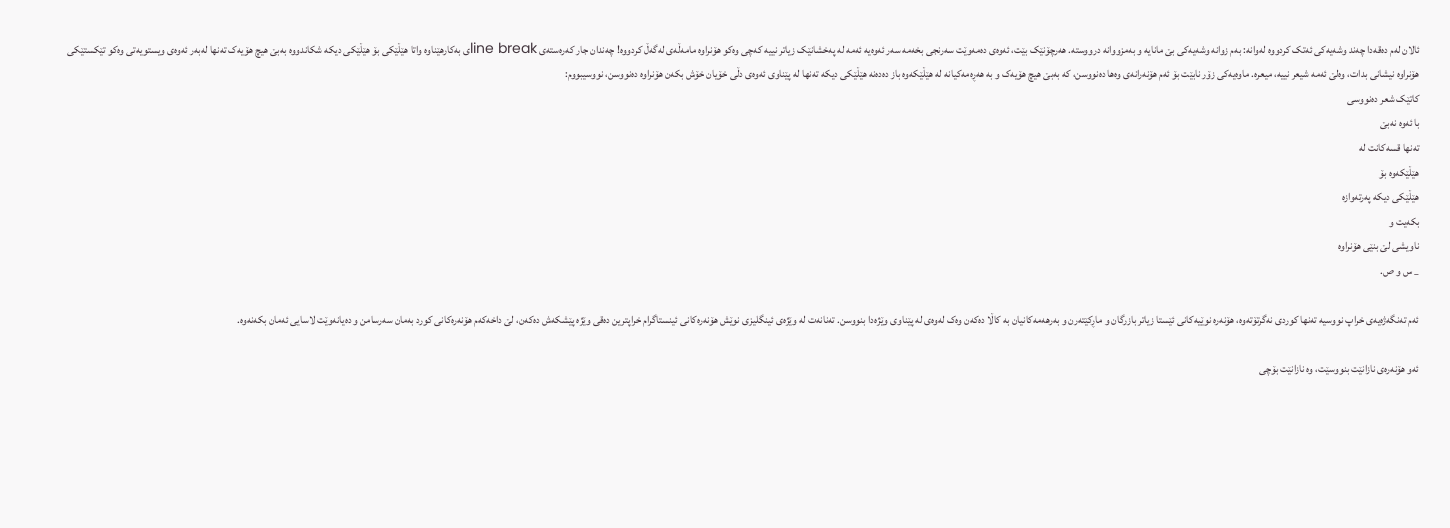ئالان لەم دەقەدا چەند وشەیەکی ئەتک کردووە لەوانە: بەم زوانە وشەیەکی بێ مانایە و بەمزووانە درووستە. هەرچۆنێک بێت، ئەوەی دەمەوێت سەرنجی بخەمە سەر ئەوەیە ئەمە لە پەخشانێک زیاتر نییە کەچی وەکو هۆنراوە مامەڵەی لەگەڵ کردووە! چەندان جار کەرەستەی line breakی بەکارهێناوە واتا هێڵێکی بۆ هێڵێکی دیکە شکاندووە بەبێ هیچ هۆیەک تەنها لەبەر ئەوەی ویستویەتی وەکو تێکستێکی هۆنراوە نیشانی بدات، وەلێ ئەمە شیعر نییە، میعرە. ماوەیەکی زۆر نابێت بۆ ئەم هۆنەرانەی وەها دەنووسن، کە بەبێ هیچ هۆیەک و بە هەڕەمەکیانە لە هێڵێکەوە باز دەدەنە هێڵێکی دیکە تەنها لە پێناوی ئەوەی دڵی خۆیان خۆش بکەن هۆنراوە دەنووسن، نووسیبووم:
کاتێک شعر دەنووسی
با ئەوە نەبێ
تەنها قسەکانت لە
هێڵێکەوە بۆ
هێڵێکی دیکە پەرتەوازە
بکەیت و
ناویشی لێ بنێی هۆنراوە
_ س و ص.

ئەم تەنگەژەیەی خراپ نووسیە تەنها کوردی نەگرتۆتەوە، هۆنەرە نوێیەکانی ئێستا زیاتر بازرگان و ماڕکێتەرن و بەرهەمەکانیان بە کاڵا دەکەن وەک لەوەی لە پێناوی وێژەدا بنووسن. تەنانەت لە وێژەی ئینگلیزی نوێش هۆنەرەکانی ئینستاگرام خراپترین دەقی وێژە پێشکەش دەکەن، لێ داخەکەم هۆنەرەکانی کورد بەمان سەرسامن و دەیانەوێت لاسایی ئەمان بکەنەوە.

ئەو هۆنەرەی نازانێت بنووسێت، وە نازانێت بۆچی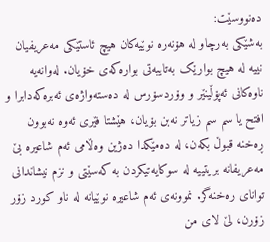دەنووسێت:
بەشێکی بەرچاو لە هۆنەرە نوێیەکان هیچ ئاستێکی مەعریفیان نییە لە هیچ بوارێک بەتایبەتی بوارەکەی خۆیان. لەوانەیە ناوەکانی ئەپۆڵینێر و وۆردسۆرس لە دەستەواژەی ئەبرەکەدابرا و افتح یا سم سم زیاتر نەبن بۆیان، هێشتا فێری ئەوە نەبوون ڕەخنە قبوڵ بکەن، لە دەمێکدا دەژین وەڵامی ئەم شاعیرە بێ مەعریفانە بریتییە لە سوکایەتیکردن بە کەسێتی و نزم نیشاندانی توانای رەخنەگر. نموونەی ئەم شاعیرە نوێیانە لە ناو کورد زۆر زۆرن، لێ لای من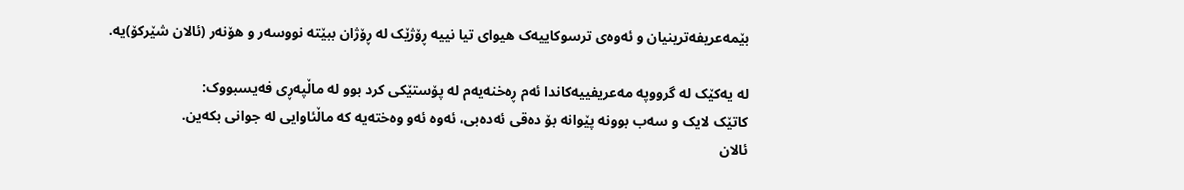بێمەعریفەترینیان و ئەوەی ترسوکاییەک هیوای تیا نییە ڕۆژێک لە ڕۆژان ببێتە نووسەر و هۆنەر (ئالان شێرکۆ)یە.

لە یەکێک لە گرووپە مەعریفییەکاندا ئەم ڕەخنەیەم لە پۆستێکی کرد بوو لە ماڵپەڕی فەیسبووک:
کاتێک لایک و سەب بوونە پێوانە بۆ دەقی ئەدەبی، ئەوە ئەو وەختەیە کە ماڵئاوایی لە جوانی بکەین.
ئالان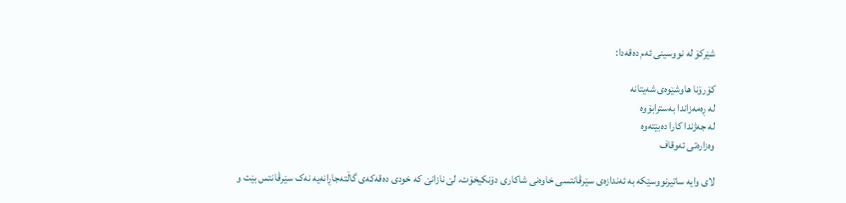شێرکۆ لە نووسینی ئەم دەقەدا:

کۆرۆنا هاوشێوەی شەیتانە
لە ڕەمەزاندا بەسترابۆوە
لە جەژندا کارا دەبێتەوە
وەزارەتی ئەوقاف

لای وایە ساتیرنووسێکە بە ئەندازەی سێرڤانتسی خاوەنی شاکاری دۆنکیخۆت، لێ نازانێ کە خودی دەقەکەی گاڵتەجاڕانەیە نەک سێرڤانتس بێت و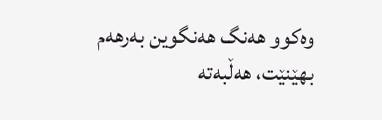وەکوو هەنگ هەنگوین بەرهەم بهێنێت، هەڵبەتە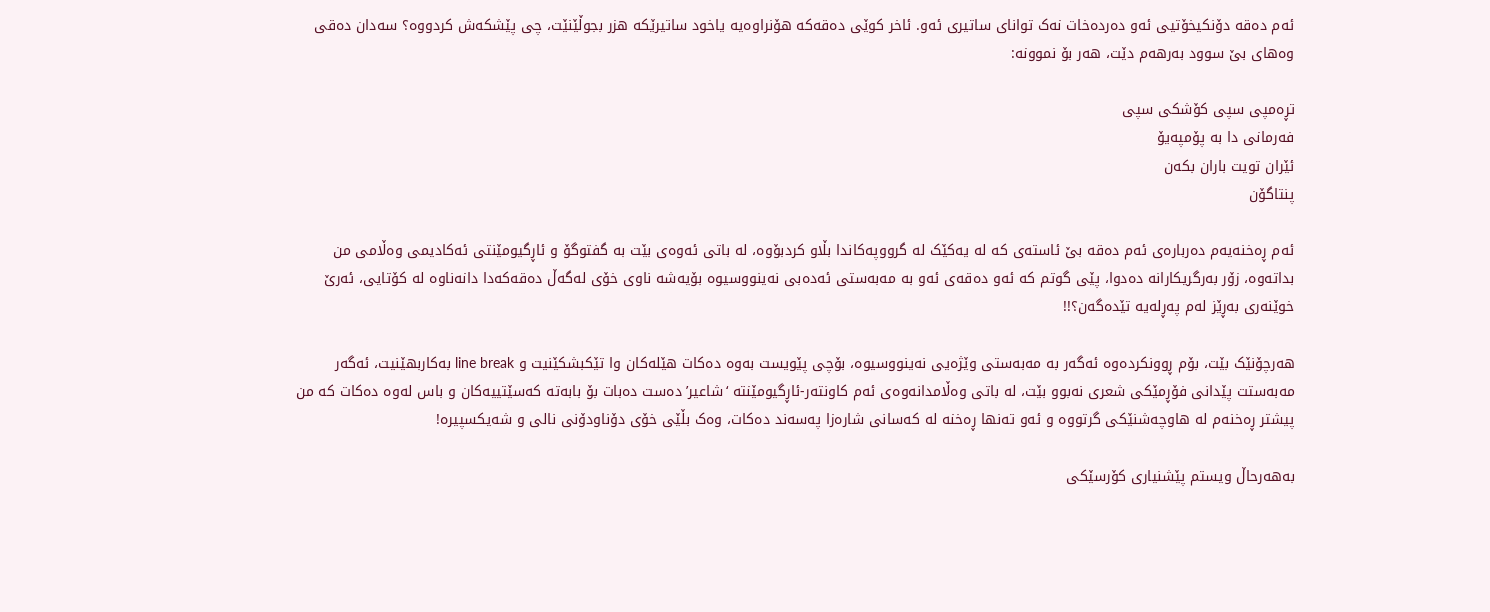ئەم دەقە دۆنکیخۆتیی ئەو دەردەخات نەک توانای ساتیری ئەو. ئاخر کوێی دەقەکە هۆنراوەیە یاخود ساتیرێکە هزر بجوڵێنێت، چی پێشکەش کردووە؟ سەدان دەقی وەهای بێ سوود بەرهەم دێت، هەر بۆ نموونە:

تڕەمپی سپی کۆشکی سپی
فەرمانی دا بە پۆمپەیۆ
ئێران تویت باران بکەن
پنتاگۆن

ئەم ڕەخنەیەم دەربارەی ئەم دەقە بێ ئاستەی کە لە یەكێک لە گرووپەکاندا بڵاو کردبۆوە، لە باتی ئەوەی بێت بە گفتوگۆ و ئاڕگیومێنتی ئەکادیمی وەڵامی من بداتەوە، زۆر بەرگریکارانە دەدوا، پێی گوتم کە ئەو دەقەی ئەو بە مەبەستی ئەدەبی نەینووسیوە بۆیەشە ناوی خۆی لەگەڵ دەقەکەدا دانەناوە لە کۆتایی، ئەرێ خوێنەری بەڕێز لەم پەڕلەیە تێدەگەن؟!!

هەرچۆنێک بێت، بۆم ڕوونکردەوە ئەگەر بە مەبەستی وێژەیی نەینووسیوە، بۆچی پێویست بەوە دەکات هێلەکان وا تێکبشکێنیت و line break بەکاربهێنیت، ئەگەر مەبەستت پێدانی فۆڕمێکی شعری نەبوو بێت، لە باتی وەڵامدانەوەی ئەم کاونتەر-ئاڕگیومێنتە ‘شاعیر’ دەست دەبات بۆ بابەتە کەسێتییەکان و باس لەوە دەکات کە من پیشتر ڕەخنەم لە هاوچەشنێکی گرتووە و ئەو تەنها ڕەخنە لە کەسانی شارەزا پەسەند دەکات، وەک بڵێی خۆی دۆناودۆنی نالی و شەیکسپیرە!

بەهەرحاڵ ویستم پێشنیاری کۆرسێکی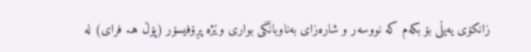زانکۆی یەیڵی بۆ بکەم کە نووسەر و شارەزای بەناوبانگی بواری وێژە پڕۆفیسۆر (پۆڵ هـ. فرای) لە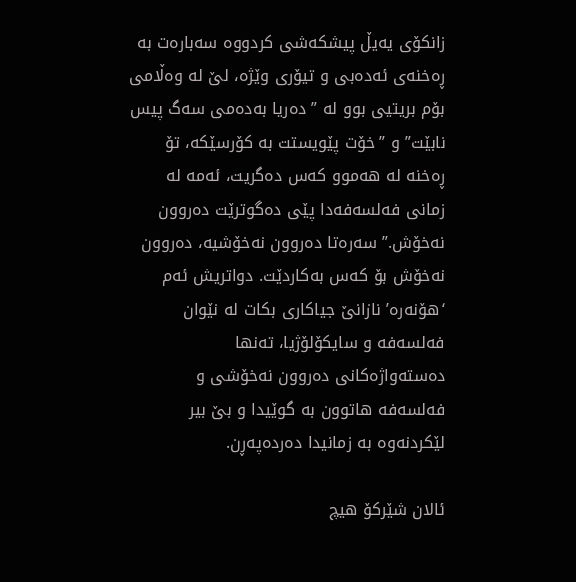زانکۆی یەیڵ پیشکەشی کردووە سەبارەت بە ڕەخنەی ئەدەبی و تیۆری وێژە، لێ لە وەڵامی بۆم بریتیی بوو لە ”دەریا بەدەمی سەگ پیس نابێت” و ”خۆت پێویستت بە کۆرسێکە، تۆ ڕەخنە لە هەموو کەس دەگریت، ئەمە لە زمانی فەلسەفەدا پێی دەگوترێت دەروون نەخۆش.” سەرەتا دەروون نەخۆشیە، دەروون نەخۆش بۆ کەس بەکاردێت. دواتریش ئەم ‘هۆنەرە’ نازانێ جیاکاری بکات لە نێوان فەلسەفە و سایکۆلۆژیا، تەنها دەستەواژەکانی دەروون نەخۆشی و فەلسەفە هاتوون بە گوێیدا و بێ بیر لێکردنەوە بە زمانیدا دەردەپەڕن.

ئالان شێرکۆ هیچ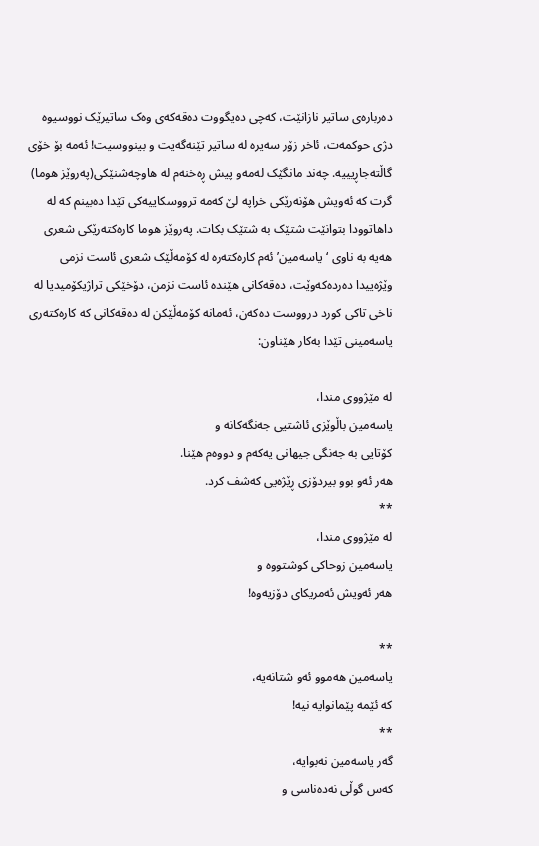دەربارەی ساتیر نازانێت، کەچی دەیگووت دەقەکەی وەک ساتیرێک نووسیوە دژی حوکمەت، ئاخر زۆر سەیرە لە ساتیر تێنەگەیت و بینووسیت! ئەمە بۆ خۆی گاڵتەجاڕیییە. چەند مانگێک لەمەو پیش ڕەخنەم لە هاوچەشنێکی(پەروێز هوما) گرت کە ئەویش هۆنەرێکی خراپە لێ کەمە ترووسکاییەکی تێدا دەبینم کە لە داهاتوودا بتوانێت شتێک بە شتێک بکات. پەروێز هوما کارەکتەرێکی شعری هەیە بە ناوی ‘یاسەمین’ ئەم کارەکتەرە لە کۆمەڵێک شعری ئاست نزمی وێژەییدا دەردەکەوێت، دەقەکانی هێندە ئاست نزمن، دۆخێکی تراژیکۆمیدیا لە ناخی تاکی کورد درووست دەکەن، ئەمانە کۆمەڵێکن لە دەقەکانی کە کارەکتەری یاسەمینی تێدا بەکار هێناون:

لە مێژووی مندا،
یاسەمین باڵوێزی ئاشتیی جەنگەکانە و
کۆتایی بە جەنگی جیهانی یەکەم و دووەم هێنا.
هەر ئەو بوو بیردۆزی ڕێژەیی کەشف کرد.
**
لە مێژووی مندا،
یاسەمین زوحاکی کوشتووە و
هەر ئەویش ئەمریکای دۆزیەوە!

**
یاسەمین هەموو ئەو شتانەیە،
کە ئێمە پێمانوایە نیە!
**
گەر یاسەمین نەبوایە،
کەس گوڵی نەدەناسی و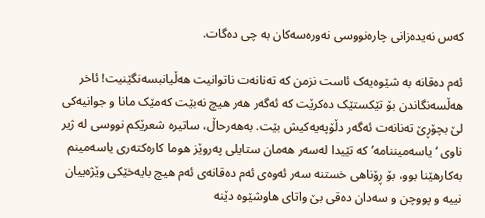کەس نەیدەزانی چارەنووسی نەورەسەکان بە چی دەگات.

ئەم دەقانە بە شێوەیەک ئاست نزمن کە تەنانەت ناتوانیت هەڵیانبسەنگێنیت! ئاخر هەڵسەنگاندن بۆ تێکستێک دەکرێت کە ئەگەر هەر هیچ نەبێت کەمێک مانا و جوانیەکی لێ بچۆڕێ تەنانەت ئەگەر دڵۆپەیەکیش بێت. بەهەرحاڵ، ساتیرە شعرێکم نووسی لە ژیر ناوی ‘یاسەمیننامە’ کە تێیدا لەسەر هەمان ستایلی پەروێز هوما کارەکتەری یاسەمینم بەکارهێنا بوو، بۆ ڕۆناهی خستنە سەر ئەوەی ئەم دەقانەی ئەم هیچ بایەخێکی وێژەییان نییە و پووچن و سەدان دەقی بێ واتای هاوشێوە دێنە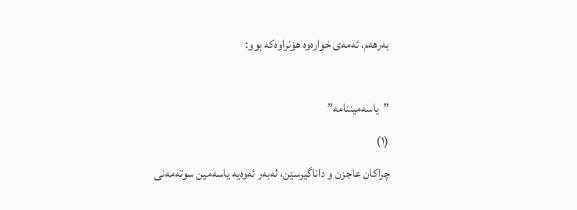بەرهەم، ئەمەی خوارەوە هۆنراوەکە بوو:

”یاسەمیننامە”
(١)
چراکان عاجزن و داناگیرسێن، لەبەر ئەوەیە یاسەمین سوتەمەنی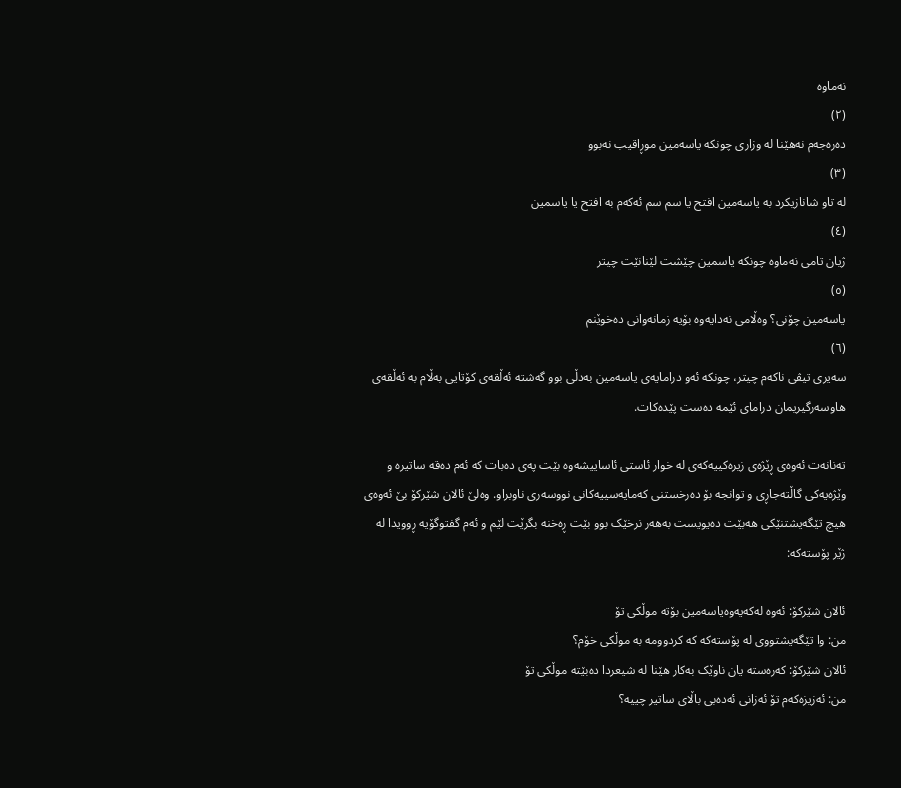نەماوە
(٢)
دەرەجەم نەهێنا لە وزاری چونکە یاسەمین موڕاقیب نەبوو
(٣)
لە تاو شانازیکرد بە یاسەمین افتح یا سم سم ئەکەم بە افتح یا یاسمین
(٤)
ژیان تامی نەماوە چونکە یاسمین چێشت لێنانێت چیتر
(٥)
یاسەمین چۆنی؟ وەڵامی نەدایەوە بۆیە زمانەوانی دەخوێنم
(٦)
سەیری تیڤی ناکەم چیتر، چونکە ئەو درامایەی یاسەمین بەدڵی بوو گەشتە ئەڵقەی کۆتایی بەڵام بە ئەڵقەی هاوسەرگیریمان درامای ئێمە دەست پێدەکات.

تەنانەت ئەوەی ڕێژەی زیرەکییەکەی لە خوار ئاستی ئاساییشەوە بێت پەی دەبات کە ئەم دەقە ساتیرە و وێژەیەکی گاڵتەجاڕی و توانجە بۆ دەرخستنی کەمایەسییەکانی نووسەری ناوبراو. وەلێ ئالان شێرکۆ بێ ئەوەی هیچ تێگەیشتنێکی هەبێت دەیویست بەهەر نرخێک بوو بێت ڕەخنە بگرێت لێم و ئەم گفتوگۆیە ڕوویدا لە ژێر پۆستەکە:

ئالان شێرکۆ: ئەوە لەکەیەوەیاسەمین بۆتە موڵکی تۆ
من: وا تێگەیشتووی لە پۆستەکە کە کردوومە بە موڵکی خۆم؟
ئالان شێرکۆ: کەرەستە یان ناوێک بەکار هێنا لە شیعردا دەبێتە موڵکی تۆ
من: ئەزیزەکەم تۆ ئەزانی ئەدەبی باڵای ساتیر چییە؟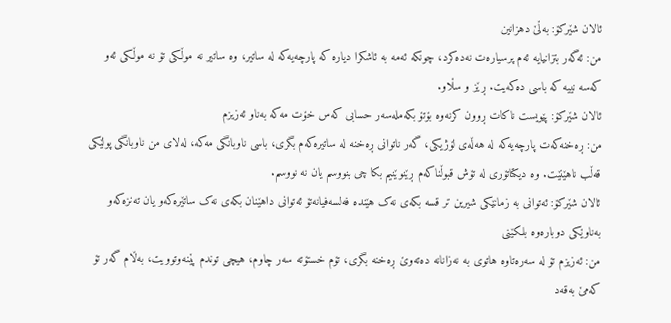ئالان شێرکۆ: بەڵێ دهزانین
من: ئەگەر بتزانیایە ئەم پرسیارەت نەدەکرد، چونکە ئەمە بە ئاشکرا دیارە کە پارچەیەکە لە ساتیر، وە ساتیر نە موڵکی تۆ نە موڵکی ئەو کەسە نییە کە باسی دەکەیت. ڕێز و سڵاو.
ئالان شێرکۆ: پێویست ناکات ڕوون کرنەوە بۆتۆ بکەملەسەر حسابی کەس خۆت مەکە بەناو ئەزیزم
من: ڕەخنەکەت پارچەیەکە لە هەڵەی لۆژیکی، گەر ناتوانی ڕەخنە لە ساتیرەکەم بگری، باسی ناوبانگی مەکە، لەلای من ناوبانگی پولێکی قەڵب ناهێنێت. وە دیکتاتۆری لە تۆش قبوڵناکەم ڕێنوێنیم بکا چی بنووسم یان نە نووسم.
ئالان شێرکۆ: ئەتوانی بە زمانێکی شیرین تر قسە بکەی نەک هێندە فەلسەفیانەتۆ ئەتوانی داهێنان بکەی نەک ساتێرەکەو یان تەنزەکەو بەناوێکی دوبارەوە بلکێنی
من: ئەزیزم تۆ لە سەرەتاوە هاتوی بە نەزانانە دەتەوێ ڕەخنە بگری، تۆم خستۆتە سەر چاوم، هیچی توندم پێنەوتوویت، بەڵام گەر تۆ کەمێ بەقەد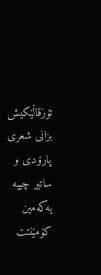تۆزقاڵێکیش بزانی شعری پارۆدی و ساتیر چییە یەکەمین کۆمێنتت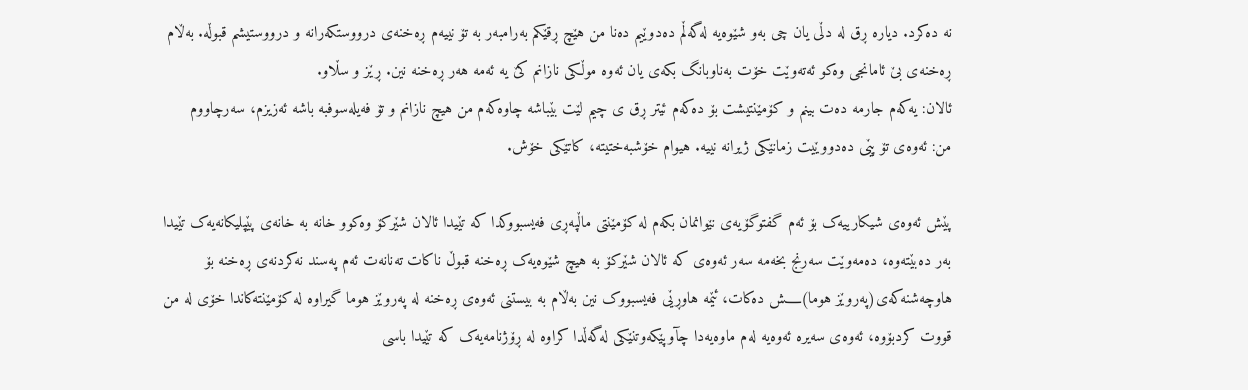نە دەکرد. دیارە ڕق لە دڵی یان چی بەو شێوەیە لەگەڵم دەدوێیم دەنا من هێچ ڕقێکم بەرامبەر بە تۆ نییەم ڕەخنەی درووستکەرانە و درووستیشم قبوڵە. بەڵام ڕەخنەی بێ ئامانجی وەکو ئەتەوێت خۆت بەناوبانگ بکەی یان ئەوە موڵکی نازانم کێ یە ئەمە هەر ڕەخنە نین. ڕێز و سڵاو.
ئالان: یەکەم جارمە دەت بینم و کۆمێنتیشت بۆ دەکەم ئیتر ڕق ی چیم لێت بێباشە چاوەکەم من هیچ نازانم و تۆ فەیلەسوفبە باشە ئەزیزم، سەرچاووم
من: ئەوەی تۆ پێی دەدووێیت زمانێکی ژیرانە نییە. هیوام خۆشبەختیتە، کاتێکی خۆش.

پێش ئەوەی شیکارییەک بۆ ئەم گفتوگۆیەی نێوانمان بکەم لە کۆمێنتی ماڵپەڕی فەیسبووکدا کە تێیدا ئالان شێرکۆ وەکوو خانە بە خانەی پێپلیکانەیەک تێیدا بەر دەبێتەوە، دەمەوێت سەرنج بخەمە سەر ئەوەی کە ئالان شێرکۆ بە هیچ شێوەیەک ڕەخنە قبوڵ ناکات تەنانەت ئەم پەسند نەکردنەی ڕەخنە بۆ هاوچەشنەکەی(پەروێز هوما)ـــــش دەکات، ئێمە هاوڕێی فەیسبووک نین بەڵام بە بیستنی ئەوەی ڕەخنە لە پەروێز هوما گیراوە لە کۆمێنتەکاندا خۆی لە من قووت کردبۆوە، ئەوەی سەیرە ئەوەیە لەم ماوەیەدا چآوپێکەوتنێکی لەگەڵدا کراوە لە ڕۆژنامەیەک کە تێیدا باسی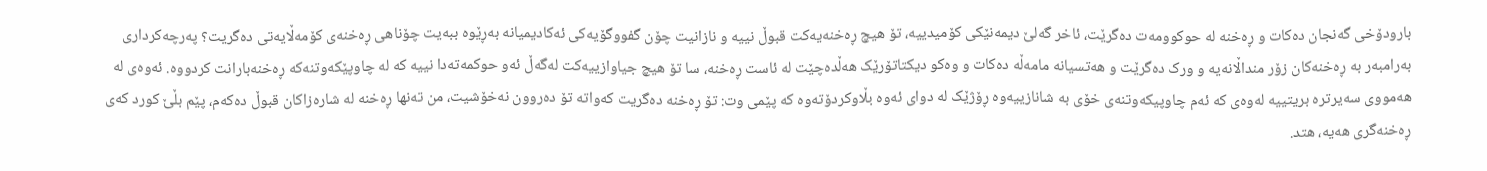بارودۆخی گەنجان دەکات و ڕەخنە لە حوکوومەت دەگرێت، ئاخر گەلێ دیمەنێکی کۆمیدییە، تۆ هیچ ڕەخنەیەکت قبوڵ نییە و نازانیت چۆن گفووگۆیەکی ئەکادیمیانە بەڕێوە ببەیت چۆناهی ڕەخنەی کۆمەڵایەتی دەگریت؟ پەرچەکرداری بەرامبەر بە ڕەخنەکان زۆر منداڵانەیە و ورک دەگرێت و هەتسیانە مامەڵە دەکات و وەکو دیکتاتۆرێک هەڵدەچێت لە ئاست ڕەخنە، سا تۆ هیچ جیاوازییەکت لەگەڵ ئەو حوکمەتەدا نییە کە لە چاوپێکەوتنەکە ڕەخنەبارانت کردووە. ئەوەی لە هەمووی سەیرترە بریتییە لەوەی کە ئەم چاوپیکەوتنەی خۆی بە شانازییەوە ڕۆژێک لە دوای ئەوە بڵاوکردۆتەوە کە پێمی وت: تۆ ڕەخنە دەگریت کەواتە تۆ دەروون نەخۆشیت، من تەنها ڕەخنە لە شارەزاکان قبوڵ دەکەم، پێم بڵێ کورد کەی ڕەخنەگری هەیە، هتد.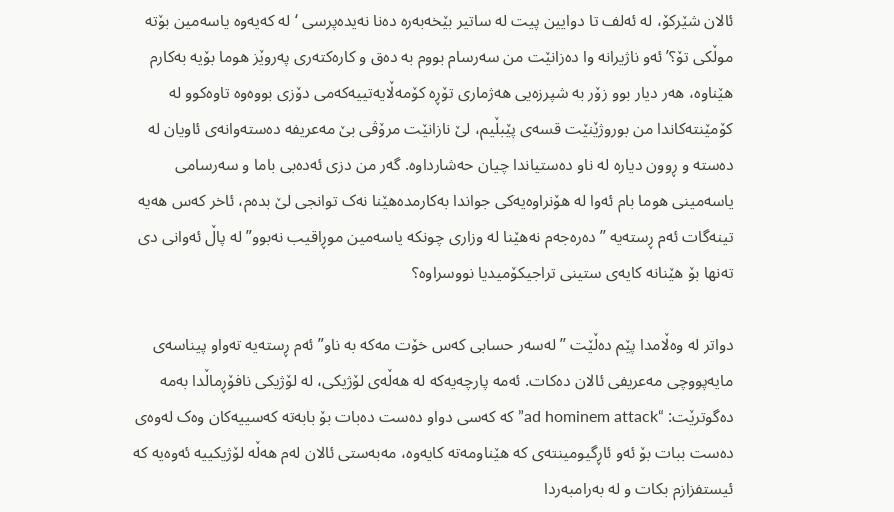ئالان شێرکۆ، لە ئەلف تا دوایین پیت لە ساتیر بێخەبەرە دەنا نەیدەپرسی ‘لە کەیەوە یاسەمین بۆتە موڵکی تۆ؟’ ئەو ناژیرانە وا دەزانێت من سەرسام بووم بە دەق و کارەکتەری پەروێز هوما بۆیە بەکارم هێناوە، هەر دیار بوو زۆر بە شپرزەیی هەژماری تۆڕە کۆمەڵایەتییەکەمی دۆزی بووەوە تاوەکوو لە کۆمێنتەکاندا من بوروژێنێت قسەی پێبڵیم، لێ نازانێت مرۆڤی بێ مەعریفە دەستەوانەی ئاویان لە دەستە و ڕوون دیارە لە ناو دەستیاندا چیان حەشارداوە. گەر من دزی ئەدەبی باما و سەرسامی یاسەمینی هوما بام ئەوا لە هۆنراوەیەکی جواندا بەکارمدەهێنا نەک توانجی لێ بدەم، ئاخر کەس هەیە تینەگات ئەم ڕستەیە ” دەرەجەم نەهێنا لە وزاری چونکە یاسەمین موڕاقیب نەبوو” لە پاڵ ئەوانی دی تەنها بۆ هێنانە کایەی ستینی تراجیکۆمیدیا نووسراوە؟

دواتر لە وەڵامدا پێم دەڵێت ”لەسەر حسابی کەس خۆت مەکە بە ناو” ئەم ڕستەیە تەواو پیناسەی مایەپووچی مەعریفی ئالان دەکات. ئەمە پارچەیەکە لە هەڵەی لۆژیکی، لە لۆژیکی نافۆڕماڵدا بەمە دەگوترێت: “ad hominem attack” کە کەسی دواو دەست دەبات بۆ بابەتە کەسییەکان وەک لەوەی دەست ببات بۆ ئەو ئاڕگیومینتەی کە هێناومەتە کایەوە، مەبەستی ئالان لەم هەڵە لۆژیکییە ئەوەیە کە ئیستفزازم بکات و لە بەرامبەردا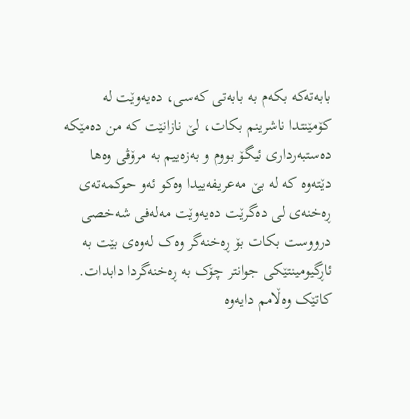بابەتەکە بکەم بە بابەتی کەسی، دەیەوێت لە کۆمێنتدا ناشرینم بکات، لێ نازانێت کە من دەمێکە دەستبەرداری ئیگۆ بووم و بەزەییم بە مرۆڤی وەها دێتەوە کە لە بێ مەعریفەییدا وەکو ئەو حوکمەتەی ڕەخنەی لی دەگرێت دەیەوێت مەلەفی شەخصی درووست بکات بۆ ڕەخنەگر وەک لەوەی بێت بە ئاڕگیومینتێکی جوانتر چۆک بە ڕەخنەگردا دابدات. کاتێک وەڵامم دایەوە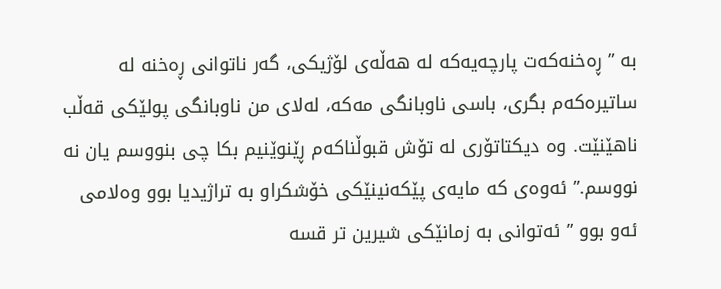بە ” ڕەخنەکەت پارچەیەکە لە هەڵەی لۆژیکی، گەر ناتوانی ڕەخنە لە ساتیرەکەم بگری، باسی ناوبانگی مەکە، لەلای من ناوبانگی پولێکی قەڵب ناهێنێت. وە دیکتاتۆری لە تۆش قبوڵناکەم ڕێنوێنیم بکا چی بنووسم یان نە نووسم.” ئەوەی کە مایەی پێکەنینێکی خۆشکراو بە تراژیدیا بوو وەلامی ئەو بوو ” ئەتوانی بە زمانێکی شیرین تر قسە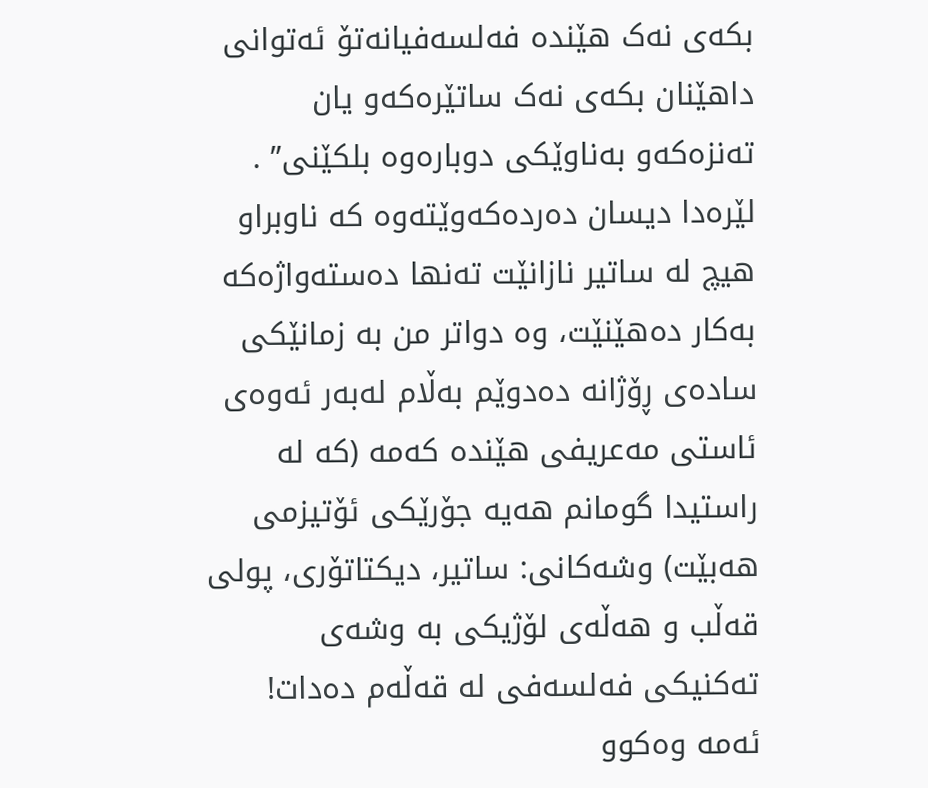بکەی نەک هێندە فەلسەفیانەتۆ ئەتوانی داهێنان بکەی نەک ساتێرەکەو یان تەنزەکەو بەناوێکی دوبارەوە بلکێنی” . لێرەدا دیسان دەردەکەوێتەوە کە ناوبراو هیچ لە ساتیر نازانێت تەنها دەستەواژەکە بەکار دەهێنێت، وە دواتر من بە زمانێکی سادەی ڕۆژانە دەدوێم بەڵام لەبەر ئەوەی ئاستی مەعریفی هێندە کەمە (کە لە راستیدا گومانم هەیە جۆرێکی ئۆتیزمی هەبێت) وشەکانی: ساتیر، دیکتاتۆری، پولی قەڵب و هەڵەی لۆژیکی بە وشەی تەکنیکی فەلسەفی لە قەڵەم دەدات! ئەمە وەکوو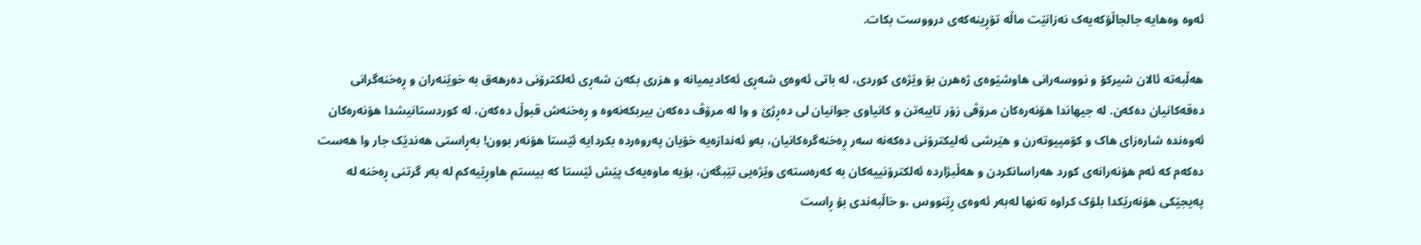ئەوە وەهایە جالجاڵۆکەیەک نەزانێت ماڵە تۆڕینەکەی درووست بکات.

هەڵبەتە ئالان شیرکۆ و نووسەرانی هاوشێوەی ژەهرن بۆ وێژەی کوردی، لە باتی ئەوەی شەڕی ئەکادیمیانە و هزری بکەن شەڕی ئەلکترۆنی دەرهەق بە خوێنەران و ڕەخنەگرانی دەقەکانیان دەکەن. لە جیهاندا هۆنەرەکان مرۆڤی زۆر تایبەتن و کانیاوی جوانیان لی دەڕژێ و وا لە مرۆڤ دەکەن بیربکەنەوە و ڕەخنەش قبوڵ دەکەن، لە کوردستانیشدا هۆنەرەکان ئەوەندە شارەزای هاک و کۆمپیوتەرن و هێرشی ئەلیکترۆنی دەکەنە سەر ڕەخنەگرەکانیان، بەو ئەندازەیە خۆیان پەروەردە بکردایە ئێستا هۆنەر بوون! بەڕاستی هەندێک جار وا هەست دەکەم کە ئەم هۆنەرانەی کورد هەراسانکردن و هەڵبژاردە ئەلکترۆنییەکان بە کەرەستەی وێژەیی تێبگەن، بۆیە ماوەیەک پێش ئێستا کە بیستم هاوڕێیەکم لە بەر گرتنی ڕەخنە لە پەیجێکی هۆنەرێکدا بلۆک کراوە تەنها لەبەر ئەوەی ڕێنووس ،و خاڵبەندی بۆ ڕاست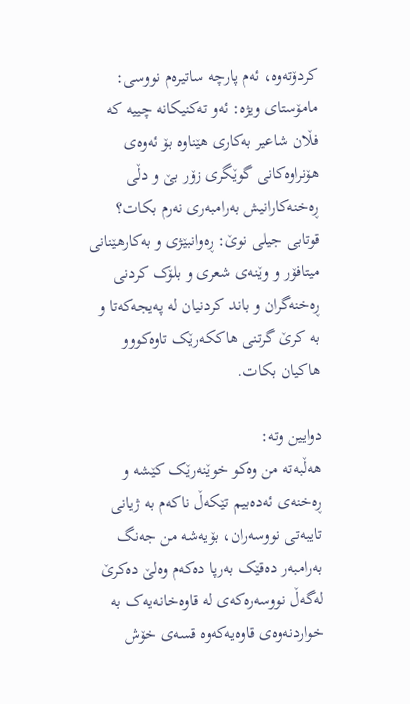کردۆتەوە، ئەم پارچە ساتیرەم نووسی:
مامۆستای ویژە: ئەو تەکنیکانە چییە کە فڵان شاعیر بەکاری هێناوە بۆ ئەوەی هۆنراوەکانی گوێگری زۆر بێ و دڵی ڕەخنەکارانیش بەرامبەری نەرم بکات؟
قوتابی جیلی نوێ: ڕەوانبێژی و بەکارهێنانی میتافۆر و وێنەی شعری و بلۆک کردنی ڕەخنەگران و باند کردنیان لە پەیجەکەتا و بە کرێ گرتنی هاککەرێک تاوەکووو هاکیان بکات.

دوایین وتە:
هەڵبەتە من وەکو خوێنەرێک کێشە و ڕەخنەی ئەدەبیم تێکەڵ ناکەم بە ژیانی تایبەتی نووسەران، بۆیەشە من جەنگ بەرامبەر دەقێک بەرپا دەکەم وەلێ دەکرێ لەگەڵ نووسەرەکەی لە قاوەخانەیەک بە خواردنەوەی قاوەیەکەوە قسەی خۆش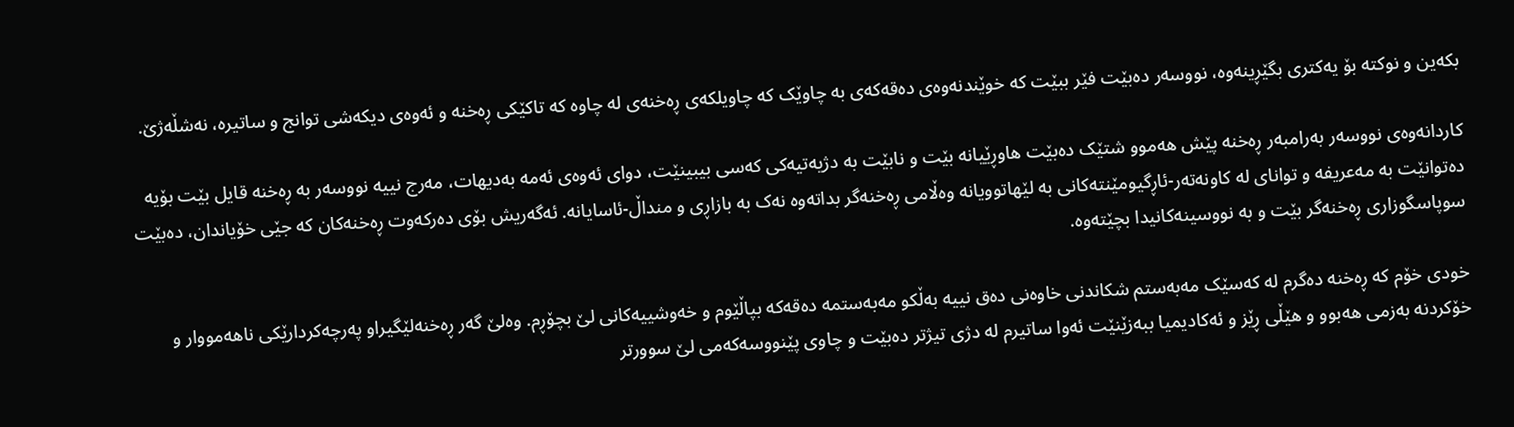بکەین و نوکتە بۆ یەکتری بگێڕینەوە، نووسەر دەبێت فێر ببێت کە خوێندنەوەی دەقەکەی بە چاوێک کە چاویلکەی ڕەخنەی لە چاوە کە تاکێکی ڕەخنە و ئەوەی دیکەشی توانج و ساتیرە، نەشڵەژێ.

کاردانەوەی نووسەر بەرامبەر ڕەخنە پێش هەموو شتێک دەبێت هاوڕێیانە بێت و نابێت بە دژیەتیەکی کەسی بیبینێت، دوای ئەوەی ئەمە بەدیهات، مەرج نییە نووسەر بە ڕەخنە قایل بێت بۆیە دەتوانێت بە مەعریفە و توانای لە کاونەتەر-ئاڕگیومێنتەکانی بە لێهاتوویانە وەڵامی ڕەخنەگر بداتەوە نەک بە بازاڕی و منداڵ-ئاسایانە. ئەگەریش بۆی دەرکەوت ڕەخنەکان کە جێی خۆیاندان، دەبێت سوپاسگوزاری ڕەخنەگر بێت و بە نووسینەکانیدا بچێتەوە.

خودی خۆم کە ڕەخنە دەگرم لە کەسێک مەبەستم شکاندنی خاوەنی دەق نییە بەڵکو مەبەستمە دەقەکە بپاڵێوم و خەوشییەکانی لێ بچۆڕم. وەلێ گەر ڕەخنەلێگیراو پەرچەکردارێکی ناهەمووار و خۆکردنە بەزمی هەبوو و هێڵی ڕێز و ئەکادیمیا ببەزێنێت ئەوا ساتیرم لە دژی تیژتر دەبێت و چاوی پێنووسەکەمی لێ سوورتر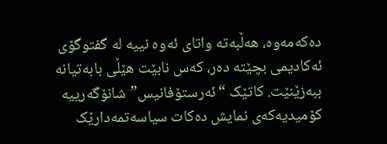دەکەمەوە، هەڵبەتە واتای ئەوە نییە لە گفتوگۆی ئەکادیمی بچێتە دەر، کەس نابێت هێڵی بابەتیانە ببەزێنێت. کاتێک “ئەرستۆفانیس” شانۆگەرییە کۆمیدیەکەی نمایش دەکات سیاسەتمەدارێک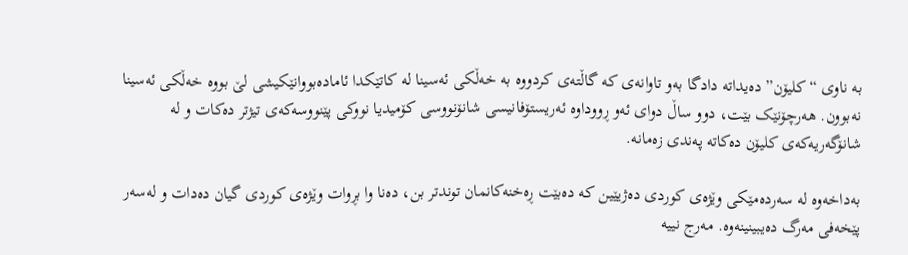بە ناوی “کلیۆن” دەیداتە دادگا بەو تاوانەی کە گاڵتەی کردووە بە خەڵکی ئەسینا لە کاتێکدا ئامادەبووانێکیشی لێ بووە خەڵکی ئەسینا نەبوون. هەرچۆنێک بێت، دوو ساڵ دوای ئەو ڕووداوە ئەریستۆفانیسی شانۆنووسی کۆمیدیا نووکی پێنووسەکەی تیژتر دەکات و لە شانۆگەریەکەی کلیۆن دەکاتە پەندی زەمانە.

بەداخەوە لە سەردەمێکی وێژەی کوردی دەژیێین کە دەبێت ڕەخنەکانمان توندتر بن، دەنا وا بڕوات وێژەی کوردی گیان دەدات و لەسەر پێخەفی مەرگ دەیبینینەوە. مەرج نییە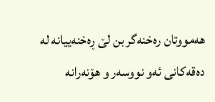هەمووتان رەخنەگر بن لێ ڕەخنەییانە لە دەقەکانی ئەو نووسەر و هۆنەرانە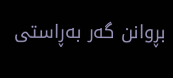بڕوانن گەر بەڕاستی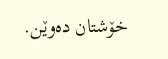خۆشتان دەوێن.